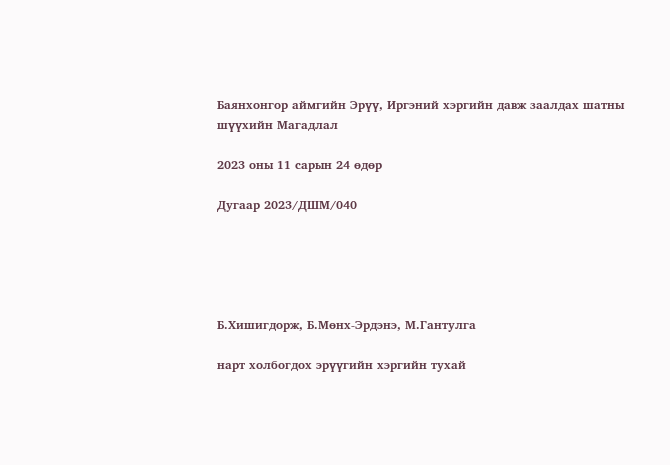Баянхонгор аймгийн Эрүү, Иргэний хэргийн давж заалдах шатны шүүхийн Магадлал

2023 оны 11 сарын 24 өдөр

Дугаар 2023/ДШМ/040





Б.Хишигдорж, Б.Мөнх-Эрдэнэ, М.Гантулга

нарт холбогдох эрүүгийн хэргийн тухай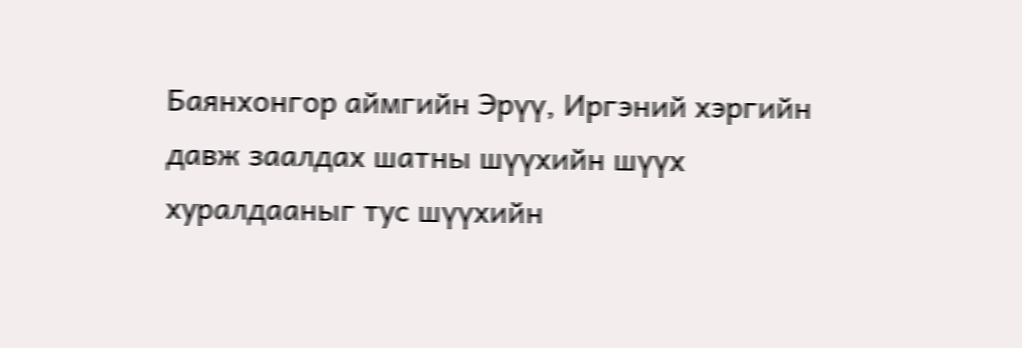Баянхонгор аймгийн Эрүү, Иргэний хэргийн давж заалдах шатны шүүхийн шүүх хуралдааныг тус шүүхийн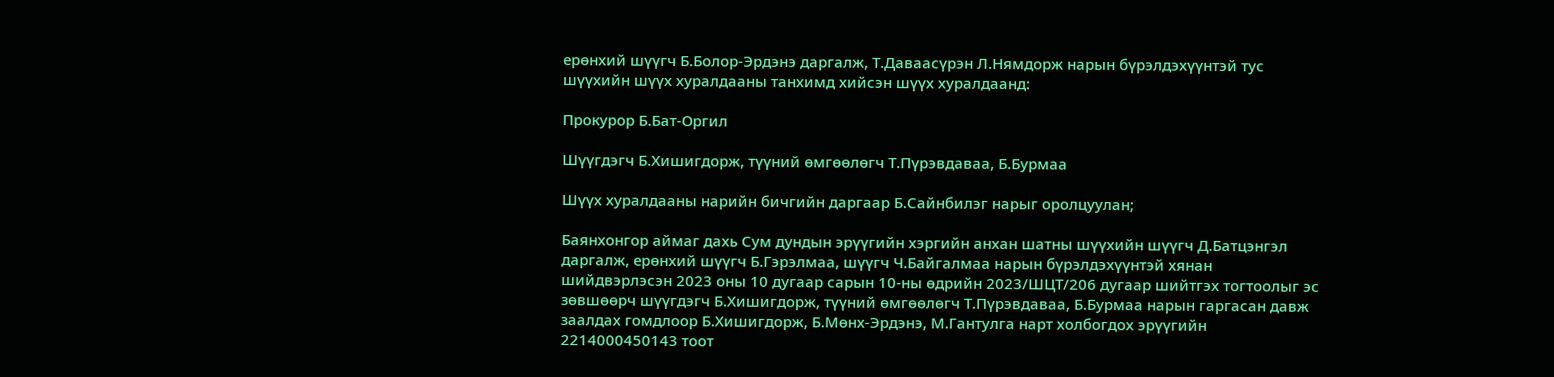ерөнхий шүүгч Б.Болор-Эрдэнэ даргалж, Т.Даваасүрэн Л.Нямдорж нарын бүрэлдэхүүнтэй тус шүүхийн шүүх хуралдааны танхимд хийсэн шүүх хуралдаанд:

Прокурор Б.Бат-Оргил

Шүүгдэгч Б.Хишигдорж, түүний өмгөөлөгч Т.Пүрэвдаваа, Б.Бурмаа

Шүүх хуралдааны нарийн бичгийн даргаар Б.Сайнбилэг нарыг оролцуулан;

Баянхонгор аймаг дахь Сум дундын эрүүгийн хэргийн анхан шатны шүүхийн шүүгч Д.Батцэнгэл даргалж, ерөнхий шүүгч Б.Гэрэлмаа, шүүгч Ч.Байгалмаа нарын бүрэлдэхүүнтэй хянан шийдвэрлэсэн 2023 оны 10 дугаар сарын 10-ны өдрийн 2023/ШЦТ/206 дугаар шийтгэх тогтоолыг эс зөвшөөрч шүүгдэгч Б.Хишигдорж, түүний өмгөөлөгч Т.Пүрэвдаваа, Б.Бурмаа нарын гаргасан давж заалдах гомдлоор Б.Хишигдорж, Б.Мөнх-Эрдэнэ, М.Гантулга нарт холбогдох эрүүгийн 2214000450143 тоот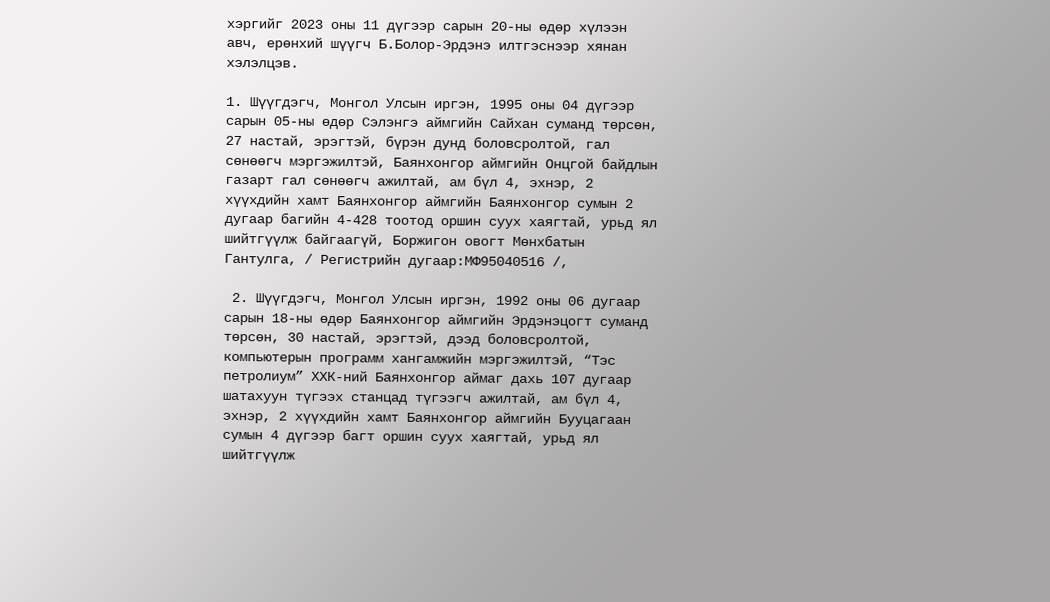хэргийг 2023 оны 11 дүгээр сарын 20-ны өдөр хүлээн авч, ерөнхий шүүгч Б.Болор-Эрдэнэ илтгэснээр хянан хэлэлцэв.

1. Шүүгдэгч, Монгол Улсын иргэн, 1995 оны 04 дүгээр сарын 05-ны өдөр Сэлэнгэ аймгийн Сайхан суманд төрсөн, 27 настай, эрэгтэй, бүрэн дунд боловсролтой, гал сөнөөгч мэргэжилтэй, Баянхонгор аймгийн Онцгой байдлын газарт гал сөнөөгч ажилтай, ам бүл 4, эхнэр, 2 хүүхдийн хамт Баянхонгор аймгийн Баянхонгор сумын 2 дугаар багийн 4-428 тоотод оршин суух хаягтай, урьд ял шийтгүүлж байгаагүй, Боржигон овогт Мөнхбатын Гантулга, / Регистрийн дугаар:МФ95040516 /,

 2. Шүүгдэгч, Монгол Улсын иргэн, 1992 оны 06 дугаар сарын 18-ны өдөр Баянхонгор аймгийн Эрдэнэцогт суманд төрсөн, 30 настай, эрэгтэй, дээд боловсролтой, компьютерын программ хангамжийн мэргэжилтэй, “Тэс петролиум” ХХК-ний Баянхонгор аймаг дахь 107 дугаар шатахуун түгээх станцад түгээгч ажилтай, ам бүл 4, эхнэр, 2 хүүхдийн хамт Баянхонгор аймгийн Бууцагаан сумын 4 дүгээр багт оршин суух хаягтай, урьд ял шийтгүүлж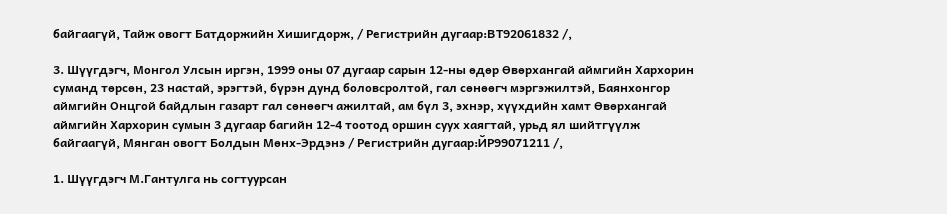байгаагүй, Тайж овогт Батдоржийн Хишигдорж, / Регистрийн дугаар:ВТ92061832 /,

3. Шүүгдэгч, Монгол Улсын иргэн, 1999 оны 07 дугаар сарын 12-ны өдөр Өвөрхангай аймгийн Хархорин суманд төрсөн, 23 настай, эрэгтэй, бүрэн дунд боловсролтой, гал сөнөөгч мэргэжилтэй, Баянхонгор аймгийн Онцгой байдлын газарт гал сөнөөгч ажилтай, ам бүл 3, эхнэр, хүүхдийн хамт Өвөрхангай аймгийн Хархорин сумын 3 дугаар багийн 12-4 тоотод оршин суух хаягтай, урьд ял шийтгүүлж байгаагүй, Мянган овогт Болдын Мөнх-Эрдэнэ / Регистрийн дугаар:ЙР99071211 /,

1. Шүүгдэгч М.Гантулга нь согтуурсан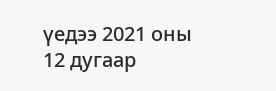үедээ 2021 оны 12 дугаар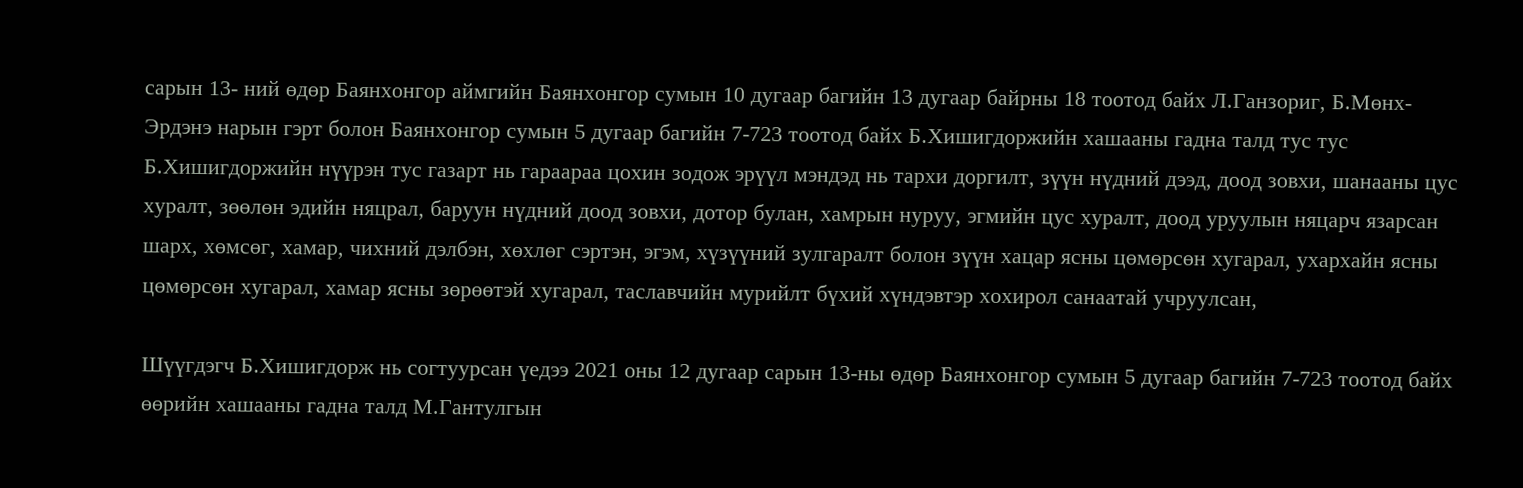сарын 13- ний өдөр Баянхонгор аймгийн Баянхонгор сумын 10 дугаар багийн 13 дугаар байрны 18 тоотод байх Л.Ганзориг, Б.Мөнх-Эрдэнэ нарын гэрт болон Баянхонгор сумын 5 дугаар багийн 7-723 тоотод байх Б.Хишигдоржийн хашааны гадна талд тус тус Б.Хишигдоржийн нүүрэн тус газарт нь гараараа цохин зодож эрүүл мэндэд нь тархи доргилт, зүүн нүдний дээд, доод зовхи, шанааны цус хуралт, зөөлөн эдийн няцрал, баруун нүдний доод зовхи, дотор булан, хамрын нуруу, эгмийн цус хуралт, доод уруулын няцарч язарсан шарх, хөмсөг, хамар, чихний дэлбэн, хөхлөг сэртэн, эгэм, хүзүүний зулгаралт болон зүүн хацар ясны цөмөрсөн хугарал, ухархайн ясны цөмөрсөн хугарал, хамар ясны зөрөөтэй хугарал, таславчийн мурийлт бүхий хүндэвтэр хохирол санаатай учруулсан,

Шүүгдэгч Б.Хишигдорж нь согтуурсан үедээ 2021 оны 12 дугаар сарын 13-ны өдөр Баянхонгор сумын 5 дугаар багийн 7-723 тоотод байх өөрийн хашааны гадна талд М.Гантулгын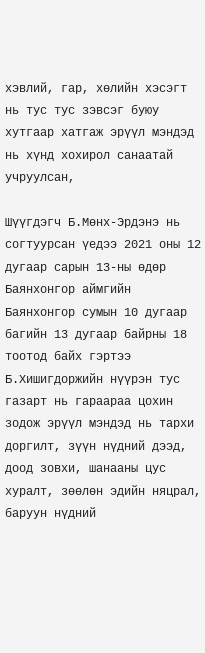хэвлий, гар, хөлийн хэсэгт нь тус тус зэвсэг буюу хутгаар хатгаж эрүүл мэндэд нь хүнд хохирол санаатай учруулсан,

Шүүгдэгч Б.Мөнх-Эрдэнэ нь согтуурсан үедээ 2021 оны 12 дугаар сарын 13-ны өдөр Баянхонгор аймгийн Баянхонгор сумын 10 дугаар багийн 13 дугаар байрны 18 тоотод байх гэртээ Б.Хишигдоржийн нүүрэн тус газарт нь гараараа цохин зодож эрүүл мэндэд нь тархи доргилт, зүүн нүдний дээд, доод зовхи, шанааны цус хуралт, зөөлөн эдийн няцрал, баруун нүдний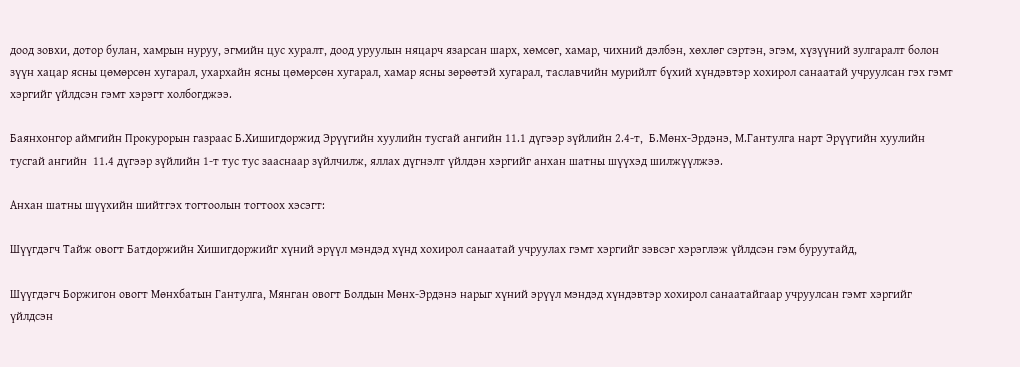доод зовхи, дотор булан, хамрын нуруу, эгмийн цус хуралт, доод уруулын няцарч язарсан шарх, хөмсөг, хамар, чихний дэлбэн, хөхлөг сэртэн, эгэм, хүзүүний зулгаралт болон зүүн хацар ясны цөмөрсөн хугарал, ухархайн ясны цөмөрсөн хугарал, хамар ясны зөрөөтэй хугарал, таславчийн мурийлт бүхий хүндэвтэр хохирол санаатай учруулсан гэх гэмт хэргийг үйлдсэн гэмт хэрэгт холбогджээ.

Баянхонгор аймгийн Прокурорын газраас Б.Хишигдоржид Эрүүгийн хуулийн тусгай ангийн 11.1 дүгээр зүйлийн 2.4-т,  Б.Мөнх-Эрдэнэ, М.Гантулга нарт Эрүүгийн хуулийн тусгай ангийн  11.4 дүгээр зүйлийн 1-т тус тус зааснаар зүйлчилж, яллах дүгнэлт үйлдэн хэргийг анхан шатны шүүхэд шилжүүлжээ.

Анхан шатны шүүхийн шийтгэх тогтоолын тогтоох хэсэгт:

Шүүгдэгч Тайж овогт Батдоржийн Хишигдоржийг хүний эрүүл мэндэд хүнд хохирол санаатай учруулах гэмт хэргийг зэвсэг хэрэглэж үйлдсэн гэм буруутайд,

Шүүгдэгч Боржигон овогт Мөнхбатын Гантулга, Мянган овогт Болдын Мөнх-Эрдэнэ нарыг хүний эрүүл мэндэд хүндэвтэр хохирол санаатайгаар учруулсан гэмт хэргийг үйлдсэн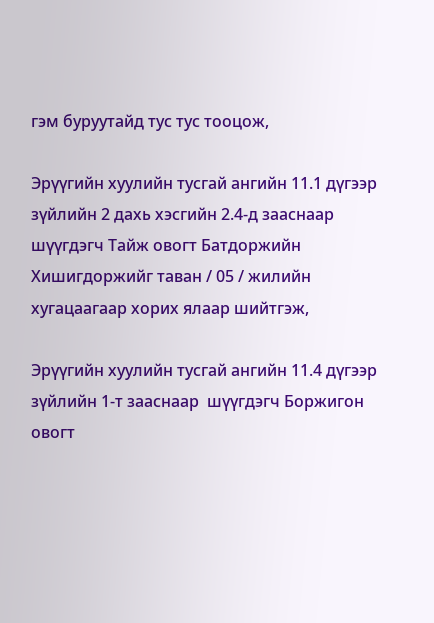гэм буруутайд тус тус тооцож,

Эрүүгийн хуулийн тусгай ангийн 11.1 дүгээр зүйлийн 2 дахь хэсгийн 2.4-д зааснаар шүүгдэгч Тайж овогт Батдоржийн Хишигдоржийг таван / 05 / жилийн хугацаагаар хорих ялаар шийтгэж,

Эрүүгийн хуулийн тусгай ангийн 11.4 дүгээр зүйлийн 1-т зааснаар  шүүгдэгч Боржигон овогт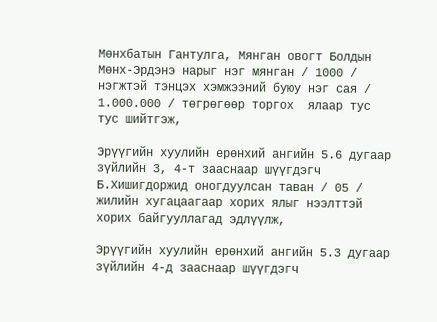Мөнхбатын Гантулга, Мянган овогт Болдын Мөнх-Эрдэнэ нарыг нэг мянган / 1000 / нэгжтэй тэнцэх хэмжээний буюу нэг сая / 1.000.000 / төгрөгөөр торгох  ялаар тус тус шийтгэж,

Эрүүгийн хуулийн ерөнхий ангийн 5.6 дугаар зүйлийн 3, 4-т зааснаар шүүгдэгч Б.Хишигдоржид оногдуулсан таван / 05 / жилийн хугацаагаар хорих ялыг нээлттэй хорих байгууллагад эдлүүлж,

Эрүүгийн хуулийн ерөнхий ангийн 5.3 дугаар зүйлийн 4-д зааснаар шүүгдэгч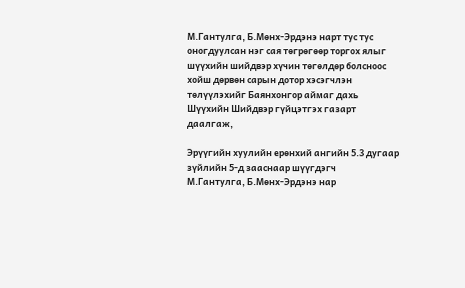М.Гантулга, Б.Мөнх-Эрдэнэ нарт тус тус оногдуулсан нэг сая төгрөгөөр торгох ялыг шүүхийн шийдвэр хүчин төгөлдөр болсноос хойш дөрвөн сарын дотор хэсэгчлэн төлүүлэхийг Баянхонгор аймаг дахь Шүүхийн Шийдвэр гүйцэтгэх газарт даалгаж,

Эрүүгийн хуулийн ерөнхий ангийн 5.3 дугаар зүйлийн 5-д зааснаар шүүгдэгч
М.Гантулга, Б.Мөнх-Эрдэнэ нар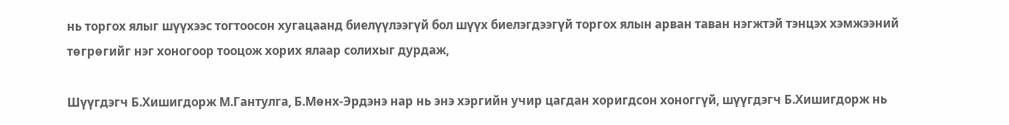нь торгох ялыг шүүхээс тогтоосон хугацаанд биелүүлээгүй бол шүүх биелэгдээгүй торгох ялын арван таван нэгжтэй тэнцэх хэмжээний төгрөгийг нэг хоногоор тооцож хорих ялаар солихыг дурдаж,

Шүүгдэгч Б.Хишигдорж М.Гантулга, Б.Мөнх-Эрдэнэ нар нь энэ хэргийн учир цагдан хоригдсон хоноггүй, шүүгдэгч Б.Хишигдорж нь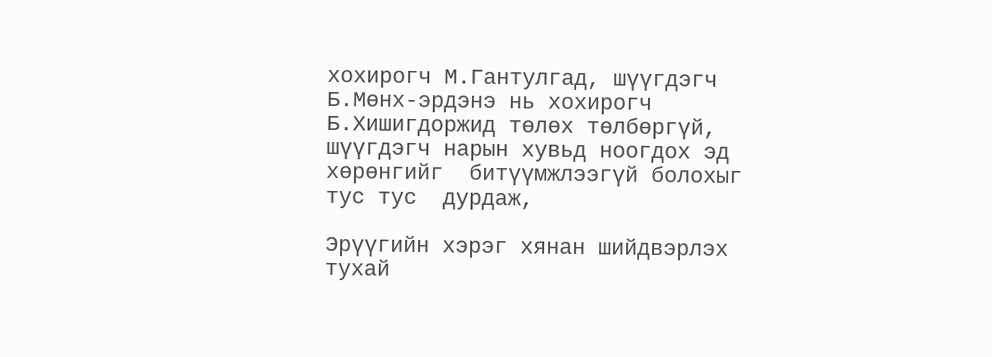хохирогч М.Гантулгад, шүүгдэгч Б.Мөнх-эрдэнэ нь хохирогч Б.Хишигдоржид төлөх төлбөргүй, шүүгдэгч нарын хувьд ноогдох эд хөрөнгийг  битүүмжлээгүй болохыг тус тус  дурдаж,

Эрүүгийн хэрэг хянан шийдвэрлэх тухай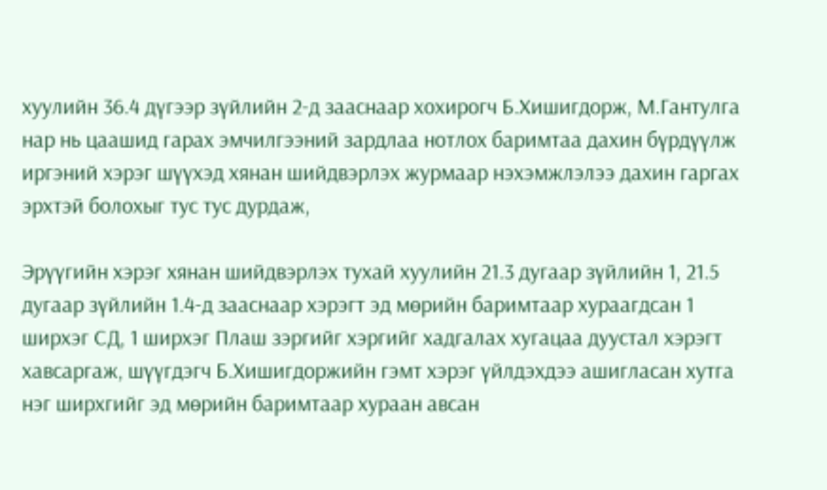хуулийн 36.4 дүгээр зүйлийн 2-д зааснаар хохирогч Б.Хишигдорж, М.Гантулга нар нь цаашид гарах эмчилгээний зардлаа нотлох баримтаа дахин бүрдүүлж иргэний хэрэг шүүхэд хянан шийдвэрлэх журмаар нэхэмжлэлээ дахин гаргах эрхтэй болохыг тус тус дурдаж,

Эрүүгийн хэрэг хянан шийдвэрлэх тухай хуулийн 21.3 дугаар зүйлийн 1, 21.5 дугаар зүйлийн 1.4-д зааснаар хэрэгт эд мөрийн баримтаар хураагдсан 1 ширхэг СД, 1 ширхэг Плаш зэргийг хэргийг хадгалах хугацаа дуустал хэрэгт хавсаргаж, шүүгдэгч Б.Хишигдоржийн гэмт хэрэг үйлдэхдээ ашигласан хутга нэг ширхгийг эд мөрийн баримтаар хураан авсан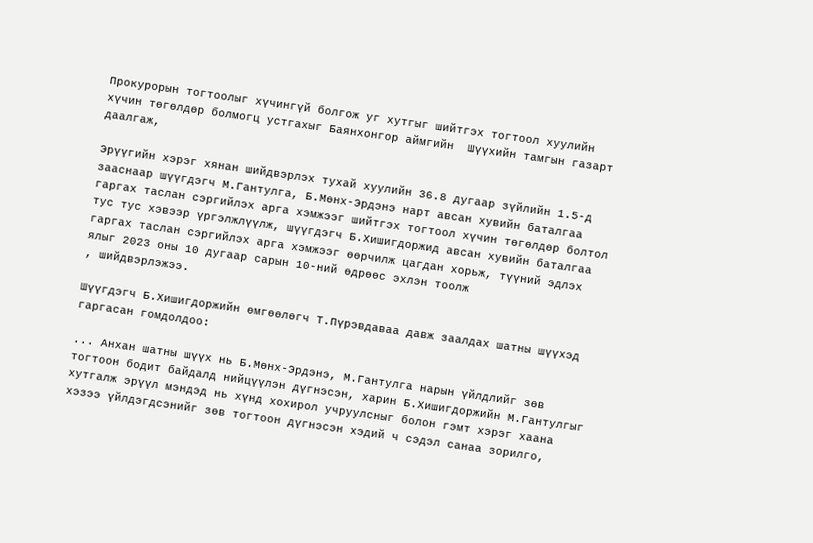Прокурорын тогтоолыг хүчингүй болгож уг хутгыг шийтгэх тогтоол хуулийн хүчин төгөлдөр болмогц устгахыг Баянхонгор аймгийн  Шүүхийн тамгын газарт даалгаж,

Эрүүгийн хэрэг хянан шийдвэрлэх тухай хуулийн 36.8 дугаар зүйлийн 1.5-д
зааснаар шүүгдэгч М.Гантулга, Б.Мөнх-Эрдэнэ нарт авсан хувийн баталгаа гаргах таслан сэргийлэх арга хэмжээг шийтгэх тогтоол хүчин төгөлдөр болтол тус тус хэвээр үргэлжлүүлж, шүүгдэгч Б.Хишигдоржид авсан хувийн баталгаа гаргах таслан сэргийлэх арга хэмжээг өөрчилж цагдан хорьж, түүний эдлэх ялыг 2023 оны 10 дугаар сарын 10-ний өдрөөс эхлэн тоолж
, шийдвэрлэжээ.

Шүүгдэгч Б.Хишигдоржийн өмгөөлөгч Т.Пүрэвдаваа давж заалдах шатны шүүхэд гаргасан гомдолдоо:

... Анхан шатны шүүх нь Б.Мөнх-Эрдэнэ, М.Гантулга нарын үйлдлийг зөв тогтоон бодит байдалд нийцүүлэн дүгнэсэн, харин Б.Хишигдоржийн М.Гантулгыг хутгалж эрүүл мэндэд нь хүнд хохирол учруулсныг болон гэмт хэрэг хаана хэзээ үйлдэгдсэнийг зөв тогтоон дүгнэсэн хэдий ч сэдэл санаа зорилго,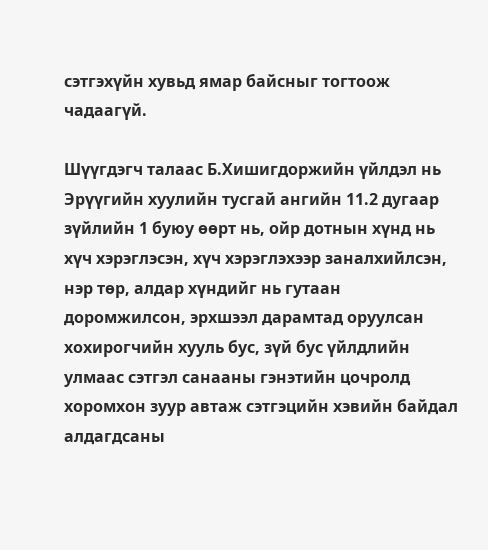сэтгэхүйн хувьд ямар байсныг тогтоож чадаагүй.

Шүүгдэгч талаас Б.Хишигдоржийн үйлдэл нь Эрүүгийн хуулийн тусгай ангийн 11.2 дугаар зүйлийн 1 буюу өөрт нь, ойр дотнын хүнд нь хүч хэрэглэсэн, хүч хэрэглэхээр заналхийлсэн, нэр төр, алдар хүндийг нь гутаан доромжилсон, эрхшээл дарамтад оруулсан хохирогчийн хууль бус, зүй бус үйлдлийн улмаас сэтгэл санааны гэнэтийн цочролд хоромхон зуур автаж сэтгэцийн хэвийн байдал алдагдсаны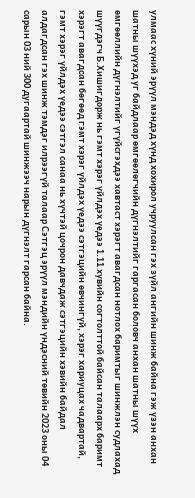улмаас хүний эрүүл мэндэд хүнд хохирол учруулсан гэх зүйл ангийн шинж байна гэж үзэн анхан шатны шүүхэд уг байдлаар өмгөөлөгчийн дүгнэлтийг гаргасан боловч анхан шатны шүүх өмгөөллийн дүгнэлтийг үгүйсгэхдээ хавтаст хэрэгт авагдсан нотлох баримтыг шинжлэн судлахад шүүгдэгч Б.Хишигдорж нь гэмт хэрэг үйлдэх үедээ 1.11 хувийн согтолттой байсан талаарх баримт хэрэгт авагдсан бөгөөд гэмт хэрэг үйлдэх үедээ сэтгэцийн өвчингүй, хэрэг хариуцах чадвартай, гэмт хэрэг үйлдэх үедээ сэтгэл санаа нь хүчтэй цочрон давчдаж сэтгэцийн хэвийн байдал алдагдсан гэх шинж тэмдэг илрээгүй талаар Сэтгэц эрүүл мэндийн үндэсний төвийн 2023 оны 04 сарын 03 ний 300 дугаартай шинжээч нарын дүгнэлт гарсан байна.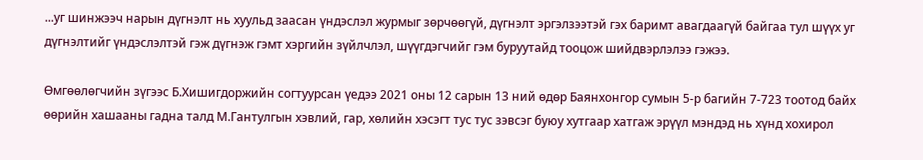...уг шинжээч нарын дүгнэлт нь хуульд заасан үндэслэл журмыг зөрчөөгүй, дүгнэлт эргэлзээтэй гэх баримт авагдаагүй байгаа тул шүүх уг дүгнэлтийг үндэслэлтэй гэж дүгнэж гэмт хэргийн зүйлчлэл, шүүгдэгчийг гэм буруутайд тооцож шийдвэрлэлээ гэжээ.

Өмгөөлөгчийн зүгээс Б.Хишигдоржийн согтуурсан үедээ 2021 оны 12 сарын 13 ний өдөр Баянхонгор сумын 5-р багийн 7-723 тоотод байх өөрийн хашааны гадна талд М.Гантулгын хэвлий, гар, хөлийн хэсэгт тус тус зэвсэг буюу хутгаар хатгаж эрүүл мэндэд нь хүнд хохирол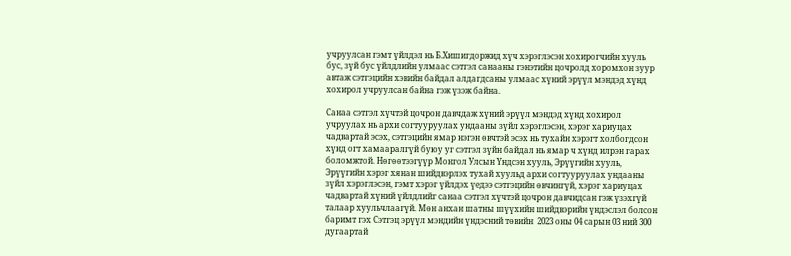учруулсан гэмт үйлдэл нь Б.Хишигдоржид хүч хэрэглэсэн хохирогчийн хууль бус, зүй бус үйлдлийн улмаас сэтгэл санааны гэнэтийн цочролд хоромхон зуур автаж сэтгэцийн хэвийн байдал алдагдсаны улмаас хүний эрүүл мэндэд хүнд хохирол учруулсан байна гэж үзэж байна.

Санаа сэтгэл хүчтэй цочрон давчдаж хүний эрүүл мэндэд хүнд хохирол учруулах нь архи согтууруулах ундааны зүйл хэрэглэсэн, хэрэг хариуцах чадвартай эсэх, сэтгэцийн ямар нэгэн өвчтэй эсэх нь тухайн хэрэгт холбогдсон хүнд огт хамааралгүй буюу уг сэтгэл зүйн байдал нь ямар ч хүнд илрэн гарах боломжтой. Нөгөөтээгүүр Монгол Улсын Үндсэн хууль, Эрүүгийн хууль, Эрүүгийн хэрэг хянан шийдвэрлэх тухай хуульд архи согтууруулах ундааны зүйл хэрэглэсэн, гэмт хэрэг үйлдэх үедээ сэтгэцийн өвчингүй, хэрэг хариуцах чадвартай хүний үйлдлийг санаа сэтгэл хүчтэй цочрон давчидсан гэж үзэхгүй талаар хуульчлаагүй. Мөн анхан шатны шүүхийн шийдвэрийн үндэслэл болсон баримт гэх Сэтгэц эрүүл мэндийн үндэсний төвийн  2023 оны 04 сарын 03 ний 300 дугаартай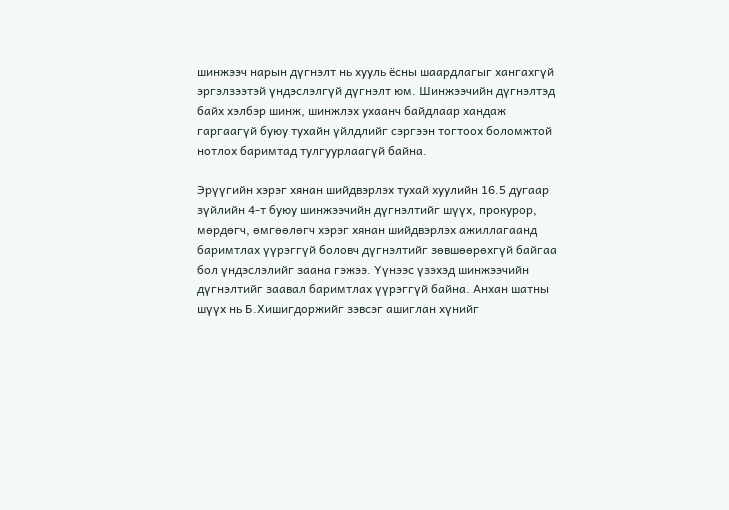шинжээч нарын дүгнэлт нь хууль ёсны шаардлагыг хангахгүй эргэлзээтэй үндэслэлгүй дүгнэлт юм. Шинжээчийн дүгнэлтэд байх хэлбэр шинж, шинжлэх ухаанч байдлаар хандаж гаргаагүй буюу тухайн үйлдлийг сэргээн тогтоох боломжтой нотлох баримтад тулгуурлаагүй байна.

Эрүүгийн хэрэг хянан шийдвэрлэх тухай хуулийн 16.5 дугаар зүйлийн 4-т буюу шинжээчийн дүгнэлтийг шүүх, прокурор, мөрдөгч, өмгөөлөгч хэрэг хянан шийдвэрлэх ажиллагаанд баримтлах үүрэггүй боловч дүгнэлтийг зөвшөөрөхгүй байгаа бол үндэслэлийг заана гэжээ. Үүнээс үзэхэд шинжээчийн дүгнэлтийг заавал баримтлах үүрэггүй байна. Анхан шатны шүүх нь Б.Хишигдоржийг зэвсэг ашиглан хүнийг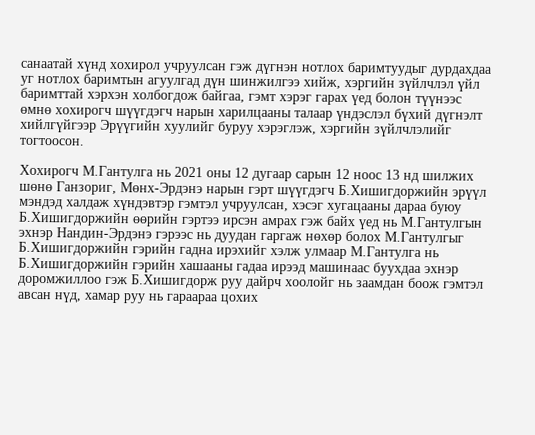санаатай хүнд хохирол учруулсан гэж дүгнэн нотлох баримтуудыг дурдахдаа уг нотлох баримтын агуулгад дүн шинжилгээ хийж, хэргийн зүйлчлэл үйл баримттай хэрхэн холбогдож байгаа, гэмт хэрэг гарах үед болон түүнээс өмнө хохирогч шүүгдэгч нарын харилцааны талаар үндэслэл бүхий дүгнэлт хийлгүйгээр Эрүүгийн хуулийг буруу хэрэглэж, хэргийн зүйлчлэлийг тогтоосон.

Хохирогч М.Гантулга нь 2021 оны 12 дугаар сарын 12 ноос 13 нд шилжих шөнө Ганзориг, Мөнх-Эрдэнэ нарын гэрт шүүгдэгч Б.Хишигдоржийн эрүүл мэндэд халдаж хүндэвтэр гэмтэл учруулсан, хэсэг хугацааны дараа буюу Б.Хишигдоржийн өөрийн гэртээ ирсэн амрах гэж байх үед нь М.Гантулгын эхнэр Нандин-Эрдэнэ гэрээс нь дуудан гаргаж нөхөр болох М.Гантулгыг Б.Хишигдоржийн гэрийн гадна ирэхийг хэлж улмаар М.Гантулга нь Б.Хишигдоржийн гэрийн хашааны гадаа ирээд машинаас буухдаа эхнэр доромжиллоо гэж Б.Хишигдорж руу дайрч хоолойг нь заамдан боож гэмтэл авсан нүд, хамар руу нь гараараа цохих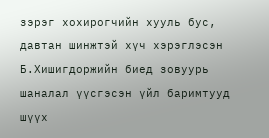зэрэг хохирогчийн хууль бус, давтан шинжтэй хүч хэрэглэсэн Б.Хишигдоржийн биед зовуурь шаналал үүсгэсэн үйл баримтууд шүүх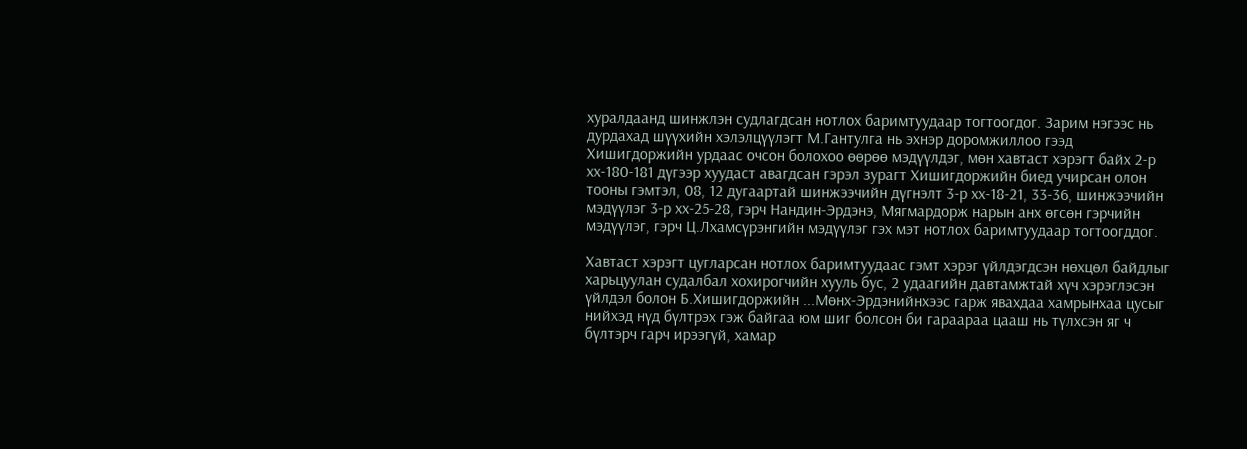хуралдаанд шинжлэн судлагдсан нотлох баримтуудаар тогтоогдог. Зарим нэгээс нь дурдахад шүүхийн хэлэлцүүлэгт М.Гантулга нь эхнэр доромжиллоо гээд Хишигдоржийн урдаас очсон болохоо өөрөө мэдүүлдэг, мөн хавтаст хэрэгт байх 2-р хх-180-181 дүгээр хуудаст авагдсан гэрэл зурагт Хишигдоржийн биед учирсан олон тооны гэмтэл, 08, 12 дугаартай шинжээчийн дүгнэлт 3-р хх-18-21, 33-36, шинжээчийн мэдүүлэг 3-р хх-25-28, гэрч Нандин-Эрдэнэ, Мягмардорж нарын анх өгсөн гэрчийн мэдүүлэг, гэрч Ц.Лхамсүрэнгийн мэдүүлэг гэх мэт нотлох баримтуудаар тогтоогддог.

Хавтаст хэрэгт цугларсан нотлох баримтуудаас гэмт хэрэг үйлдэгдсэн нөхцөл байдлыг харьцуулан судалбал хохирогчийн хууль бус, 2 удаагийн давтамжтай хүч хэрэглэсэн үйлдэл болон Б.Хишигдоржийн ...Мөнх-Эрдэнийнхээс гарж явахдаа хамрынхаа цусыг нийхэд нүд бүлтрэх гэж байгаа юм шиг болсон би гараараа цааш нь түлхсэн яг ч бүлтэрч гарч ирээгүй, хамар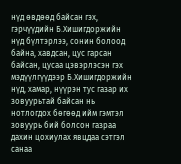нүд өвдөөд байсан гэх, гэрчүүдийн Б.Хишигдоржийн нүд бүлтэрлээ, сонин болоод байна, хавдсан, цус гарсан байсан, цусаа цэвэрлэсэн гэх мэдүүлгүүдээр Б.Хишигдоржийн нүд, хамар, нүүрэн тус газар их зовуурьтай байсан нь нотлогдох бөгөөд ийм гэмтэл зовуурь бий болсон газраа дахин цохиулах явцдаа сэтгэл санаа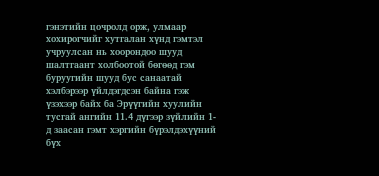гэнэтийн цочролд орж, улмаар хохирогчийг хутгалан хүнд гэмтэл учруулсан нь хоорондоо шууд шалтгаант холбоотой бөгөөд гэм буруугийн шууд бус санаатай хэлбэрээр үйлдэгдсэн байна гэж үзэхээр байх ба Эрүүгийн хуулийн тусгай ангийн 11.4 дүгээр зүйлийн 1-д заасан гэмт хэргийн бүрэлдэхүүний бүх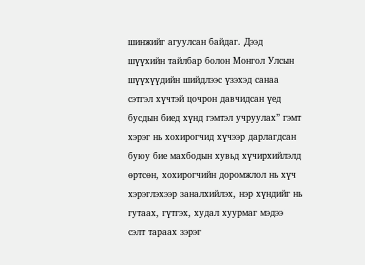шинжийг агуулсан байдаг. Дээд шүүхийн тайлбар болон Монгол Улсын шүүхүүдийн шийдлээс үзэхэд санаа сэтгэл хүчтэй цочрон давчидсан үед бусдын биед хүнд гэмтэл учруулах” гэмт хэрэг нь хохирогчид хүчээр дарлагдсан буюу бие махбодын хувьд хүчирхийлэлд өртсөн, хохирогчийн доромжлол нь хүч хэрэглэхээр заналхийлэх, нэр хүндийг нь гутаах, гүтгэх, худал хуурмаг мэдээ сэлт тараах зэрэг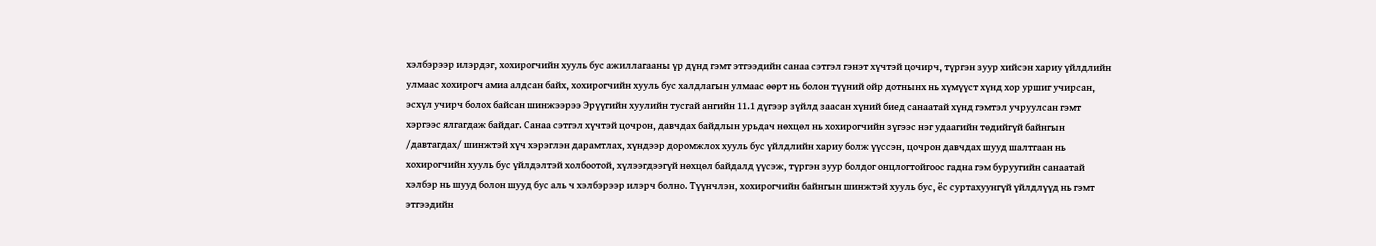хэлбэрээр илэрдэг, хохирогчийн хууль бус ажиллагааны үр дүнд гэмт этгээдийн санаа сэтгэл гэнэт хүчтэй цочирч, түргэн зуур хийсэн хариу үйлдлийн улмаас хохирогч амиа алдсан байх, хохирогчийн хууль бус халдлагын улмаас өөрт нь болон түүний ойр дотнынх нь хүмүүст хүнд хор уршиг учирсан, эсхүл учирч болох байсан шинжээрээ Эрүүгийн хуулийн тусгай ангийн 11.1 дүгээр зүйлд заасан хүний биед санаатай хүнд гэмтэл учруулсан гэмт хэргээс ялгагдаж байдаг. Санаа сэтгэл хүчтэй цочрон, давчдах байдлын урьдач нөхцөл нь хохирогчийн зүгээс нэг удаагийн төдийгүй байнгын /давтагдах/ шинжтэй хүч хэрэглэн дарамтлах, хүндээр доромжлох хууль бус үйлдлийн хариу болж үүссэн, цочрон давчдах шууд шалтгаан нь хохирогчийн хууль бус үйлдэлтэй холбоотой, хүлээгдээгүй нөхцөл байдалд үүсэж, түргэн зуур болдог онцлогтойгоос гадна гэм буруугийн санаатай хэлбэр нь шууд болон шууд бус аль ч хэлбэрээр илэрч болно. Түүнчлэн, хохирогчийн байнгын шинжтэй хууль бус, ёс суртахуунгүй үйлдлүүд нь гэмт этгээдийн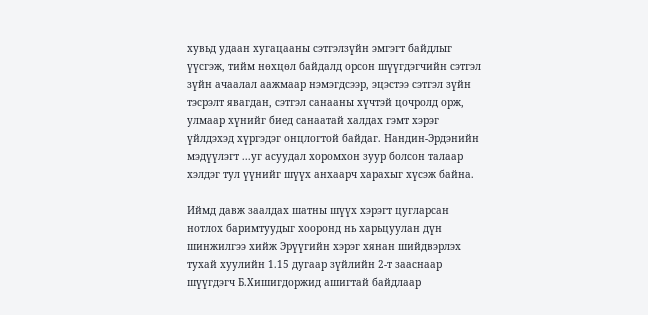хувьд удаан хугацааны сэтгэлзүйн эмгэгт байдлыг үүсгэж, тийм нөхцөл байдалд орсон шүүгдэгчийн сэтгэл зүйн ачаалал аажмаар нэмэгдсээр, эцэстээ сэтгэл зүйн тэсрэлт явагдан, сэтгэл санааны хүчтэй цочролд орж, улмаар хүнийг биед санаатай халдах гэмт хэрэг үйлдэхэд хүргэдэг онцлогтой байдаг. Нандин-Эрдэнийн мэдүүлэгт ...уг асуудал хоромхон зуур болсон талаар хэлдэг тул үүнийг шүүх анхаарч харахыг хүсэж байна.

Иймд давж заалдах шатны шүүх хэрэгт цугларсан нотлох баримтуудыг хооронд нь харьцуулан дүн шинжилгээ хийж Эрүүгийн хэрэг хянан шийдвэрлэх тухай хуулийн 1.15 дугаар зүйлийн 2-т зааснаар шүүгдэгч Б.Хишигдоржид ашигтай байдлаар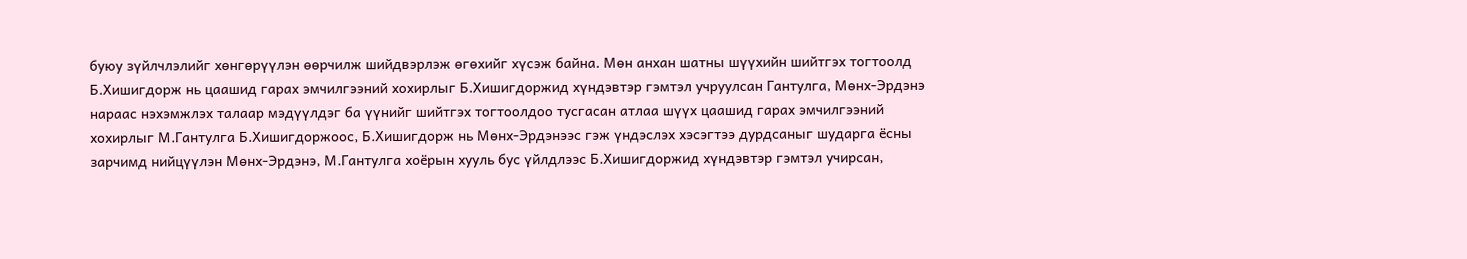буюу зүйлчлэлийг хөнгөрүүлэн өөрчилж шийдвэрлэж өгөхийг хүсэж байна. Мөн анхан шатны шүүхийн шийтгэх тогтоолд Б.Хишигдорж нь цаашид гарах эмчилгээний хохирлыг Б.Хишигдоржид хүндэвтэр гэмтэл учруулсан Гантулга, Мөнх-Эрдэнэ нараас нэхэмжлэх талаар мэдүүлдэг ба үүнийг шийтгэх тогтоолдоо тусгасан атлаа шүүх цаашид гарах эмчилгээний хохирлыг М.Гантулга Б.Хишигдоржоос, Б.Хишигдорж нь Мөнх-Эрдэнээс гэж үндэслэх хэсэгтээ дурдсаныг шударга ёсны зарчимд нийцүүлэн Мөнх-Эрдэнэ, М.Гантулга хоёрын хууль бус үйлдлээс Б.Хишигдоржид хүндэвтэр гэмтэл учирсан,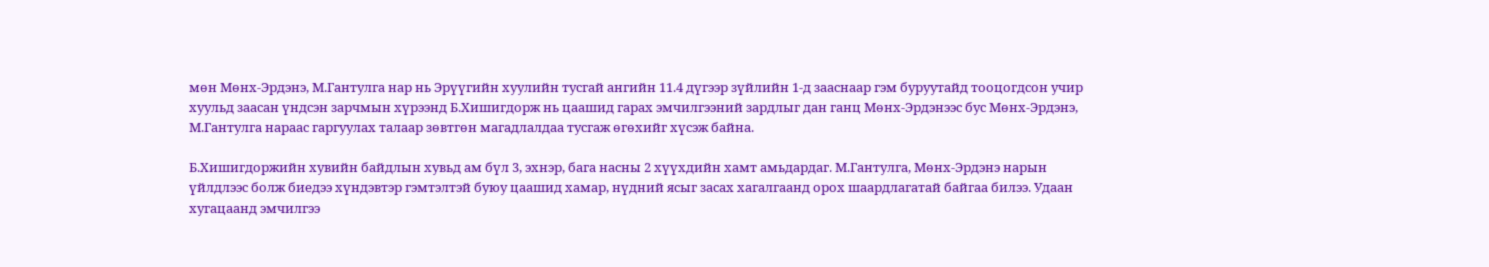мөн Мөнх-Эрдэнэ, М.Гантулга нар нь Эрүүгийн хуулийн тусгай ангийн 11.4 дүгээр зүйлийн 1-д зааснаар гэм буруутайд тооцогдсон учир хуульд заасан үндсэн зарчмын хүрээнд Б.Хишигдорж нь цаашид гарах эмчилгээний зардлыг дан ганц Мөнх-Эрдэнээс бус Мөнх-Эрдэнэ, М.Гантулга нараас гаргуулах талаар зөвтгөн магадлалдаа тусгаж өгөхийг хүсэж байна.

Б.Хишигдоржийн хувийн байдлын хувьд ам бүл 3, эхнэр, бага насны 2 хүүхдийн хамт амьдардаг. М.Гантулга, Мөнх-Эрдэнэ нарын үйлдлээс болж биедээ хүндэвтэр гэмтэлтэй буюу цаашид хамар, нүдний ясыг засах хагалгаанд орох шаардлагатай байгаа билээ. Удаан хугацаанд эмчилгээ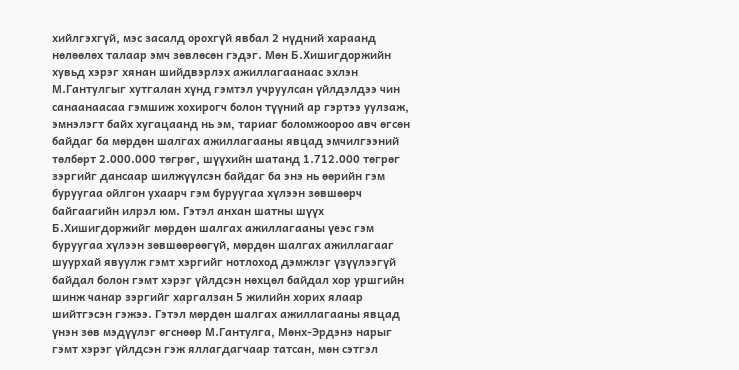хийлгэхгүй, мэс засалд орохгүй явбал 2 нүдний хараанд нөлөөлөх талаар эмч зөвлөсөн гэдэг. Мөн Б.Хишигдоржийн хувьд хэрэг хянан шийдвэрлэх ажиллагаанаас эхлэн М.Гантулгыг хутгалан хүнд гэмтэл учруулсан үйлдэлдээ чин санаанаасаа гэмшиж хохирогч болон түүний ар гэртээ уулзаж, эмнэлэгт байх хугацаанд нь эм, тариаг боломжоороо авч өгсөн байдаг ба мөрдөн шалгах ажиллагааны явцад эмчилгээний төлбөрт 2.000.000 төгрөг, шүүхийн шатанд 1.712.000 төгрөг зэргийг дансаар шилжүүлсэн байдаг ба энэ нь өөрийн гэм буруугаа ойлгон ухаарч гэм буруугаа хүлээн зөвшөөрч байгаагийн илрэл юм. Гэтэл анхан шатны шүүх Б.Хишигдоржийг мөрдөн шалгах ажиллагааны үеэс гэм буруугаа хүлээн зөвшөөрөөгүй, мөрдөн шалгах ажиллагааг шуурхай явуулж гэмт хэргийг нотлоход дэмжлэг үзүүлээгүй байдал болон гэмт хэрэг үйлдсэн нөхцөл байдал хор уршгийн шинж чанар зэргийг харгалзан 5 жилийн хорих ялаар шийтгэсэн гэжээ. Гэтэл мөрдөн шалгах ажиллагааны явцад үнэн зөв мэдүүлэг өгснөөр М.Гантулга, Мөнх-Эрдэнэ нарыг гэмт хэрэг үйлдсэн гэж яллагдагчаар татсан, мөн сэтгэл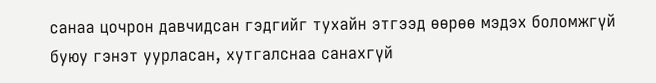санаа цочрон давчидсан гэдгийг тухайн этгээд өөрөө мэдэх боломжгүй буюу гэнэт уурласан, хутгалснаа санахгүй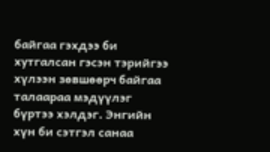байгаа гэхдээ би хутгалсан гэсэн тэрийгээ хүлээн зөвшөөрч байгаа талаараа мэдүүлэг бүртээ хэлдэг. Энгийн хүн би сэтгэл санаа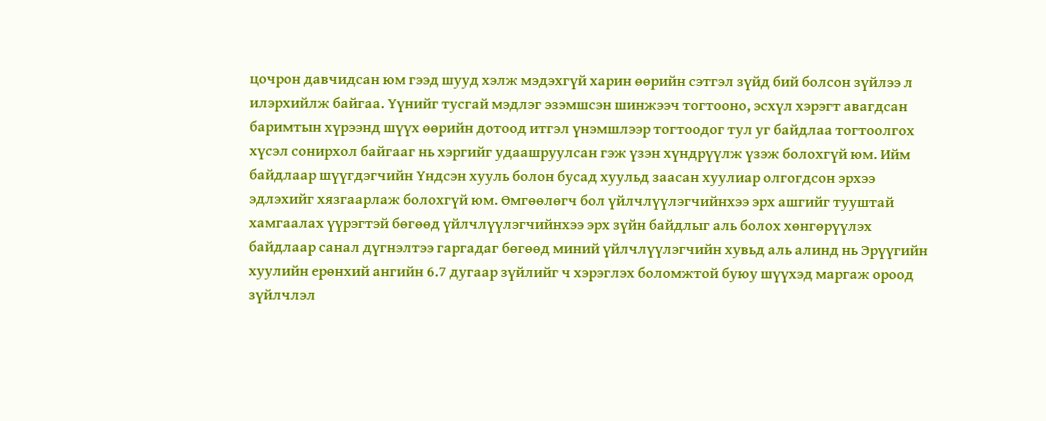цочрон давчидсан юм гээд шууд хэлж мэдэхгүй харин өөрийн сэтгэл зүйд бий болсон зүйлээ л илэрхийлж байгаа. Үүнийг тусгай мэдлэг эзэмшсэн шинжээч тогтооно, эсхүл хэрэгт авагдсан баримтын хүрээнд шүүх өөрийн дотоод итгэл үнэмшлээр тогтоодог тул уг байдлаа тогтоолгох хүсэл сонирхол байгааг нь хэргийг удаашруулсан гэж үзэн хүндрүүлж үзэж болохгүй юм. Ийм байдлаар шүүгдэгчийн Үндсэн хууль болон бусад хуульд заасан хуулиар олгогдсон эрхээ эдлэхийг хязгаарлаж болохгүй юм. Өмгөөлөгч бол үйлчлүүлэгчийнхээ эрх ашгийг тууштай хамгаалах үүрэгтэй бөгөөд үйлчлүүлэгчийнхээ эрх зүйн байдлыг аль болох хөнгөрүүлэх байдлаар санал дүгнэлтээ гаргадаг бөгөөд миний үйлчлүүлэгчийн хувьд аль алинд нь Эрүүгийн хуулийн ерөнхий ангийн 6.7 дугаар зүйлийг ч хэрэглэх боломжтой буюу шүүхэд маргаж ороод зүйлчлэл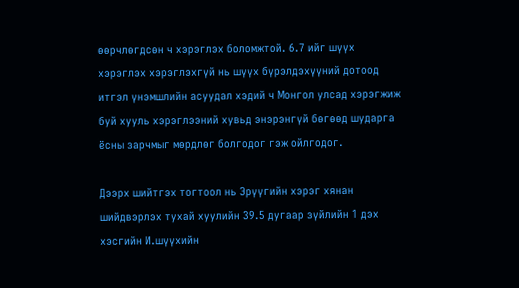өөрчлөгдсөн ч хэрэглэх боломжтой. 6.7 ийг шүүх хэрэглэх хэрэглэхгүй нь шүүх бүрэлдэхүүний дотоод итгэл үнэмшлийн асуудал хэдий ч Монгол улсад хэрэгжиж буй хууль хэрэглээний хувьд энэрэнгүй бөгөөд шударга ёсны зарчмыг мөрдлөг болгодог гэж ойлгодог.

Дээрх шийтгэх тогтоол нь Эрүүгийн хэрэг хянан шийдвэрлэх тухай хуулийн 39.5 дугаар зүйлийн 1 дэх хэсгийн И.шүүхийн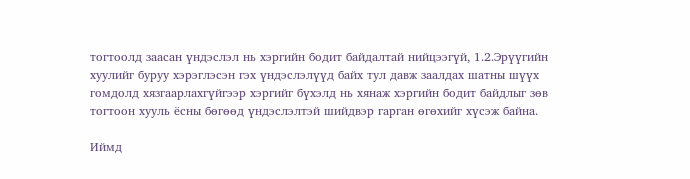тогтоолд заасан үндэслэл нь хэргийн бодит байдалтай нийцээгүй, 1.2.Эрүүгийн хуулийг буруу хэрэглэсэн гэх үндэслэлүүд байх тул давж заалдах шатны шүүх гомдолд хязгаарлахгүйгээр хэргийг бүхэлд нь хянаж хэргийн бодит байдлыг зөв тогтоон хууль ёсны бөгөөд үндэслэлтэй шийдвэр гарган өгөхийг хүсэж байна.

Иймд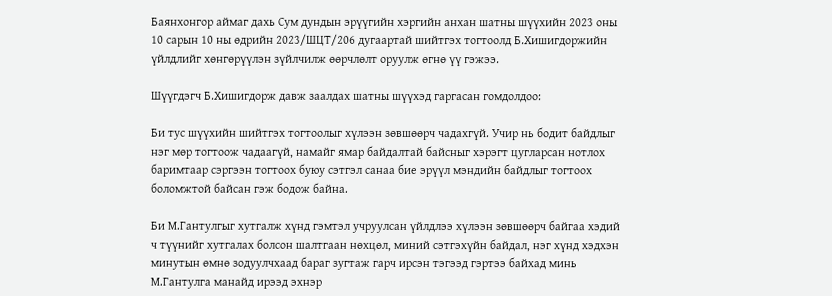Баянхонгор аймаг дахь Сум дундын эрүүгийн хэргийн анхан шатны шүүхийн 2023 оны 10 сарын 10 ны өдрийн 2023/ШЦТ/206 дугаартай шийтгэх тогтоолд Б.Хишигдоржийн үйлдлийг хөнгөрүүлэн зүйлчилж өөрчлөлт оруулж өгнө үү гэжээ.

Шүүгдэгч Б.Хишигдорж давж заалдах шатны шүүхэд гаргасан гомдолдоо:

Би тус шүүхийн шийтгэх тогтоолыг хүлээн зөвшөөрч чадахгүй. Учир нь бодит байдлыг нэг мөр тогтоож чадаагүй, намайг ямар байдалтай байсныг хэрэгт цугларсан нотлох баримтаар сэргээн тогтоох буюу сэтгэл санаа бие эрүүл мэндийн байдлыг тогтоох боломжтой байсан гэж бодож байна.

Би М.Гантулгыг хутгалж хүнд гэмтэл учруулсан үйлдлээ хүлээн зөвшөөрч байгаа хэдий ч түүнийг хутгалах болсон шалтгаан нөхцөл, миний сэтгэхүйн байдал, нэг хүнд хэдхэн минутын өмнө зодуулчхаад бараг зугтаж гарч ирсэн тэгээд гэртээ байхад минь М.Гантулга манайд ирээд эхнэр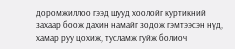доромжиллоо гээд шууд хоолойг куртикний захаар боож дахин намайг зодож гэмтээсэн нүд, хамар руу цохиж, тусламж гуйж болиоч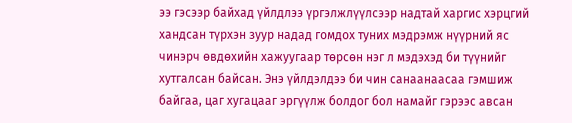ээ гэсээр байхад үйлдлээ үргэлжлүүлсээр надтай харгис хэрцгий хандсан түрхэн зуур надад гомдох туних мэдрэмж нүүрний яс чинэрч өвдөхийн хажуугаар төрсөн нэг л мэдэхэд би түүнийг хутгалсан байсан. Энэ үйлдэлдээ би чин санаанаасаа гэмшиж байгаа, цаг хугацааг эргүүлж болдог бол намайг гэрээс авсан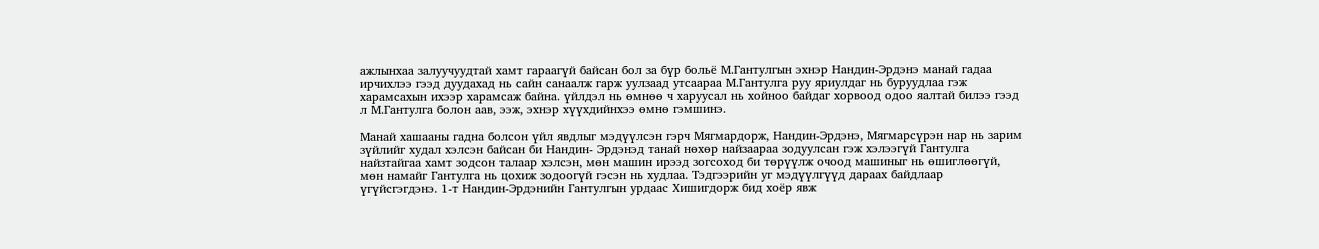ажлынхаа залуучуудтай хамт гараагүй байсан бол за бүр больё М.Гантулгын эхнэр Нандин-Эрдэнэ манай гадаа ирчихлээ гээд дуудахад нь сайн санаалж гарж уулзаад утсаараа М.Гантулга руу яриулдаг нь буруудлаа гэж харамсахын ихээр харамсаж байна. үйлдэл нь өмнөө ч харуусал нь хойноо байдаг хорвоод одоо яалтай билээ гээд л М.Гантулга болон аав, ээж, эхнэр хүүхдийнхээ өмнө гэмшинэ.

Манай хашааны гадна болсон үйл явдлыг мэдүүлсэн гэрч Мягмардорж, Нандин-Эрдэнэ, Мягмарсүрэн нар нь зарим зүйлийг худал хэлсэн байсан би Нандин- Эрдэнэд танай нөхөр найзаараа зодуулсан гэж хэлээгүй Гантулга найзтайгаа хамт зодсон талаар хэлсэн, мөн машин ирээд зогсоход би төрүүлж очоод машиныг нь өшиглөөгүй, мөн намайг Гантулга нь цохиж зодоогүй гэсэн нь худлаа. Тэдгээрийн уг мэдүүлгүүд дараах байдлаар үгүйсгэгдэнэ. 1-т Нандин-Эрдэнийн Гантулгын урдаас Хишигдорж бид хоёр явж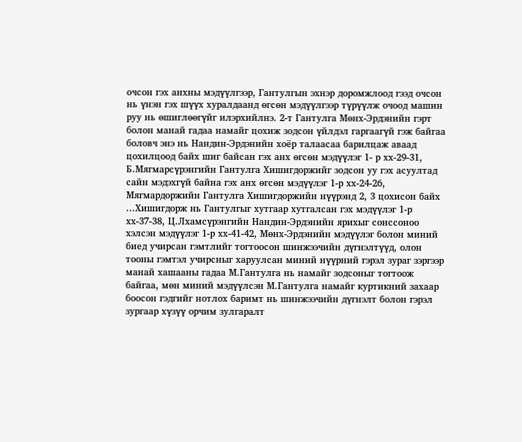очсон гэх анхны мэдүүлгээр, Гантулгын эхнэр доромжлоод гээд очсон нь үнэн гэх шүүх хуралдаанд өгсөн мэдүүлгээр түрүүлж очоод машин руу нь өшиглөөгүйг илэрхийлнэ. 2-т Гантулга Мөнх-Эрдэнийн гэрт болон манай гадаа намайг цохиж зодсон үйлдэл гаргаагүй гэж байгаа боловч энэ нь Нандин-Эрдэнийн хоёр талаасаа барилцаж аваад цохилцоод байх шиг байсан гэх анх өгсөн мэдүүлэг 1- р хх-29-31, Б.Мягмарсүрэнгийн Гантулга Хишигдоржийг зодсон уу гэх асуултад сайн мэдэхгүй байна гэх анх өгсөн мэдүүлэг 1-р хх-24-26, Мягмардоржийн Гантулга Хишигдоржийн нүүрэнд 2, 3 цохисон байх ...Хишигдорж нь Гантулгыг хутгаар хутгалсан гэх мэдүүлэг 1-р хх-37-38, Ц.Лхамсүрэнгийн Нандин-Эрдэнийн ярихыг сонссоноо хэлсэн мэдүүлэг 1-р хх-41-42, Мөнх-Эрдэнийн мэдүүлэг болон миний биед учирсан гэмтлийг тогтоосон шинжээчийн дүгнэлтүүд, олон тооны гэмтэл учирсныг харуулсан миний нүүрний гэрэл зураг зэргээр манай хашааны гадаа М.Гантулга нь намайг зодсоныг тогтоож байгаа, мөн миний мэдүүлсэн М.Гантулга намайг куртикний захаар боосон гэдгийг нотлох баримт нь шинжээчийн дүгнэлт болон гэрэл зургаар хүзүү орчим зулгаралт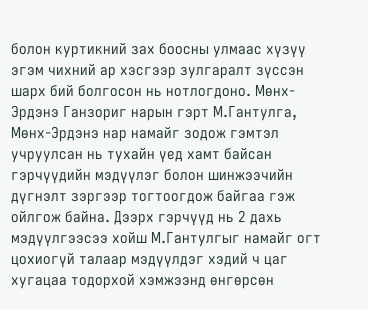болон куртикний зах боосны улмаас хүзүү эгэм чихний ар хэсгээр зулгаралт зүссэн шарх бий болгосон нь нотлогдоно. Мөнх-Эрдэнэ Ганзориг нарын гэрт М.Гантулга, Мөнх-Эрдэнэ нар намайг зодож гэмтэл учруулсан нь тухайн үед хамт байсан гэрчүүдийн мэдүүлэг болон шинжээчийн дүгнэлт зэргээр тогтоогдож байгаа гэж ойлгож байна. Дээрх гэрчүүд нь 2 дахь мэдүүлгээсээ хойш М.Гантулгыг намайг огт цохиогүй талаар мэдүүлдэг хэдий ч цаг хугацаа тодорхой хэмжээнд өнгөрсөн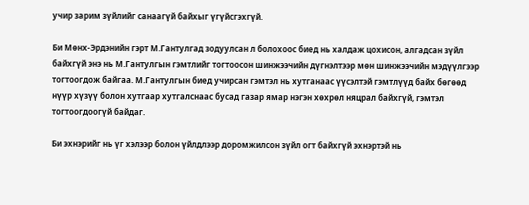учир зарим зүйлийг санаагүй байхыг үгүйсгэхгүй.

Би Мөнх-Эрдэнийн гэрт М.Гантулгад зодуулсан л болохоос биед нь халдаж цохисон, алгадсан зүйл байхгүй энэ нь М.Гантулгын гэмтлийг тогтоосон шинжээчийн дүгнэлтээр мөн шинжээчийн мэдүүлгээр тогтоогдож байгаа. М.Гантулгын биед учирсан гэмтэл нь хутганаас үүсэлтэй гэмтлүүд байх бөгөөд нүүр хүзүү болон хутгаар хутгалснаас бусад газар ямар нэгэн хөхрөл няцрал байхгүй, гэмтэл тогтоогдоогүй байдаг.

Би эхнэрийг нь үг хэлээр болон үйлдлээр доромжилсон зүйл огт байхгүй эхнэртэй нь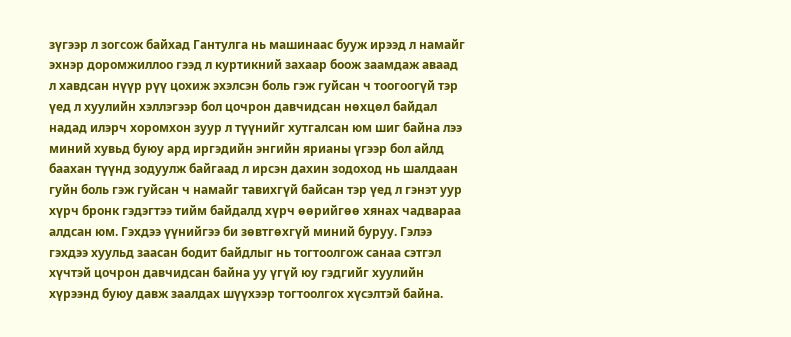зүгээр л зогсож байхад Гантулга нь машинаас бууж ирээд л намайг эхнэр доромжиллоо гээд л куртикний захаар боож заамдаж аваад л хавдсан нүүр рүү цохиж эхэлсэн боль гэж гуйсан ч тоогоогүй тэр үед л хуулийн хэллэгээр бол цочрон давчидсан нөхцөл байдал надад илэрч хоромхон зуур л түүнийг хутгалсан юм шиг байна лээ миний хувьд буюу ард иргэдийн энгийн ярианы үгээр бол айлд баахан түүнд зодуулж байгаад л ирсэн дахин зодоход нь шалдаан гуйн боль гэж гуйсан ч намайг тавихгүй байсан тэр үед л гэнэт уур хүрч бронк гэдэгтээ тийм байдалд хүрч өөрийгөө хянах чадвараа алдсан юм. Гэхдээ үүнийгээ би зөвтгөхгүй миний буруу. Гэлээ гэхдээ хуульд заасан бодит байдлыг нь тогтоолгож санаа сэтгэл хүчтэй цочрон давчидсан байна уу үгүй юу гэдгийг хуулийн хүрээнд буюу давж заалдах шүүхээр тогтоолгох хүсэлтэй байна.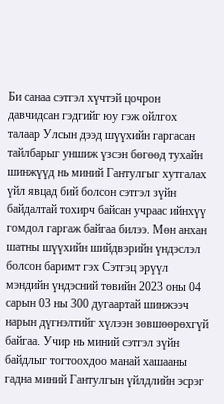Би санаа сэтгэл хүчтэй цочрон давчидсан гэдгийг юу гэж ойлгох талаар Улсын дээд шүүхийн гаргасан тайлбарыг уншиж үзсэн бөгөөд тухайн шинжүүд нь миний Гантулгыг хутгалах үйл явцад бий болсон сэтгэл зүйн байдалтай тохирч байсан учраас ийнхүү гомдол гаргаж байгаа билээ. Мөн анхан шатны шүүхийн шийдвэрийн үндэслэл болсон баримт гэх Сэтгэц эрүүл мэндийн үндэсний төвийн 2023 оны 04 сарын 03 ны 300 дугаартай шинжээч нарын дүгнэлтийг хүлээн зөвшөөрөхгүй байгаа. Учир нь миний сэтгэл зүйн байдлыг тогтоохдоо манай хашааны гадна миний Гантулгын үйлдлийн эсрэг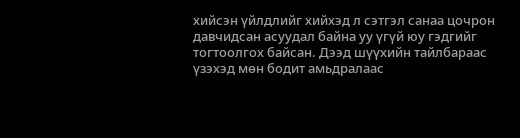хийсэн үйлдлийг хийхэд л сэтгэл санаа цочрон давчидсан асуудал байна уу үгүй юу гэдгийг тогтоолгох байсан. Дээд шүүхийн тайлбараас үзэхэд мөн бодит амьдралаас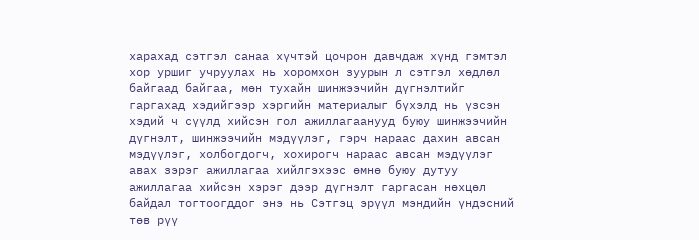харахад сэтгэл санаа хүчтэй цочрон давчдаж хүнд гэмтэл хор уршиг учруулах нь хоромхон зуурын л сэтгэл хөдлөл байгаад байгаа, мөн тухайн шинжээчийн дүгнэлтийг гаргахад хэдийгээр хэргийн материалыг бүхэлд нь үзсэн хэдий ч сүүлд хийсэн гол ажиллагаанууд буюу шинжээчийн дүгнэлт, шинжээчийн мэдүүлэг, гэрч нараас дахин авсан мэдүүлэг, холбогдогч, хохирогч нараас авсан мэдүүлэг авах зэрэг ажиллагаа хийлгэхээс өмнө буюу дутуу ажиллагаа хийсэн хэрэг дээр дүгнэлт гаргасан нөхцөл байдал тогтоогддог энэ нь Сэтгэц эрүүл мэндийн үндэсний төв рүү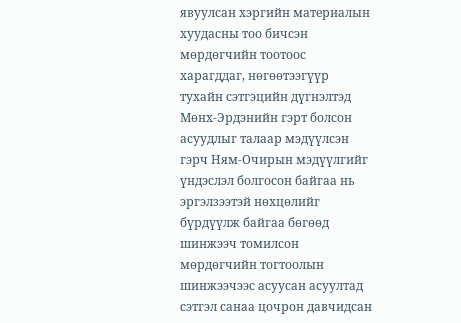явуулсан хэргийн материалын хуудасны тоо бичсэн мөрдөгчийн тоотоос харагддаг, нөгөөтээгүүр тухайн сэтгэцийн дүгнэлтэд Мөнх-Эрдэнийн гэрт болсон асуудлыг талаар мэдүүлсэн гэрч Ням-Очирын мэдүүлгийг үндэслэл болгосон байгаа нь эргэлзээтэй нөхцөлийг бүрдүүлж байгаа бөгөөд шинжээч томилсон мөрдөгчийн тогтоолын шинжээчээс асуусан асуултад сэтгэл санаа цочрон давчидсан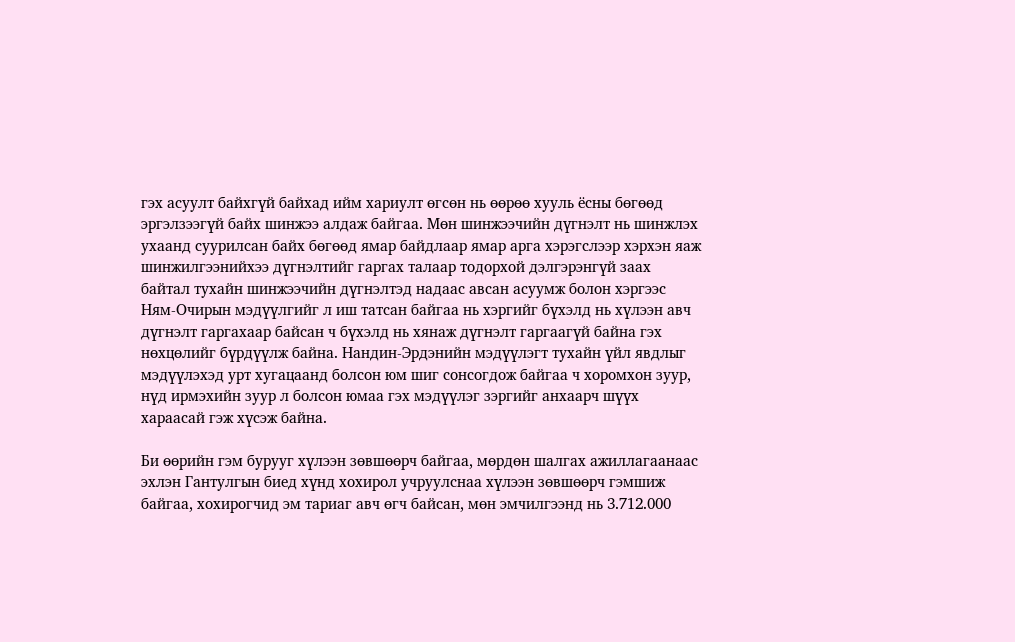гэх асуулт байхгүй байхад ийм хариулт өгсөн нь өөрөө хууль ёсны бөгөөд эргэлзээгүй байх шинжээ алдаж байгаа. Мөн шинжээчийн дүгнэлт нь шинжлэх ухаанд суурилсан байх бөгөөд ямар байдлаар ямар арга хэрэгслээр хэрхэн яаж шинжилгээнийхээ дүгнэлтийг гаргах талаар тодорхой дэлгэрэнгүй заах байтал тухайн шинжээчийн дүгнэлтэд надаас авсан асуумж болон хэргээс Ням-Очирын мэдүүлгийг л иш татсан байгаа нь хэргийг бүхэлд нь хүлээн авч дүгнэлт гаргахаар байсан ч бүхэлд нь хянаж дүгнэлт гаргаагүй байна гэх нөхцөлийг бүрдүүлж байна. Нандин-Эрдэнийн мэдүүлэгт тухайн үйл явдлыг мэдүүлэхэд урт хугацаанд болсон юм шиг сонсогдож байгаа ч хоромхон зуур, нүд ирмэхийн зуур л болсон юмаа гэх мэдүүлэг зэргийг анхаарч шүүх хараасай гэж хүсэж байна.

Би өөрийн гэм бурууг хүлээн зөвшөөрч байгаа, мөрдөн шалгах ажиллагаанаас эхлэн Гантулгын биед хүнд хохирол учруулснаа хүлээн зөвшөөрч гэмшиж байгаа, хохирогчид эм тариаг авч өгч байсан, мөн эмчилгээнд нь 3.712.000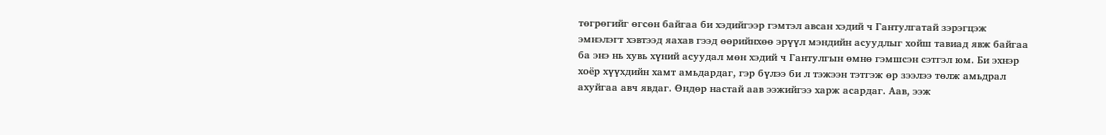төгрөгийг өгсөн байгаа би хэдийгээр гэмтэл авсан хэдий ч Гантулгатай зэрэгцэж эмнэлэгт хэвтээд яахав гээд өөрийнхөө эрүүл мэндийн асуудлыг хойш тавиад явж байгаа ба энэ нь хувь хүний асуудал мөн хэдий ч Гантулгын өмнө гэмшсэн сэтгэл юм. Би эхнэр хоёр хүүхдийн хамт амьдардаг, гэр бүлээ би л тэжээн тэтгэж өр зээлээ төлж амьдрал ахуйгаа авч явдаг. Өндөр настай аав ээжийгээ харж асардаг. Аав, ээж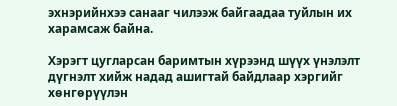эхнэрийнхээ санааг чилээж байгаадаа туйлын их харамсаж байна.

Хэрэгт цугларсан баримтын хүрээнд шүүх үнэлэлт дүгнэлт хийж надад ашигтай байдлаар хэргийг хөнгөрүүлэн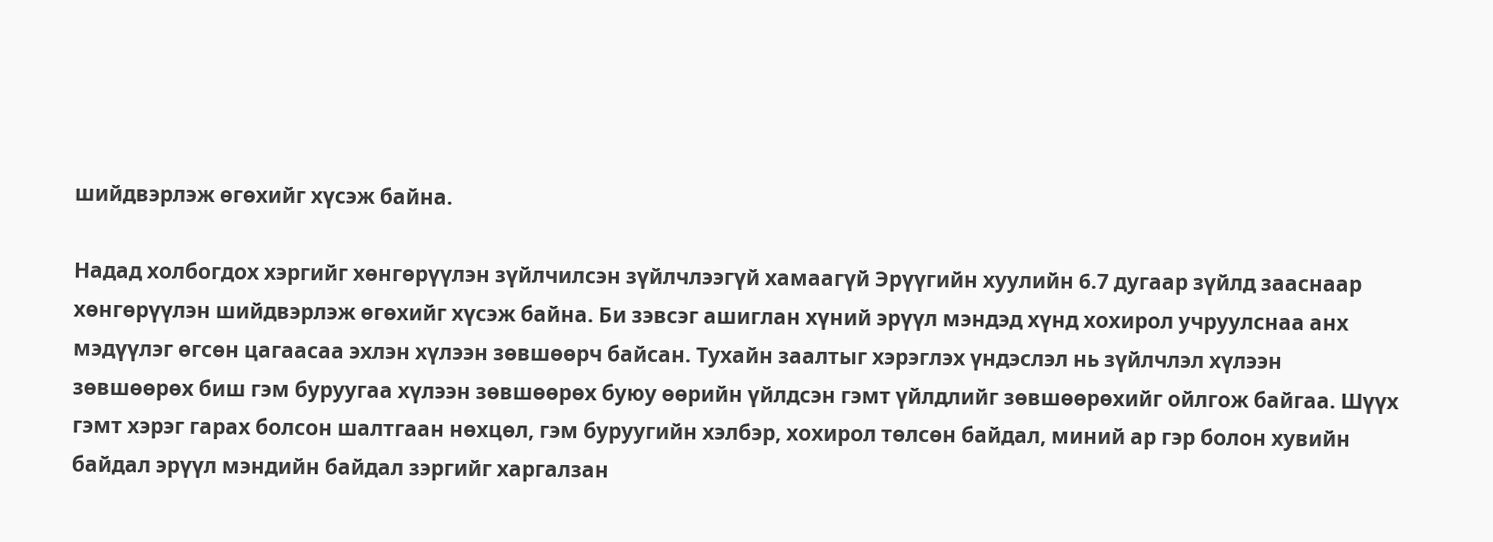шийдвэрлэж өгөхийг хүсэж байна.

Надад холбогдох хэргийг хөнгөрүүлэн зүйлчилсэн зүйлчлээгүй хамаагүй Эрүүгийн хуулийн 6.7 дугаар зүйлд зааснаар хөнгөрүүлэн шийдвэрлэж өгөхийг хүсэж байна. Би зэвсэг ашиглан хүний эрүүл мэндэд хүнд хохирол учруулснаа анх мэдүүлэг өгсөн цагаасаа эхлэн хүлээн зөвшөөрч байсан. Тухайн заалтыг хэрэглэх үндэслэл нь зүйлчлэл хүлээн зөвшөөрөх биш гэм буруугаа хүлээн зөвшөөрөх буюу өөрийн үйлдсэн гэмт үйлдлийг зөвшөөрөхийг ойлгож байгаа. Шүүх гэмт хэрэг гарах болсон шалтгаан нөхцөл, гэм буруугийн хэлбэр, хохирол төлсөн байдал, миний ар гэр болон хувийн байдал эрүүл мэндийн байдал зэргийг харгалзан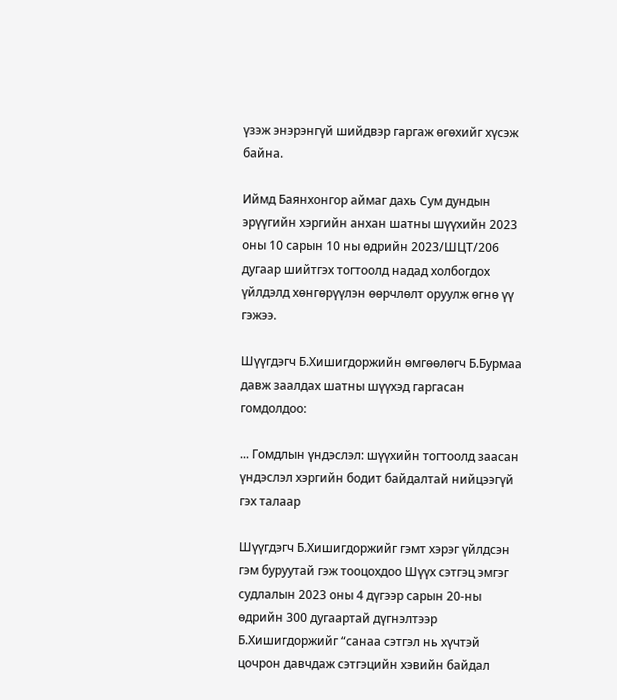үзэж энэрэнгүй шийдвэр гаргаж өгөхийг хүсэж байна.

Иймд Баянхонгор аймаг дахь Сум дундын эрүүгийн хэргийн анхан шатны шүүхийн 2023 оны 10 сарын 10 ны өдрийн 2023/ШЦТ/206 дугаар шийтгэх тогтоолд надад холбогдох үйлдэлд хөнгөрүүлэн өөрчлөлт оруулж өгнө үү гэжээ.

Шүүгдэгч Б.Хишигдоржийн өмгөөлөгч Б.Бурмаа давж заалдах шатны шүүхэд гаргасан гомдолдоо:

... Гомдлын үндэслэл: шүүхийн тогтоолд заасан үндэслэл хэргийн бодит байдалтай нийцээгүй гэх талаар

Шүүгдэгч Б.Хишигдоржийг гэмт хэрэг үйлдсэн гэм буруутай гэж тооцохдоо Шүүх сэтгэц эмгэг судлалын 2023 оны 4 дүгээр сарын 20-ны өдрийн 300 дугаартай дүгнэлтээр Б.Хишигдоржийг “санаа сэтгэл нь хүчтэй цочрон давчдаж сэтгэцийн хэвийн байдал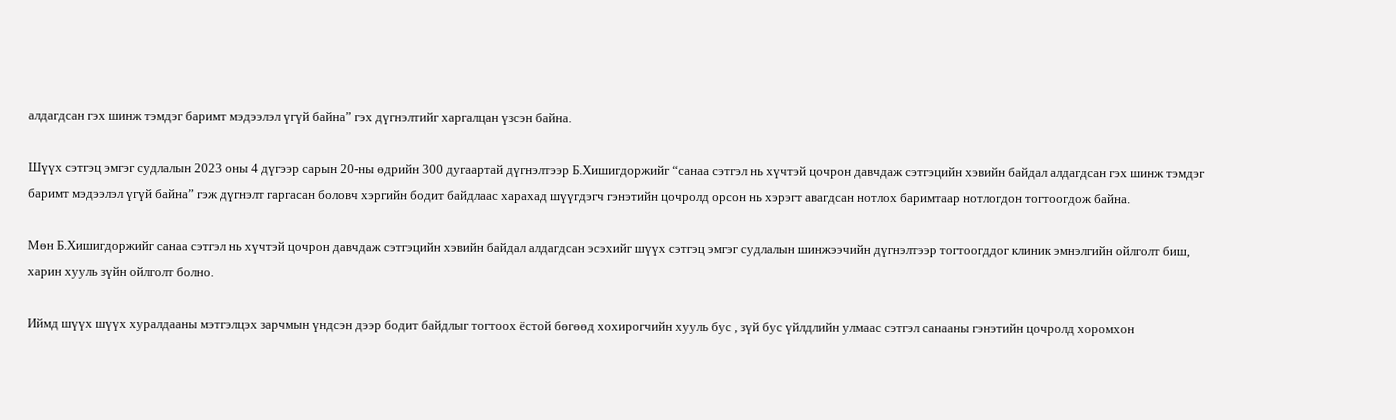алдагдсан гэх шинж тэмдэг баримт мэдээлэл үгүй байна” гэх дүгнэлтийг харгалцан үзсэн байна.

Шүүх сэтгэц эмгэг судлалын 2023 оны 4 дүгээр сарын 20-ны өдрийн 300 дугаартай дүгнэлтээр Б.Хишигдоржийг “санаа сэтгэл нь хүчтэй цочрон давчдаж сэтгэцийн хэвийн байдал алдагдсан гэх шинж тэмдэг баримт мэдээлэл үгүй байна” гэж дүгнэлт гаргасан боловч хэргийн бодит байдлаас харахад шүүгдэгч гэнэтийн цочролд орсон нь хэрэгт авагдсан нотлох баримтаар нотлогдон тогтоогдож байна.

Мөн Б.Хишигдоржийг санаа сэтгэл нь хүчтэй цочрон давчдаж сэтгэцийн хэвийн байдал алдагдсан эсэхийг шүүх сэтгэц эмгэг судлалын шинжээчийн дүгнэлтээр тогтоогддог клиник эмнэлгийн ойлголт биш, харин хууль зүйн ойлголт болно.

Иймд шүүх шүүх хуралдааны мэтгэлцэх зарчмын үндсэн дээр бодит байдлыг тогтоох ёстой бөгөөд хохирогчийн хууль бус , зүй бус үйлдлийн улмаас сэтгэл санааны гэнэтийн цочролд хоромхон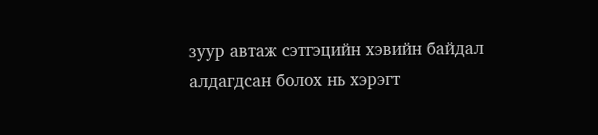зуур автаж сэтгэцийн хэвийн байдал алдагдсан болох нь хэрэгт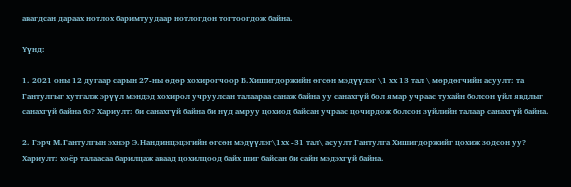авагдсан дараах нотлох баримтуудаар нотлогдон тогтоогдож байна.

Үүнд:

1. 2021 оны 12 дугаар сарын 27-ны өдөр хохирогчоор Б.Хишигдоржийн өгсөн мэдүүлэг \1 хх 13 тал \ мөрдөгчийн асуулт: та Гантулгыг хутгалж эрүүл мэндэд хохирол учруулсан талаараа санаж байна уу санахгүй бол ямар учраас тухайн болсон үйл явдлыг санахгүй байна бэ? Хариулт: би санахгүй байна би нүд амруу цохиод байсан учраас цочирдож болсон зүйлийн талаар санахгүй байна.

2. Гэрч М.Гантулгын эхнэр Э.Нандинцэцэгийн өгсөн мэдүүлэг\1хх -31 тал\ асуулт Гантулга Хишигдоржийг цохиж зодсон уу? Хариулт: хоёр талаасаа барилцаж аваад цохилцоод байх шиг байсан би сайн мэдэхгүй байна.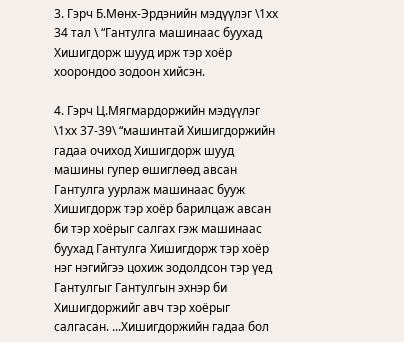3. Гэрч Б.Мөнх-Эрдэнийн мэдүүлэг \1хх 34 тал \ “Гантулга машинаас буухад Хишигдорж шууд ирж тэр хоёр хоорондоо зодоон хийсэн.

4. Гэрч Ц.Мягмардоржийн мэдүүлэг \1хх 37-39\ “машинтай Хишигдоржийн гадаа очиход Хишигдорж шууд машины гупер өшиглөөд авсан Гантулга уурлаж машинаас бууж Хишигдорж тэр хоёр барилцаж авсан би тэр хоёрыг салгах гэж машинаас буухад Гантулга Хишигдорж тэр хоёр нэг нэгийгээ цохиж зодолдсон тэр үед Гантулгыг Гантулгын эхнэр би Хишигдоржийг авч тэр хоёрыг салгасан. ...Хишигдоржийн гадаа бол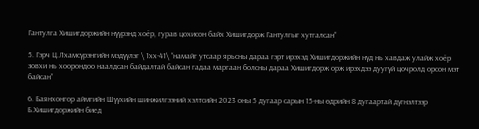Гантулга Хишигдоржийн нүүрэнд хоёр, гурав цохисон байх Хишигдорж Гантулгыг хутгалсан”

5. Гэрч Ц.Лхамсүрэнгийн мэдүүлэг \ 1хх-41\ “намайг утсаар ярьсны дараа гэрт ирэхэд Хишигдоржийн нүд нь хавдаж улайж хоёр зовхи нь хоорондоо наалдсан байдалтай байсан гадаа маргаан болсны дараа Хишигдорж орж ирэхдээ дуугүй цочролд орсон мэт байсан”

6. Баянхонгор аймгийн Шүүхийн шинжилгээний хэлтсийн 2023 оны 5 дугаар сарын 15-ны өдрийн 8 дугаартай дүгнэлтээр Б.Хишигдоржийн биед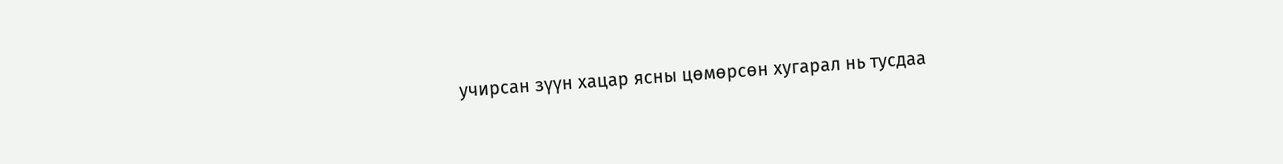учирсан зүүн хацар ясны цөмөрсөн хугарал нь тусдаа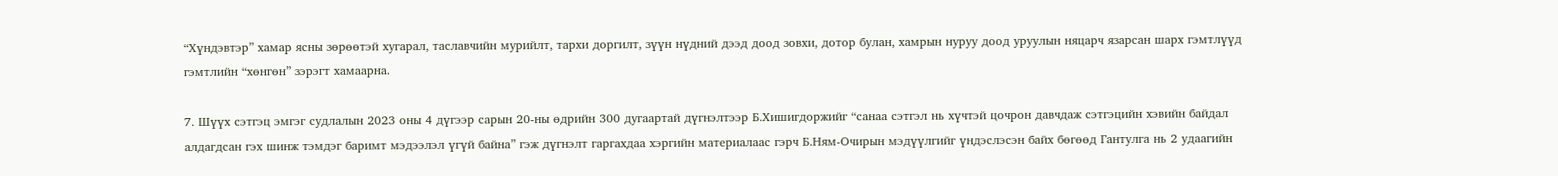“Хүндэвтэр” хамар ясны зөрөөтэй хугарал, таславчийн мурийлт, тархи доргилт, зүүн нүдний дээд доод зовхи, дотор булан, хамрын нуруу доод уруулын няцарч язарсан шарх гэмтлүүд гэмтлийн “хөнгөн” зэрэгт хамаарна.

7. Шүүх сэтгэц эмгэг судлалын 2023 оны 4 дүгээр сарын 20-ны өдрийн 300 дугаартай дүгнэлтээр Б.Хишигдоржийг “санаа сэтгэл нь хүчтэй цочрон давчдаж сэтгэцийн хэвийн байдал алдагдсан гэх шинж тэмдэг баримт мэдээлэл үгүй байна” гэж дүгнэлт гаргахдаа хэргийн материалаас гэрч Б.Ням-Очирын мэдүүлгийг үндэслэсэн байх бөгөөд Гантулга нь 2 удаагийн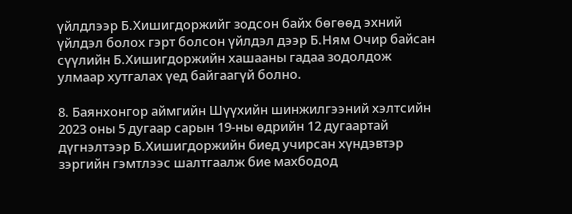үйлдлээр Б.Хишигдоржийг зодсон байх бөгөөд эхний үйлдэл болох гэрт болсон үйлдэл дээр Б.Ням Очир байсан сүүлийн Б.Хишигдоржийн хашааны гадаа зодолдож улмаар хутгалах үед байгаагүй болно.

8. Баянхонгор аймгийн Шүүхийн шинжилгээний хэлтсийн 2023 оны 5 дугаар сарын 19-ны өдрийн 12 дугаартай дүгнэлтээр Б.Хишигдоржийн биед учирсан хүндэвтэр зэргийн гэмтлээс шалтгаалж бие махбодод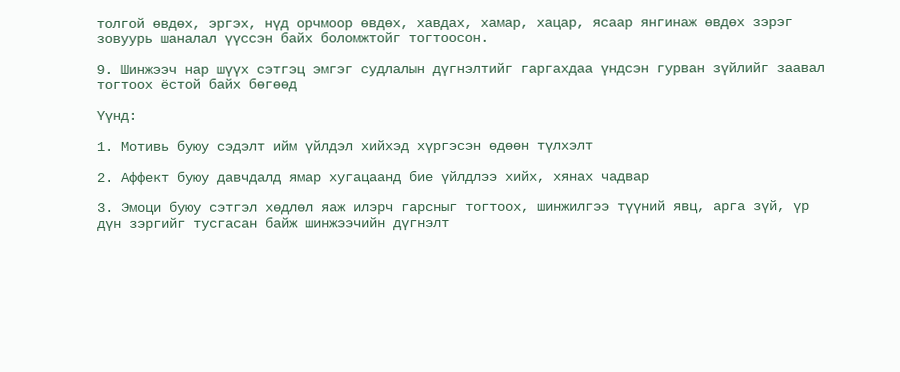толгой өвдөх, эргэх, нүд орчмоор өвдөх, хавдах, хамар, хацар, ясаар янгинаж өвдөх зэрэг зовуурь шаналал үүссэн байх боломжтойг тогтоосон.

9. Шинжээч нар шүүх сэтгэц эмгэг судлалын дүгнэлтийг гаргахдаа үндсэн гурван зүйлийг заавал тогтоох ёстой байх бөгөөд

Үүнд:

1. Мотивь буюу сэдэлт ийм үйлдэл хийхэд хүргэсэн өдөөн түлхэлт

2. Аффект буюу давчдалд ямар хугацаанд бие үйлдлээ хийх, хянах чадвар

3. Эмоци буюу сэтгэл хөдлөл яаж илэрч гарсныг тогтоох, шинжилгээ түүний явц, арга зүй, үр дүн зэргийг тусгасан байж шинжээчийн дүгнэлт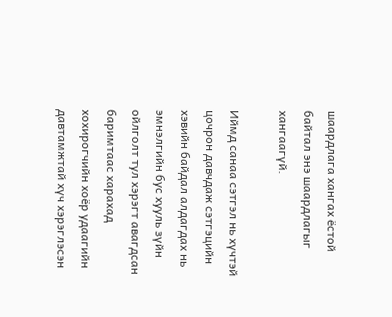шаардлага хангах ёстой байтал энэ шаардлагыг хангаагүй.

Иймд санаа сэтгэл нь хүчтэй цочрон давчдаж сэтгэцийн хэвийн байдал алдагдах нь эмнэлгийн бус хууль зүйн ойлголт тул хэрэгт авагдсан баримтаас харахад хохирогчийн хоёр удаагийн давтамжтай хүч хэрэглэсэн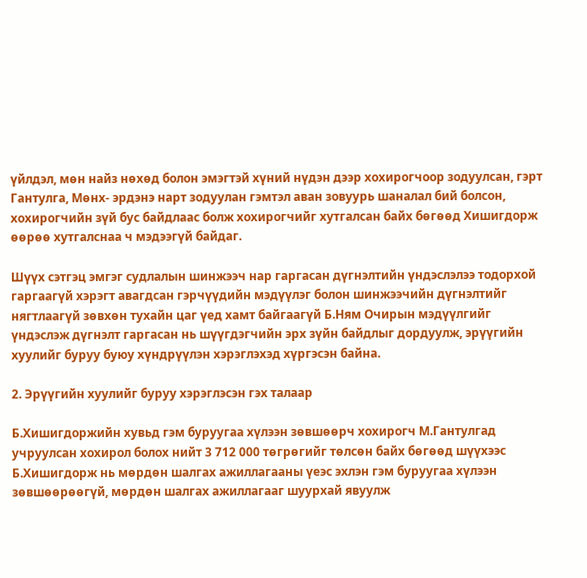үйлдэл, мөн найз нөхөд болон эмэгтэй хүний нүдэн дээр хохирогчоор зодуулсан, гэрт Гантулга, Мөнх- эрдэнэ нарт зодуулан гэмтэл аван зовуурь шаналал бий болсон, хохирогчийн зүй бус байдлаас болж хохирогчийг хутгалсан байх бөгөөд Хишигдорж өөрөө хутгалснаа ч мэдээгүй байдаг.

Шүүх сэтгэц эмгэг судлалын шинжээч нар гаргасан дүгнэлтийн үндэслэлээ тодорхой гаргаагүй хэрэгт авагдсан гэрчүүдийн мэдүүлэг болон шинжээчийн дүгнэлтийг нягтлаагүй зөвхөн тухайн цаг үед хамт байгаагүй Б.Ням Очирын мэдүүлгийг үндэслэж дүгнэлт гаргасан нь шүүгдэгчийн эрх зүйн байдлыг дордуулж, эрүүгийн хуулийг буруу буюу хүндрүүлэн хэрэглэхэд хүргэсэн байна.

2. Эрүүгийн хуулийг буруу хэрэглэсэн гэх талаар

Б.Хишигдоржийн хувьд гэм буруугаа хүлээн зөвшөөрч хохирогч М.Гантулгад учруулсан хохирол болох нийт 3 712 000 төгрөгийг төлсөн байх бөгөөд шүүхээс Б.Хишигдорж нь мөрдөн шалгах ажиллагааны үеэс эхлэн гэм буруугаа хүлээн зөвшөөрөөгүй, мөрдөн шалгах ажиллагааг шуурхай явуулж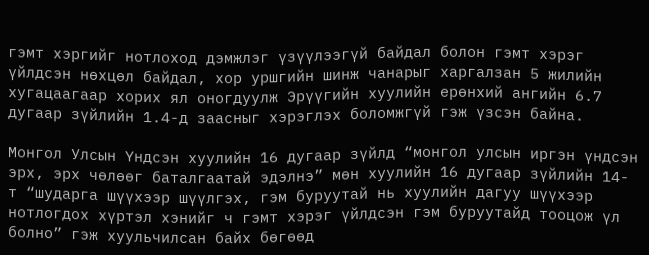гэмт хэргийг нотлоход дэмжлэг үзүүлээгүй байдал болон гэмт хэрэг үйлдсэн нөхцөл байдал, хор уршгийн шинж чанарыг харгалзан 5 жилийн хугацаагаар хорих ял оногдуулж Эрүүгийн хуулийн ерөнхий ангийн 6.7 дугаар зүйлийн 1.4-д заасныг хэрэглэх боломжгүй гэж үзсэн байна.

Монгол Улсын Үндсэн хуулийн 16 дугаар зүйлд “монгол улсын иргэн үндсэн эрх, эрх чөлөөг баталгаатай эдэлнэ” мөн хуулийн 16 дугаар зүйлийн 14- т “шударга шүүхээр шүүлгэх, гэм буруутай нь хуулийн дагуу шүүхээр нотлогдох хүртэл хэнийг ч гэмт хэрэг үйлдсэн гэм буруутайд тооцож үл болно” гэж хуульчилсан байх бөгөөд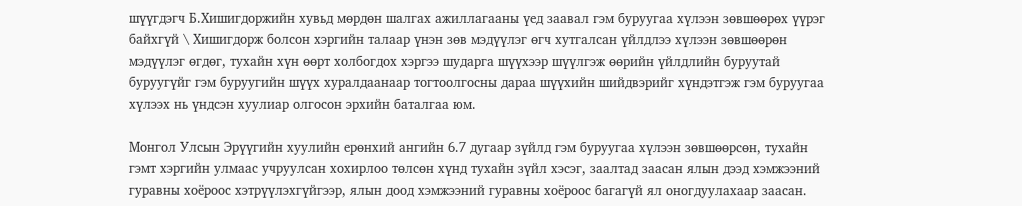шүүгдэгч Б.Хишигдоржийн хувьд мөрдөн шалгах ажиллагааны үед заавал гэм буруугаа хүлээн зөвшөөрөх үүрэг байхгүй \ Хишигдорж болсон хэргийн талаар үнэн зөв мэдүүлэг өгч хутгалсан үйлдлээ хүлээн зөвшөөрөн мэдүүлэг өгдөг, тухайн хүн өөрт холбогдох хэргээ шударга шүүхээр шүүлгэж өөрийн үйлдлийн буруутай буруугүйг гэм буруугийн шүүх хуралдаанаар тогтоолгосны дараа шүүхийн шийдвэрийг хүндэтгэж гэм буруугаа хүлээх нь үндсэн хуулиар олгосон эрхийн баталгаа юм.

Монгол Улсын Эрүүгийн хуулийн ерөнхий ангийн 6.7 дугаар зүйлд гэм буруугаа хүлээн зөвшөөрсөн, тухайн гэмт хэргийн улмаас учруулсан хохирлоо төлсөн хүнд тухайн зүйл хэсэг, заалтад заасан ялын дээд хэмжээний гуравны хоёроос хэтрүүлэхгүйгээр, ялын доод хэмжээний гуравны хоёроос багагүй ял оногдуулахаар заасан.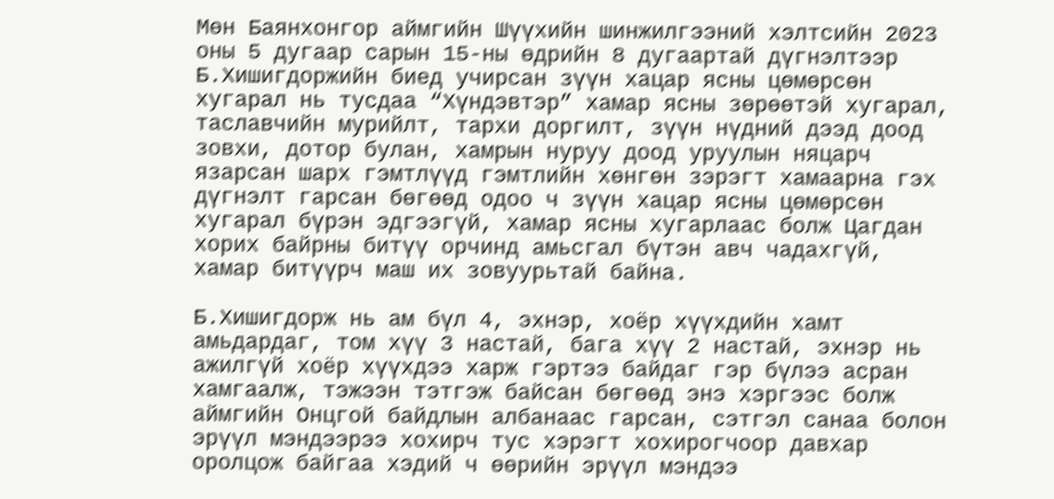Мөн Баянхонгор аймгийн Шүүхийн шинжилгээний хэлтсийн 2023 оны 5 дугаар сарын 15-ны өдрийн 8 дугаартай дүгнэлтээр Б.Хишигдоржийн биед учирсан зүүн хацар ясны цөмөрсөн хугарал нь тусдаа “Хүндэвтэр” хамар ясны зөрөөтэй хугарал, таславчийн мурийлт, тархи доргилт, зүүн нүдний дээд доод зовхи, дотор булан, хамрын нуруу доод уруулын няцарч язарсан шарх гэмтлүүд гэмтлийн хөнгөн зэрэгт хамаарна гэх дүгнэлт гарсан бөгөөд одоо ч зүүн хацар ясны цөмөрсөн хугарал бүрэн эдгээгүй, хамар ясны хугарлаас болж Цагдан хорих байрны битүү орчинд амьсгал бүтэн авч чадахгүй, хамар битүүрч маш их зовуурьтай байна.

Б.Хишигдорж нь ам бүл 4, эхнэр, хоёр хүүхдийн хамт амьдардаг, том хүү 3 настай, бага хүү 2 настай, эхнэр нь ажилгүй хоёр хүүхдээ харж гэртээ байдаг гэр бүлээ асран хамгаалж, тэжээн тэтгэж байсан бөгөөд энэ хэргээс болж аймгийн Онцгой байдлын албанаас гарсан, сэтгэл санаа болон эрүүл мэндээрээ хохирч тус хэрэгт хохирогчоор давхар оролцож байгаа хэдий ч өөрийн эрүүл мэндээ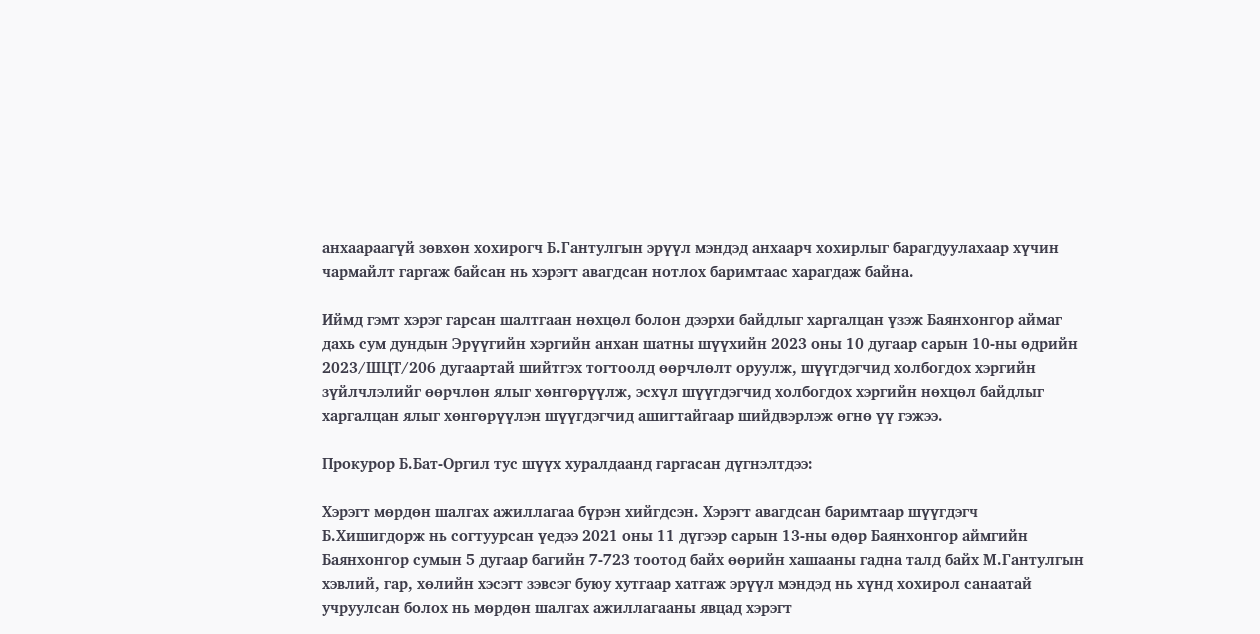анхаараагүй зөвхөн хохирогч Б.Гантулгын эрүүл мэндэд анхаарч хохирлыг барагдуулахаар хүчин чармайлт гаргаж байсан нь хэрэгт авагдсан нотлох баримтаас харагдаж байна.

Иймд гэмт хэрэг гарсан шалтгаан нөхцөл болон дээрхи байдлыг харгалцан үзэж Баянхонгор аймаг дахь сум дундын Эрүүгийн хэргийн анхан шатны шүүхийн 2023 оны 10 дугаар сарын 10-ны өдрийн 2023/ШЦТ/206 дугаартай шийтгэх тогтоолд өөрчлөлт оруулж, шүүгдэгчид холбогдох хэргийн зүйлчлэлийг өөрчлөн ялыг хөнгөрүүлж, эсхүл шүүгдэгчид холбогдох хэргийн нөхцөл байдлыг харгалцан ялыг хөнгөрүүлэн шүүгдэгчид ашигтайгаар шийдвэрлэж өгнө үү гэжээ.

Прокурор Б.Бат-Оргил тус шүүх хуралдаанд гаргасан дүгнэлтдээ:

Хэрэгт мөрдөн шалгах ажиллагаа бүрэн хийгдсэн. Хэрэгт авагдсан баримтаар шүүгдэгч Б.Хишигдорж нь согтуурсан үедээ 2021 оны 11 дүгээр сарын 13-ны өдөр Баянхонгор аймгийн Баянхонгор сумын 5 дугаар багийн 7-723 тоотод байх өөрийн хашааны гадна талд байх М.Гантулгын хэвлий, гар, хөлийн хэсэгт зэвсэг буюу хутгаар хатгаж эрүүл мэндэд нь хүнд хохирол санаатай учруулсан болох нь мөрдөн шалгах ажиллагааны явцад хэрэгт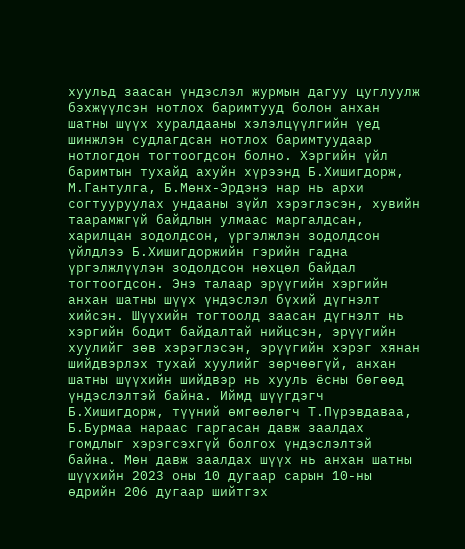хуульд заасан үндэслэл журмын дагуу цуглуулж бэхжүүлсэн нотлох баримтууд болон анхан шатны шүүх хуралдааны хэлэлцүүлгийн үед шинжлэн судлагдсан нотлох баримтуудаар нотлогдон тогтоогдсон болно. Хэргийн үйл баримтын тухайд ахуйн хүрээнд Б.Хишигдорж, М.Гантулга, Б.Мөнх-Эрдэнэ нар нь архи согтууруулах ундааны зүйл хэрэглэсэн, хувийн таарамжгүй байдлын улмаас маргалдсан, харилцан зодолдсон, үргэлжлэн зодолдсон үйлдлээ Б.Хишигдоржийн гэрийн гадна үргэлжлүүлэн зодолдсон нөхцөл байдал тогтоогдсон. Энэ талаар эрүүгийн хэргийн анхан шатны шүүх үндэслэл бүхий дүгнэлт хийсэн. Шүүхийн тогтоолд заасан дүгнэлт нь хэргийн бодит байдалтай нийцсэн, эрүүгийн хуулийг зөв хэрэглэсэн, эрүүгийн хэрэг хянан шийдвэрлэх тухай хуулийг зөрчөөгүй, анхан шатны шүүхийн шийдвэр нь хууль ёсны бөгөөд үндэслэлтэй байна. Иймд шүүгдэгч Б.Хишигдорж, түүний өмгөөлөгч Т.Пүрэвдаваа, Б.Бурмаа нараас гаргасан давж заалдах гомдлыг хэрэгсэхгүй болгох үндэслэлтэй байна. Мөн давж заалдах шүүх нь анхан шатны шүүхийн 2023 оны 10 дугаар сарын 10-ны өдрийн 206 дугаар шийтгэх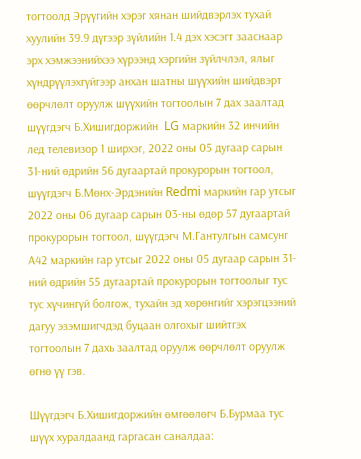тогтоолд Эрүүгийн хэрэг хянан шийдвэрлэх тухай хуулийн 39.9 дүгээр зүйлийн 1.4 дэх хэсэгт зааснаар эрх хэмжээнийхээ хүрээнд хэргийн зүйлчлэл, ялыг хүндрүүлэхгүйгээр анхан шатны шүүхийн шийдвэрт өөрчлөлт оруулж шүүхийн тогтоолын 7 дах заалтад шүүгдэгч Б.Хишигдоржийн  LG маркийн 32 инчийн лед телевизор 1 ширхэг, 2022 оны 05 дугаар сарын 31-ний өдрийн 56 дугаартай прокурорын тогтоол, шүүгдэгч Б.Мөнх-Эрдэнийн Redmi маркийн гар утсыг 2022 оны 06 дугаар сарын 03-ны өдөр 57 дугаартай прокурорын тогтоол, шүүгдэгч М.Гантулгын самсунг А42 маркийн гар утсыг 2022 оны 05 дугаар сарын 31-ний өдрийн 55 дугаартай прокурорын тогтоолыг тус тус хүчингүй болгож, тухайн эд хөрөнгийг хэрэгцээний дагуу эзэмшигчдэд буцаан олгохыг шийтгэх тогтоолын 7 дахь заалтад оруулж өөрчлөлт оруулж өгнө үү гэв.

Шүүгдэгч Б.Хишигдоржийн өмгөөлөгч Б.Бурмаа тус шүүх хуралдаанд гаргасан саналдаа: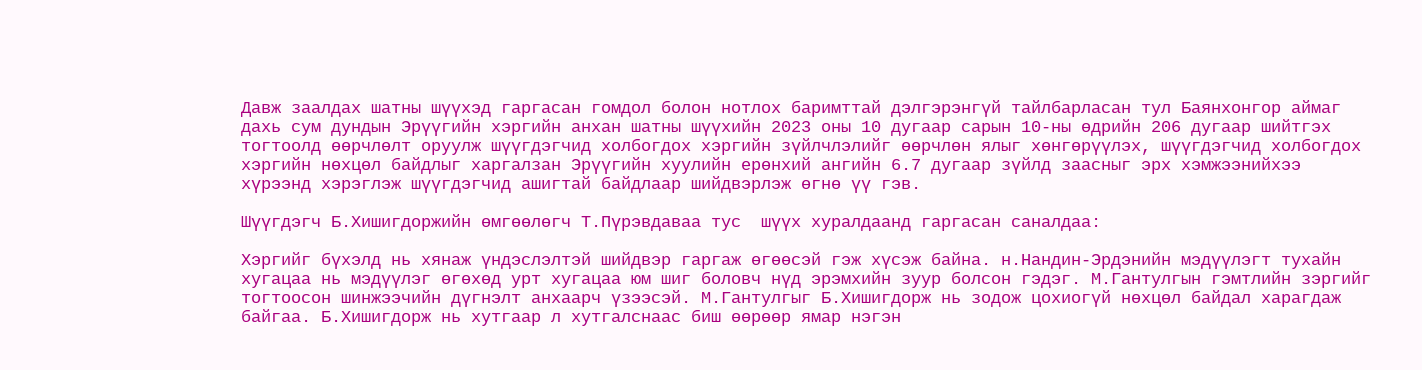Давж заалдах шатны шүүхэд гаргасан гомдол болон нотлох баримттай дэлгэрэнгүй тайлбарласан тул Баянхонгор аймаг дахь сум дундын Эрүүгийн хэргийн анхан шатны шүүхийн 2023 оны 10 дугаар сарын 10-ны өдрийн 206 дугаар шийтгэх тогтоолд өөрчлөлт оруулж шүүгдэгчид холбогдох хэргийн зүйлчлэлийг өөрчлөн ялыг хөнгөрүүлэх, шүүгдэгчид холбогдох хэргийн нөхцөл байдлыг харгалзан Эрүүгийн хуулийн ерөнхий ангийн 6.7 дугаар зүйлд заасныг эрх хэмжээнийхээ хүрээнд хэрэглэж шүүгдэгчид ашигтай байдлаар шийдвэрлэж өгнө үү гэв.

Шүүгдэгч Б.Хишигдоржийн өмгөөлөгч Т.Пүрэвдаваа тус  шүүх хуралдаанд гаргасан саналдаа:

Хэргийг бүхэлд нь хянаж үндэслэлтэй шийдвэр гаргаж өгөөсэй гэж хүсэж байна. н.Нандин-Эрдэнийн мэдүүлэгт тухайн хугацаа нь мэдүүлэг өгөхөд урт хугацаа юм шиг боловч нүд эрэмхийн зуур болсон гэдэг. М.Гантулгын гэмтлийн зэргийг тогтоосон шинжээчийн дүгнэлт анхаарч үзээсэй. М.Гантулгыг Б.Хишигдорж нь зодож цохиогүй нөхцөл байдал харагдаж байгаа. Б.Хишигдорж нь хутгаар л хутгалснаас биш өөрөөр ямар нэгэн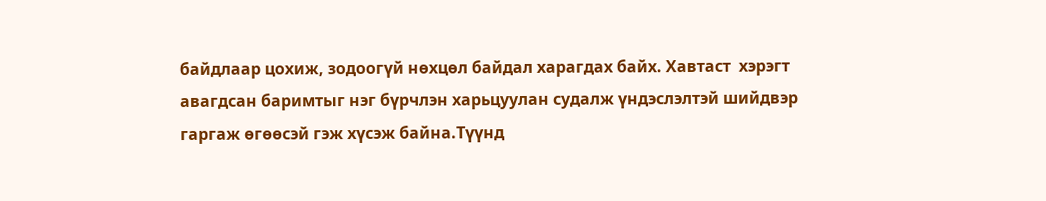байдлаар цохиж, зодоогүй нөхцөл байдал харагдах байх. Хавтаст  хэрэгт авагдсан баримтыг нэг бүрчлэн харьцуулан судалж үндэслэлтэй шийдвэр гаргаж өгөөсэй гэж хүсэж байна.Түүнд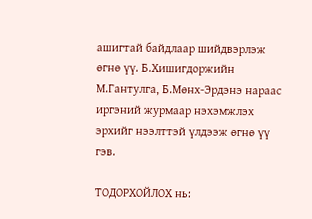ашигтай байдлаар шийдвэрлэж өгнө үү. Б.Хишигдоржийн М.Гантулга, Б.Мөнх-Эрдэнэ нараас иргэний журмаар нэхэмжлэх эрхийг нээлттэй үлдээж өгнө үү гэв.

ТОДОРХОЙЛОХ нь: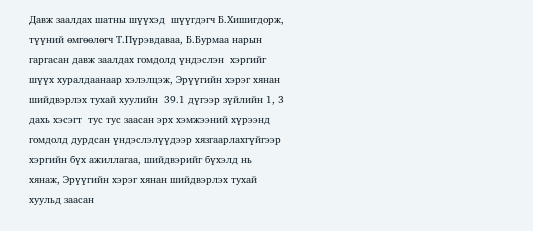Давж заалдах шатны шүүхэд  шүүгдэгч Б.Хишигдорж, түүний өмгөөлөгч Т.Пүрэвдаваа, Б.Бурмаа нарын гаргасан давж заалдах гомдолд үндэслэн  хэргийг  шүүх хуралдаанаар хэлэлцэж, Эрүүгийн хэрэг хянан шийдвэрлэх тухай хуулийн  39.1 дүгээр зүйлийн 1, 3 дахь хэсэгт  тус тус заасан эрх хэмжээний хүрээнд гомдолд дурдсан үндэслэлүүдээр хязгаарлахгүйгээр хэргийн бүх ажиллагаа, шийдвэрийг бүхэлд нь хянаж, Эрүүгийн хэрэг хянан шийдвэрлэх тухай хуульд заасан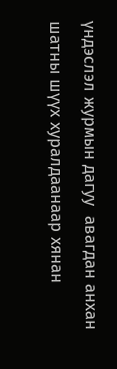үндэслэл журмын дагуу  авагдан анхан шатны шүүх хуралдаанаар хянан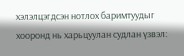хэлэлцэгдсэн нотлох баримтуудыг хооронд нь харьцуулан судлан үзвэл: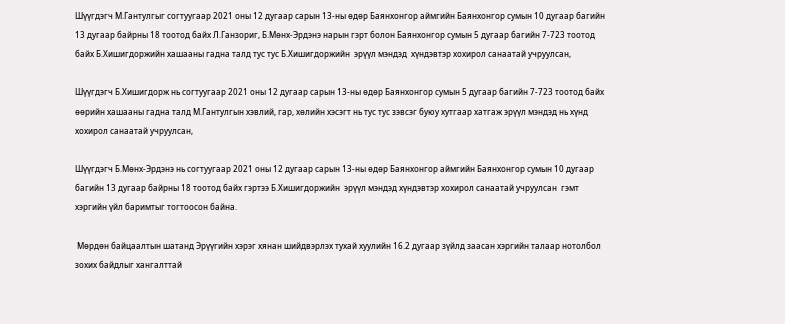Шүүгдэгч М.Гантулгыг согтуугаар 2021 оны 12 дугаар сарын 13-ны өдөр Баянхонгор аймгийн Баянхонгор сумын 10 дугаар багийн 13 дугаар байрны 18 тоотод байх Л.Ганзориг, Б.Мөнх-Эрдэнэ нарын гэрт болон Баянхонгор сумын 5 дугаар багийн 7-723 тоотод байх Б.Хишигдоржийн хашааны гадна талд тус тус Б.Хишигдоржийн  эрүүл мэндэд  хүндэвтэр хохирол санаатай учруулсан,

Шүүгдэгч Б.Хишигдорж нь согтуугаар 2021 оны 12 дугаар сарын 13-ны өдөр Баянхонгор сумын 5 дугаар багийн 7-723 тоотод байх өөрийн хашааны гадна талд М.Гантулгын хэвлий, гар, хөлийн хэсэгт нь тус тус зэвсэг буюу хутгаар хатгаж эрүүл мэндэд нь хүнд хохирол санаатай учруулсан,

Шүүгдэгч Б.Мөнх-Эрдэнэ нь согтуугаар 2021 оны 12 дугаар сарын 13-ны өдөр Баянхонгор аймгийн Баянхонгор сумын 10 дугаар багийн 13 дугаар байрны 18 тоотод байх гэртээ Б.Хишигдоржийн  эрүүл мэндэд хүндэвтэр хохирол санаатай учруулсан  гэмт хэргийн үйл баримтыг тогтоосон байна.

 Мөрдөн байцаалтын шатанд Эрүүгийн хэрэг хянан шийдвэрлэх тухай хуулийн 16.2 дугаар зүйлд заасан хэргийн талаар нотолбол зохих байдлыг хангалттай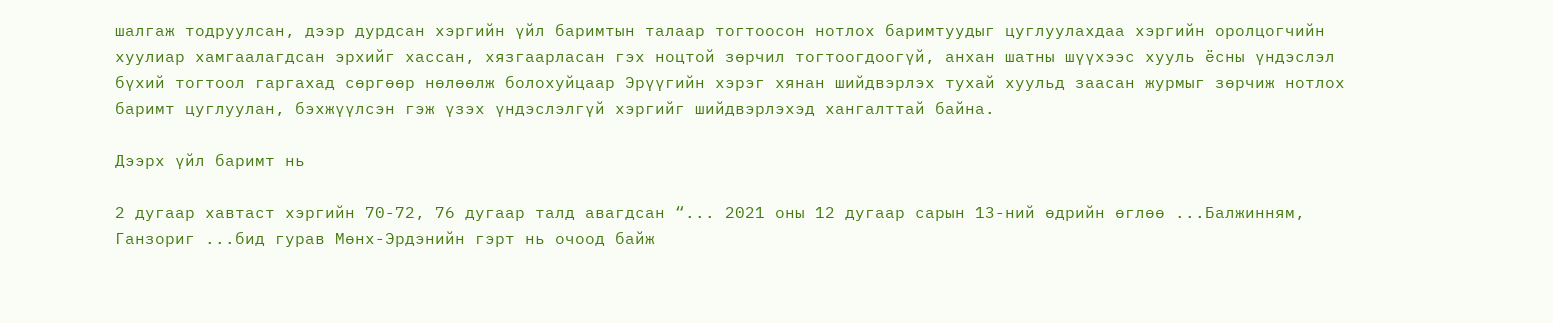шалгаж тодруулсан, дээр дурдсан хэргийн үйл баримтын талаар тогтоосон нотлох баримтуудыг цуглуулахдаа хэргийн оролцогчийн хуулиар хамгаалагдсан эрхийг хассан, хязгаарласан гэх ноцтой зөрчил тогтоогдоогүй, анхан шатны шүүхээс хууль ёсны үндэслэл бүхий тогтоол гаргахад сөргөөр нөлөөлж болохуйцаар Эрүүгийн хэрэг хянан шийдвэрлэх тухай хуульд заасан журмыг зөрчиж нотлох баримт цуглуулан, бэхжүүлсэн гэж үзэх үндэслэлгүй хэргийг шийдвэрлэхэд хангалттай байна.

Дээрх үйл баримт нь

2 дугаар хавтаст хэргийн 70-72, 76 дугаар талд авагдсан “... 2021 оны 12 дугаар сарын 13-ний өдрийн өглөө ...Балжинням, Ганзориг ...бид гурав Мөнх-Эрдэнийн гэрт нь очоод байж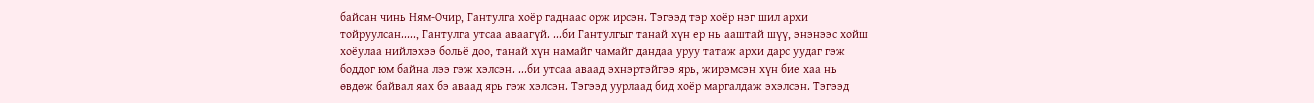байсан чинь Ням-Очир, Гантулга хоёр гаднаас орж ирсэн. Тэгээд тэр хоёр нэг шил архи тойруулсан....., Гантулга утсаа аваагүй. ...би Гантулгыг танай хүн ер нь ааштай шүү, энэнээс хойш хоёулаа нийлэхээ больё доо, танай хүн намайг чамайг дандаа уруу татаж архи дарс уудаг гэж боддог юм байна лээ гэж хэлсэн. ...би утсаа аваад эхнэртэйгээ ярь, жирэмсэн хүн бие хаа нь өвдөж байвал яах бэ аваад ярь гэж хэлсэн. Тэгээд уурлаад бид хоёр маргалдаж эхэлсэн. Тэгээд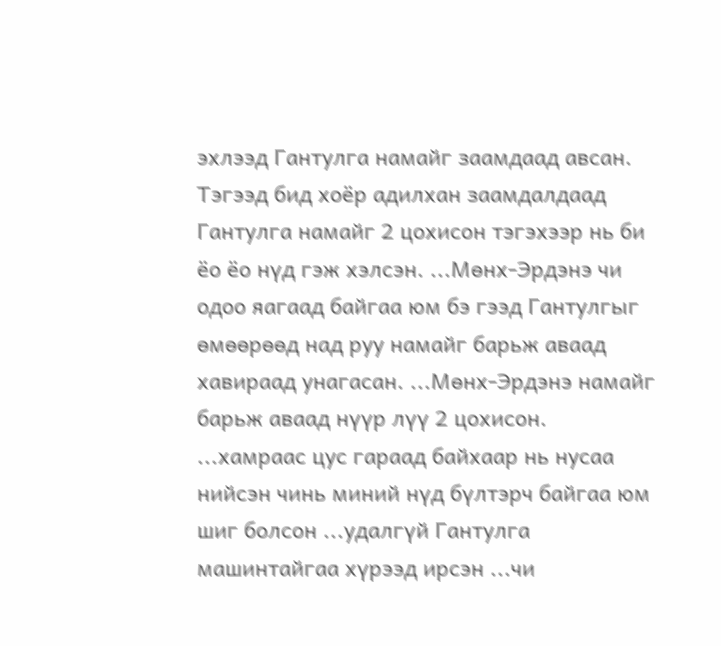эхлээд Гантулга намайг заамдаад авсан. Тэгээд бид хоёр адилхан заамдалдаад Гантулга намайг 2 цохисон тэгэхээр нь би ёо ёо нүд гэж хэлсэн. ...Мөнх-Эрдэнэ чи одоо яагаад байгаа юм бэ гээд Гантулгыг өмөөрөөд над руу намайг барьж аваад хавираад унагасан. ...Мөнх-Эрдэнэ намайг барьж аваад нүүр лүү 2 цохисон. ...хамраас цус гараад байхаар нь нусаа нийсэн чинь миний нүд бүлтэрч байгаа юм шиг болсон ...удалгүй Гантулга машинтайгаа хүрээд ирсэн ...чи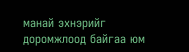манай эхнэрийг доромжлоод байгаа юм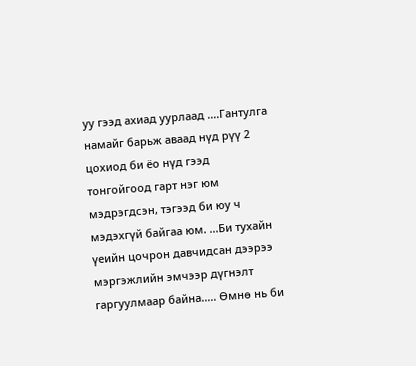уу гээд ахиад уурлаад ....Гантулга намайг барьж аваад нүд рүү 2 цохиод би ёо нүд гээд тонгойгоод гарт нэг юм мэдрэгдсэн, тэгээд би юу ч мэдэхгүй байгаа юм. ...Би тухайн үеийн цочрон давчидсан дээрээ мэргэжлийн эмчээр дүгнэлт гаргуулмаар байна..... Өмнө нь би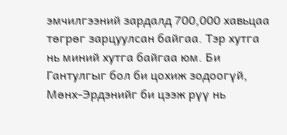эмчилгээний зардалд 700,000 хавьцаа төгрөг зарцуулсан байгаа. Тэр хутга нь миний хутга байгаа юм. Би Гантулгыг бол би цохиж зодоогүй, Мөнх-Эрдэнийг би цээж рүү нь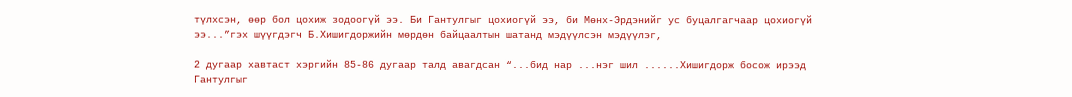түлхсэн, өөр бол цохиж зодоогүй ээ. Би Гантулгыг цохиогүй ээ, би Мөнх-Эрдэнийг ус буцалгагчаар цохиогүй ээ...”гэх шүүгдэгч Б.Хишигдоржийн мөрдөн байцаалтын шатанд мэдүүлсэн мэдүүлэг,

2 дугаар хавтаст хэргийн 85-86 дугаар талд авагдсан “...бид нар ...нэг шил ......Хишигдорж босож ирээд Гантулгыг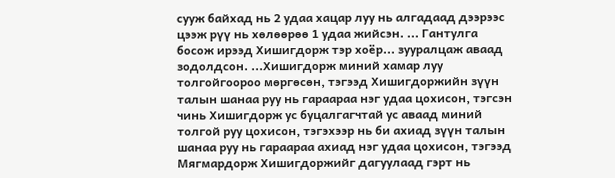сууж байхад нь 2 удаа хацар луу нь алгадаад дээрээс цээж рүү нь хөлөөрөө 1 удаа жийсэн. ... Гантулга босож ирээд Хишигдорж тэр хоёр... зууралцаж аваад зодолдсон. ...Хишигдорж миний хамар луу толгойгоороо мөргөсөн, тэгээд Хишигдоржийн зүүн талын шанаа руу нь гараараа нэг удаа цохисон, тэгсэн чинь Хишигдорж ус буцалгагчтай ус аваад миний толгой руу цохисон, тэгэхээр нь би ахиад зүүн талын шанаа руу нь гараараа ахиад нэг удаа цохисон, тэгээд Мягмардорж Хишигдоржийг дагуулаад гэрт нь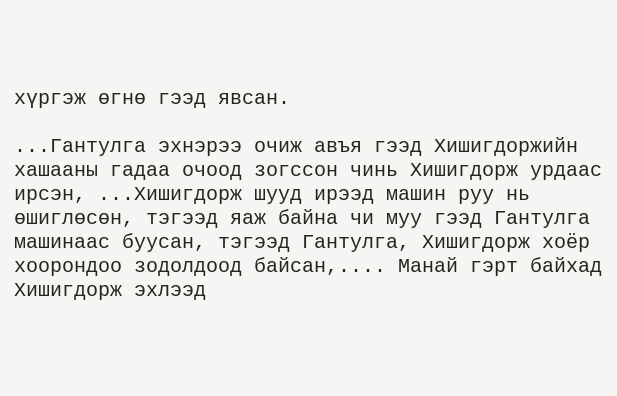хүргэж өгнө гээд явсан.

...Гантулга эхнэрээ очиж авъя гээд Хишигдоржийн хашааны гадаа очоод зогссон чинь Хишигдорж урдаас ирсэн, ...Хишигдорж шууд ирээд машин руу нь өшиглөсөн, тэгээд яаж байна чи муу гээд Гантулга машинаас буусан, тэгээд Гантулга, Хишигдорж хоёр хоорондоо зодолдоод байсан,.... Манай гэрт байхад Хишигдорж эхлээд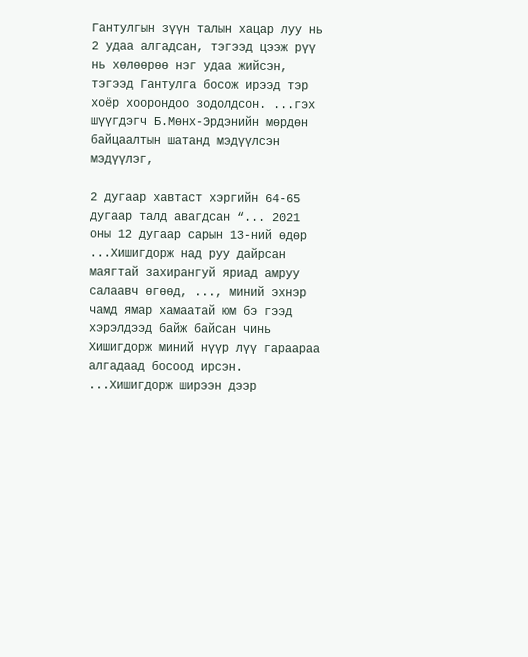Гантулгын зүүн талын хацар луу нь 2 удаа алгадсан, тэгээд цээж рүү нь хөлөөрөө нэг удаа жийсэн, тэгээд Гантулга босож ирээд тэр хоёр хоорондоо зодолдсон. ...гэх шүүгдэгч Б.Мөнх-Эрдэнийн мөрдөн байцаалтын шатанд мэдүүлсэн мэдүүлэг,

2 дугаар хавтаст хэргийн 64-65 дугаар талд авагдсан “... 2021 оны 12 дугаар сарын 13-ний өдөр  ...Хишигдорж над руу дайрсан маягтай захирангуй яриад амруу салаавч өгөөд, ..., миний эхнэр чамд ямар хамаатай юм бэ гээд хэрэлдээд байж байсан чинь Хишигдорж миний нүүр лүү гараараа алгадаад босоод ирсэн. ...Хишигдорж ширээн дээр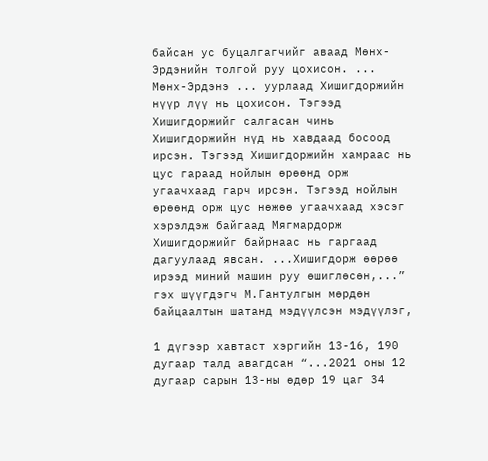байсан ус буцалгагчийг аваад Мөнх-Эрдэнийн толгой руу цохисон. ... Мөнх-Эрдэнэ ... уурлаад Хишигдоржийн нүүр лүү нь цохисон. Тэгээд Хишигдоржийг салгасан чинь Хишигдоржийн нүд нь хавдаад босоод ирсэн. Тэгээд Хишигдоржийн хамраас нь цус гараад нойлын өрөөнд орж угаачхаад гарч ирсэн. Тэгээд нойлын өрөөнд орж цус нөжөө угаачхаад хэсэг хэрэлдэж байгаад Мягмардорж Хишигдоржийг байрнаас нь гаргаад дагуулаад явсан. ...Хишигдорж өөрөө ирээд миний машин руу өшиглөсөн,...” гэх шүүгдэгч М.Гантулгын мөрдөн байцаалтын шатанд мэдүүлсэн мэдүүлэг,

1 дүгээр хавтаст хэргийн 13-16, 190 дугаар талд авагдсан “...2021 оны 12 дугаар сарын 13-ны өдөр 19 цаг 34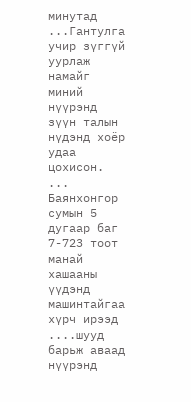минутад ...Гантулга учир зүггүй уурлаж намайг миний нүүрэнд зүүн талын нүдэнд хоёр удаа цохисон. ... Баянхонгор сумын 5 дугаар баг 7-723 тоот манай хашааны үүдэнд машинтайгаа хүрч ирээд ....шууд барьж аваад нүүрэнд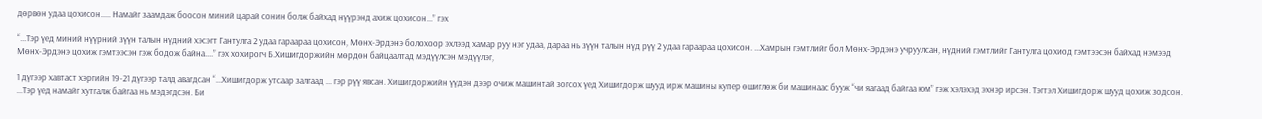дөрвөн удаа цохисон..... Намайг заамдаж боосон миний царай сонин болж байхад нүүрэнд ахиж цохисон...” гэх

“...Тэр үед миний нүүрний зүүн талын нүдний хэсэгт Гантулга 2 удаа гараараа цохисон, Мөнх-Эрдэнэ болохоор эхлээд хамар руу нэг удаа, дараа нь зүүн талын нүд рүү 2 удаа гараараа цохисон. ...Хамрын гэмтлийг бол Мөнх-Эрдэнэ учруулсан, нүдний гэмтлийг Гантулга цохиод гэмтээсэн байхад нэмээд Мөнх-Эрдэнэ цохиж гэмтээсэн гэж бодож байна....” гэх хохирогч Б.Хишигдоржийн мөрдөн байцаалтад мэдүүлсэн мэдүүлэг,

1 дүгээр хавтаст хэргийн 19-21 дүгээр талд авагдсан “...Хишигдорж утсаар залгаад ... гэр рүү явсан. Хишигдоржийн үүдэн дээр очиж машинтай зогсох үед Хишигдорж шууд ирж машины купер өшиглөж би машинаас бууж “чи яагаад байгаа юм” гэж хэлэхэд эхнэр ирсэн. Тэгтэл Хишигдорж шууд цохиж зодсон. ...Тэр үед намайг хутгалж байгаа нь мэдэгдсэн. Би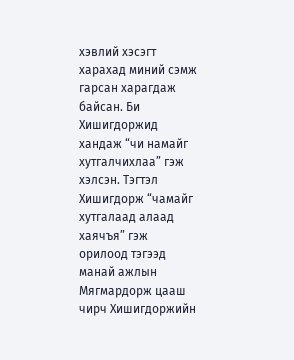хэвлий хэсэгт харахад миний сэмж гарсан харагдаж байсан. Би Хишигдоржид хандаж “чи намайг хутгалчихлаа” гэж хэлсэн. Тэгтэл Хишигдорж “чамайг хутгалаад алаад хаячъя” гэж орилоод тэгээд манай ажлын Мягмардорж цааш чирч Хишигдоржийн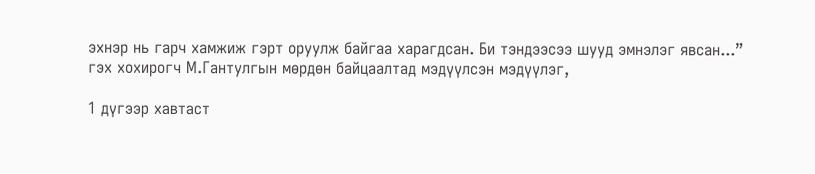эхнэр нь гарч хамжиж гэрт оруулж байгаа харагдсан. Би тэндээсээ шууд эмнэлэг явсан...” гэх хохирогч М.Гантулгын мөрдөн байцаалтад мэдүүлсэн мэдүүлэг,

1 дүгээр хавтаст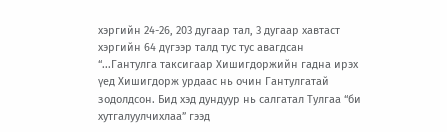хэргийн 24-26, 203 дугаар тал, 3 дугаар хавтаст хэргийн 64 дүгээр талд тус тус авагдсан “...Гантулга таксигаар Хишигдоржийн гадна ирэх үед Хишигдорж урдаас нь очин Гантулгатай зодолдсон. Бид хэд дундуур нь салгатал Тулгаа “би хутгалуулчихлаа” гээд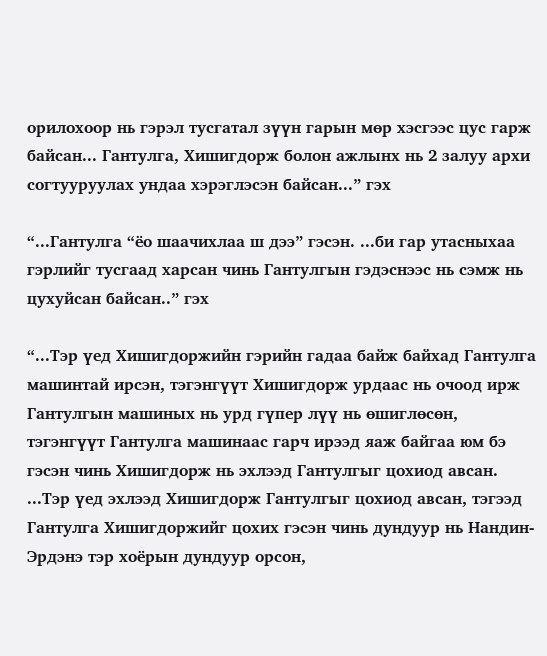орилохоор нь гэрэл тусгатал зүүн гарын мөр хэсгээс цус гарж байсан... Гантулга, Хишигдорж болон ажлынх нь 2 залуу архи согтууруулах ундаа хэрэглэсэн байсан...” гэх

“...Гантулга “ёо шаачихлаа ш дээ” гэсэн. ...би гар утасныхаа гэрлийг тусгаад харсан чинь Гантулгын гэдэснээс нь сэмж нь цухуйсан байсан..” гэх

“...Тэр үед Хишигдоржийн гэрийн гадаа байж байхад Гантулга машинтай ирсэн, тэгэнгүүт Хишигдорж урдаас нь очоод ирж Гантулгын машиных нь урд гүпер лүү нь өшиглөсөн, тэгэнгүүт Гантулга машинаас гарч ирээд яаж байгаа юм бэ гэсэн чинь Хишигдорж нь эхлээд Гантулгыг цохиод авсан. ...Тэр үед эхлээд Хишигдорж Гантулгыг цохиод авсан, тэгээд Гантулга Хишигдоржийг цохих гэсэн чинь дундуур нь Нандин-Эрдэнэ тэр хоёрын дундуур орсон,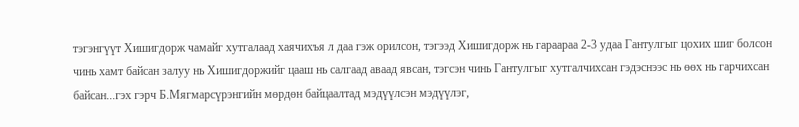тэгэнгүүт Хишигдорж чамайг хутгалаад хаячихъя л даа гэж орилсон, тэгээд Хишигдорж нь гараараа 2-3 удаа Гантулгыг цохих шиг болсон чинь хамт байсан залуу нь Хишигдоржийг цааш нь салгаад аваад явсан, тэгсэн чинь Гантулгыг хутгалчихсан гэдэснээс нь өөх нь гарчихсан байсан...гэх гэрч Б.Мягмарсүрэнгийн мөрдөн байцаалтад мэдүүлсэн мэдүүлэг,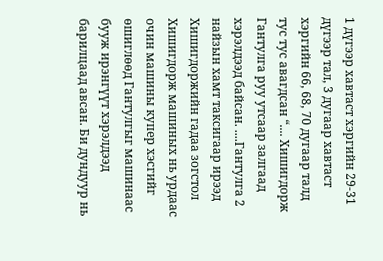1 дүгээр хавтаст хэргийн 29-31 дүгээр тал, 3 дугаар хавтаст хэргийн 66, 68, 70 дугаар талд тус тус авагдсан “.... Хишигдорж Гантулга руу утсаар залгаад хэрэлдээд байсан. ....Гантулга 2 найзын хамт таксигаар ирээд Хишигдоржийн гадаа зогстол Хишигдорж машиных нь урдаас очин машины купер хэсгийг өшиглөөд Гантулгыг машинаас бууж ирэнгүүт хэрэлдээд барилцаад авсан. Би дундуур нь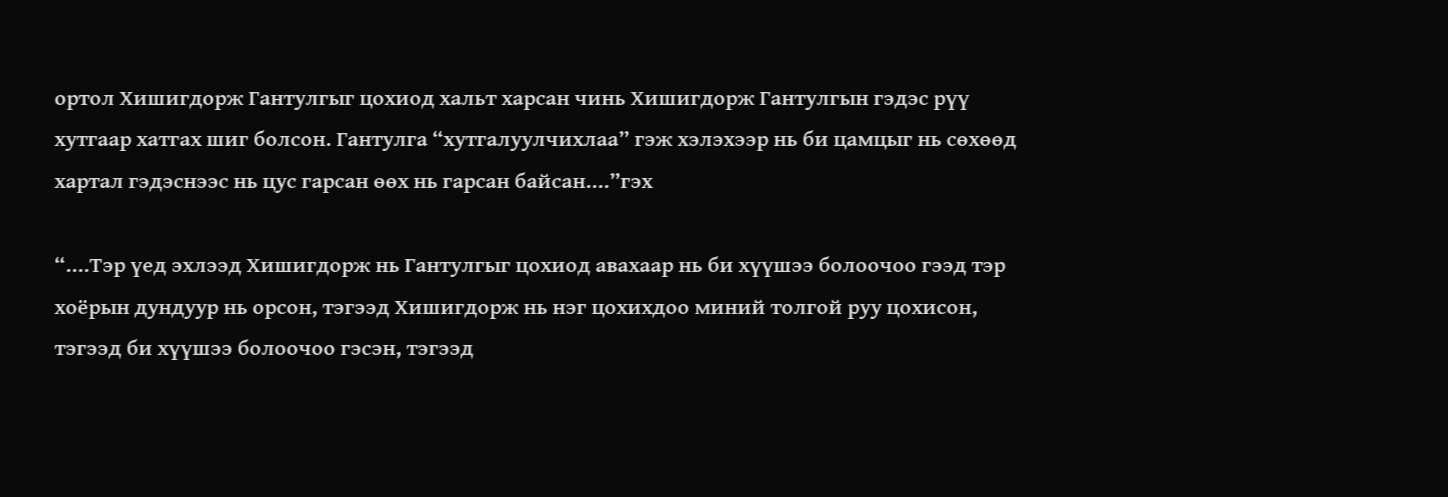ортол Хишигдорж Гантулгыг цохиод хальт харсан чинь Хишигдорж Гантулгын гэдэс рүү хутгаар хатгах шиг болсон. Гантулга “хутгалуулчихлаа” гэж хэлэхээр нь би цамцыг нь сөхөөд хартал гэдэснээс нь цус гарсан өөх нь гарсан байсан....”гэх

“....Тэр үед эхлээд Хишигдорж нь Гантулгыг цохиод авахаар нь би хүүшээ болоочоо гээд тэр хоёрын дундуур нь орсон, тэгээд Хишигдорж нь нэг цохихдоо миний толгой руу цохисон, тэгээд би хүүшээ болоочоо гэсэн, тэгээд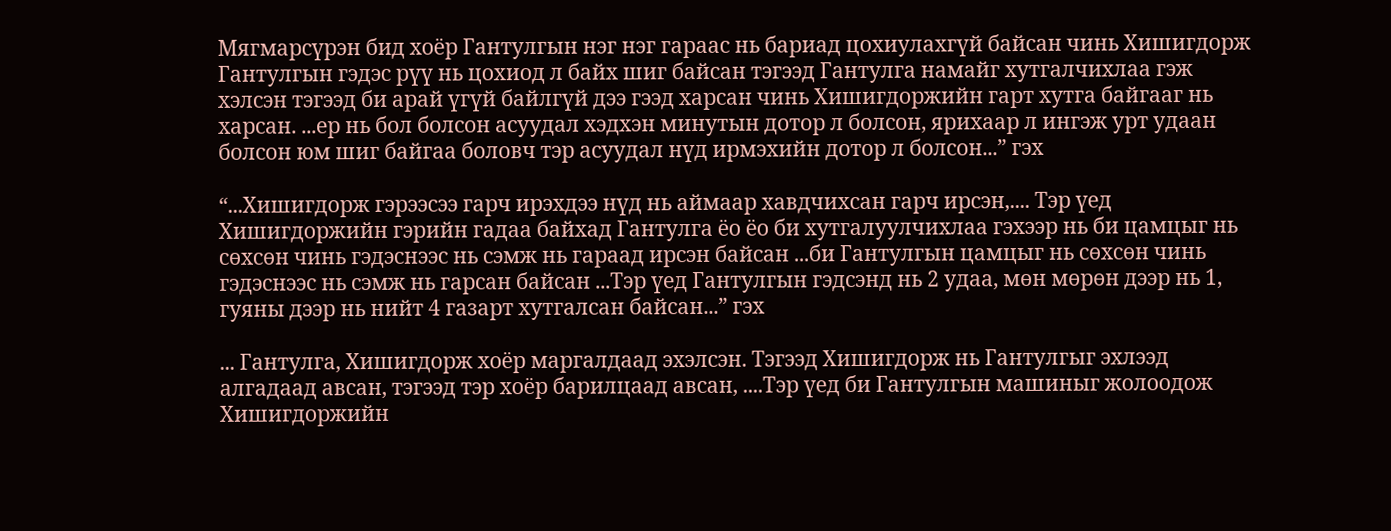Мягмарсүрэн бид хоёр Гантулгын нэг нэг гараас нь бариад цохиулахгүй байсан чинь Хишигдорж Гантулгын гэдэс рүү нь цохиод л байх шиг байсан тэгээд Гантулга намайг хутгалчихлаа гэж хэлсэн тэгээд би арай үгүй байлгүй дээ гээд харсан чинь Хишигдоржийн гарт хутга байгааг нь харсан. ...ер нь бол болсон асуудал хэдхэн минутын дотор л болсон, ярихаар л ингэж урт удаан болсон юм шиг байгаа боловч тэр асуудал нүд ирмэхийн дотор л болсон...” гэх

“...Хишигдорж гэрээсээ гарч ирэхдээ нүд нь аймаар хавдчихсан гарч ирсэн,.... Тэр үед Хишигдоржийн гэрийн гадаа байхад Гантулга ёо ёо би хутгалуулчихлаа гэхээр нь би цамцыг нь сөхсөн чинь гэдэснээс нь сэмж нь гараад ирсэн байсан ...би Гантулгын цамцыг нь сөхсөн чинь гэдэснээс нь сэмж нь гарсан байсан ...Тэр үед Гантулгын гэдсэнд нь 2 удаа, мөн мөрөн дээр нь 1, гуяны дээр нь нийт 4 газарт хутгалсан байсан...” гэх

... Гантулга, Хишигдорж хоёр маргалдаад эхэлсэн. Тэгээд Хишигдорж нь Гантулгыг эхлээд алгадаад авсан, тэгээд тэр хоёр барилцаад авсан, ....Тэр үед би Гантулгын машиныг жолоодож Хишигдоржийн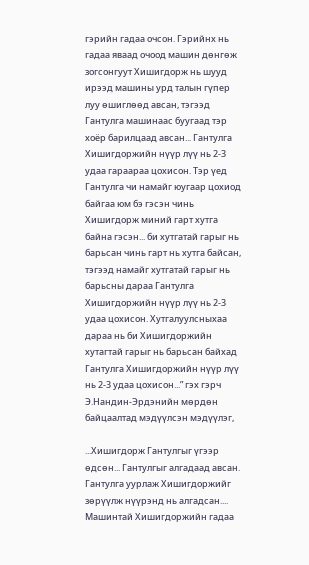гэрийн гадаа очсон. Гэрийнх нь гадаа яваад очоод машин дөнгөж зогсонгуут Хишигдорж нь шууд ирээд машины урд талын гүпер луу өшиглөөд авсан, тэгээд Гантулга машинаас буугаад тэр хоёр барилцаад авсан... Гантулга Хишигдоржийн нүүр лүү нь 2-3 удаа гараараа цохисон. Тэр үед Гантулга чи намайг юугаар цохиод байгаа юм бэ гэсэн чинь Хишигдорж миний гарт хутга байна гэсэн... би хутгатай гарыг нь барьсан чинь гарт нь хутга байсан, тэгээд намайг хутгатай гарыг нь барьсны дараа Гантулга Хишигдоржийн нүүр лүү нь 2-3 удаа цохисон. Хутгалуулсныхаа дараа нь би Хишигдоржийн хутагтай гарыг нь барьсан байхад Гантулга Хишигдоржийн нүүр лүү нь 2-3 удаа цохисон...” гэх гэрч Э.Нандин-Эрдэнийн мөрдөн байцаалтад мэдүүлсэн мэдүүлэг,

...Хишигдорж Гантулгыг үгээр өдсөн... Гантулгыг алгадаад авсан. Гантулга уурлаж Хишигдоржийг зөрүүлж нүүрэнд нь алгадсан.... Машинтай Хишигдоржийн гадаа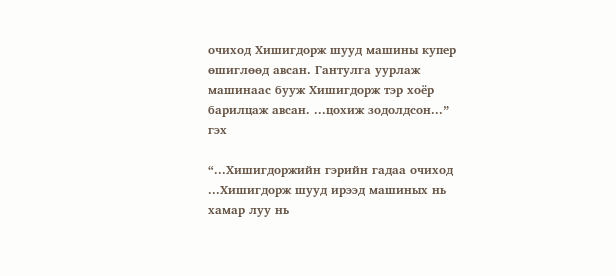очиход Хишигдорж шууд машины купер өшиглөөд авсан. Гантулга уурлаж машинаас бууж Хишигдорж тэр хоёр барилцаж авсан. ...цохиж зодолдсон...” гэх

“...Хишигдоржийн гэрийн гадаа очиход ...Хишигдорж шууд ирээд машиных нь хамар луу нь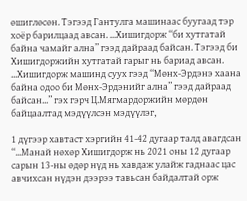өшиглөсөн. Тэгээд Гантулга машинаас буугаад тэр хоёр барилцаад авсан. ...Хишигдорж “би хутгатай байна чамайг ална” гээд дайраад байсан. Тэгээд би Хишигдоржийн хутгатай гарыг нь бариад авсан. ...Хишигдорж машинд суух гээд “Мөнх-Эрдэнэ хаана байна одоо би Мөнх-Эрдэнийг ална” гээд дайраад байсан...” гэх гэрч Ц.Мягмардоржийн мөрдөн байцаалтад мэдүүлсэн мэдүүлэг,

1 дүгээр хавтаст хэргийн 41-42 дугаар талд авагдсан “...Манай нөхөр Хишигдорж нь 2021 оны 12 дугаар сарын 13-ны өдөр нүд нь хавдаж улайж гаднаас цас авчихсан нүдэн дээрээ тавьсан байдалтай орж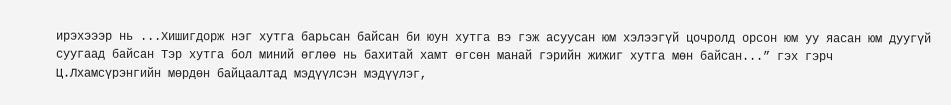ирэхэээр нь ...Хишигдорж нэг хутга барьсан байсан би юун хутга вэ гэж асуусан юм хэлээгүй цочролд орсон юм уу яасан юм дуугүй суугаад байсан Тэр хутга бол миний өглөө нь бахитай хамт өгсөн манай гэрийн жижиг хутга мөн байсан...” гэх гэрч Ц.Лхамсүрэнгийн мөрдөн байцаалтад мэдүүлсэн мэдүүлэг,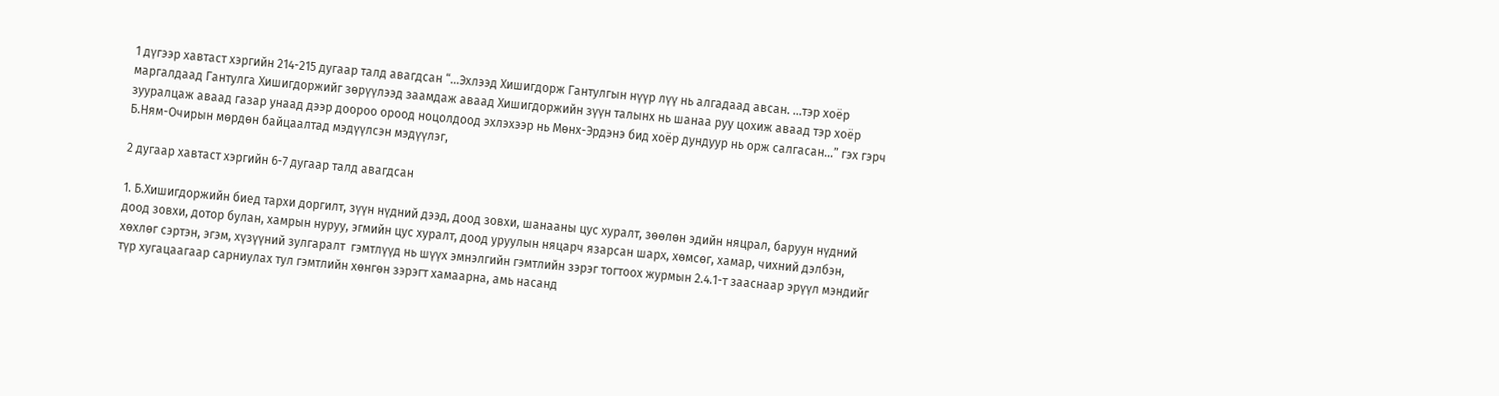1 дүгээр хавтаст хэргийн 214-215 дугаар талд авагдсан “...Эхлээд Хишигдорж Гантулгын нүүр лүү нь алгадаад авсан. ...тэр хоёр маргалдаад Гантулга Хишигдоржийг зөрүүлээд заамдаж аваад Хишигдоржийн зүүн талынх нь шанаа руу цохиж аваад тэр хоёр зууралцаж аваад газар унаад дээр доороо ороод ноцолдоод эхлэхээр нь Мөнх-Эрдэнэ бид хоёр дундуур нь орж салгасан...” гэх гэрч Б.Ням-Очирын мөрдөн байцаалтад мэдүүлсэн мэдүүлэг,

2 дугаар хавтаст хэргийн 6-7 дугаар талд авагдсан

1. Б.Хишигдоржийн биед тархи доргилт, зүүн нүдний дээд, доод зовхи, шанааны цус хуралт, зөөлөн эдийн няцрал, баруун нүдний доод зовхи, дотор булан, хамрын нуруу, эгмийн цус хуралт, доод уруулын няцарч язарсан шарх, хөмсөг, хамар, чихний дэлбэн, хөхлөг сэртэн, эгэм, хүзүүний зулгаралт  гэмтлүүд нь шүүх эмнэлгийн гэмтлийн зэрэг тогтоох журмын 2.4.1-т зааснаар эрүүл мэндийг түр хугацаагаар сарниулах тул гэмтлийн хөнгөн зэрэгт хамаарна, амь насанд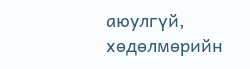аюулгүй, хөдөлмөрийн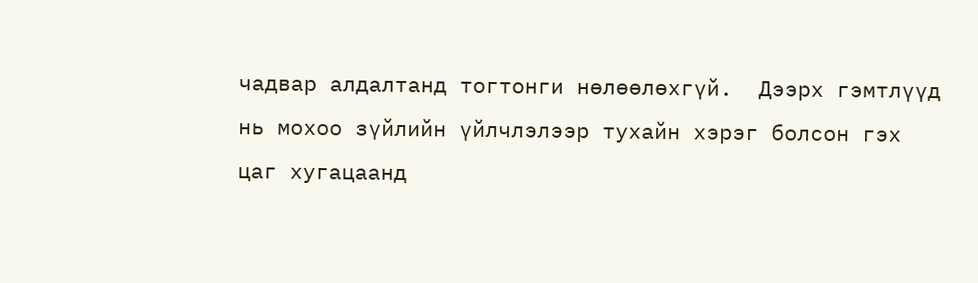чадвар алдалтанд тогтонги нөлөөлөхгүй.  Дээрх гэмтлүүд нь мохоо зүйлийн үйлчлэлээр тухайн хэрэг болсон гэх цаг хугацаанд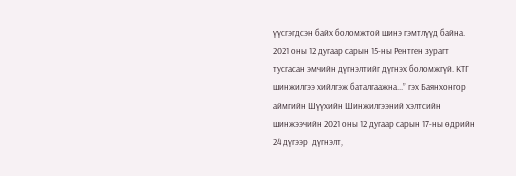үүсгэгдсэн байх боломжтой шинэ гэмтлүүд байна. 2021 оны 12 дугаар сарын 15-ны Рентген зурагт тусгасан эмчийн дүгнэлтийг дүгнэх боломжгүй. КТГ шинжилгээ хийлгэж баталгаажна...” гэх Баянхонгор аймгийн Шүүхийн Шинжилгээний хэлтсийн шинжээчийн 2021 оны 12 дугаар сарын 17-ны өдрийн 24 дүгээр  дүгнэлт,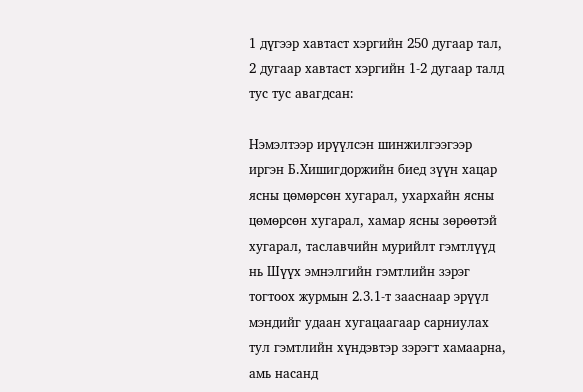1 дүгээр хавтаст хэргийн 250 дугаар тал, 2 дугаар хавтаст хэргийн 1-2 дугаар талд тус тус авагдсан:

Нэмэлтээр ирүүлсэн шинжилгээгээр иргэн Б.Хишигдоржийн биед зүүн хацар ясны цөмөрсөн хугарал, ухархайн ясны цөмөрсөн хугарал, хамар ясны зөрөөтэй хугарал, таславчийн мурийлт гэмтлүүд  нь Шүүх эмнэлгийн гэмтлийн зэрэг тогтоох журмын 2.3.1-т зааснаар эрүүл мэндийг удаан хугацаагаар сарниулах тул гэмтлийн хүндэвтэр зэрэгт хамаарна,  амь насанд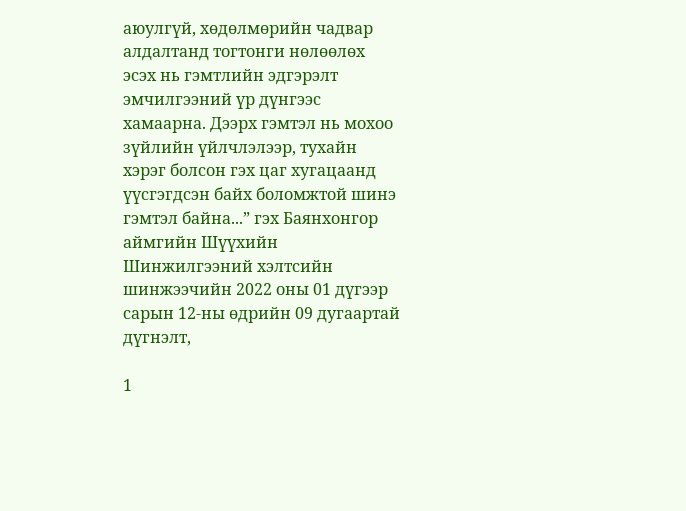аюулгүй, хөдөлмөрийн чадвар алдалтанд тогтонги нөлөөлөх эсэх нь гэмтлийн эдгэрэлт эмчилгээний үр дүнгээс хамаарна. Дээрх гэмтэл нь мохоо зүйлийн үйлчлэлээр, тухайн хэрэг болсон гэх цаг хугацаанд үүсгэгдсэн байх боломжтой шинэ гэмтэл байна...” гэх Баянхонгор аймгийн Шүүхийн Шинжилгээний хэлтсийн шинжээчийн 2022 оны 01 дүгээр сарын 12-ны өдрийн 09 дугаартай дүгнэлт,

1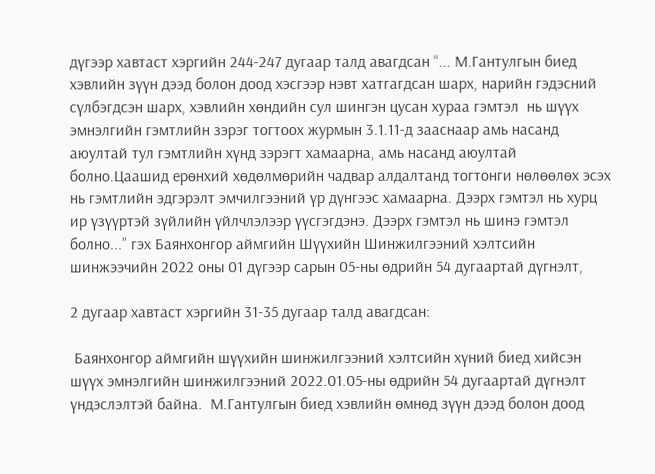дүгээр хавтаст хэргийн 244-247 дугаар талд авагдсан “... М.Гантулгын биед хэвлийн зүүн дээд болон доод хэсгээр нэвт хатгагдсан шарх, нарийн гэдэсний сүлбэгдсэн шарх, хэвлийн хөндийн сул шингэн цусан хураа гэмтэл  нь шүүх эмнэлгийн гэмтлийн зэрэг тогтоох журмын 3.1.11-д зааснаар амь насанд аюултай тул гэмтлийн хүнд зэрэгт хамаарна, амь насанд аюултай болно.Цаашид ерөнхий хөдөлмөрийн чадвар алдалтанд тогтонги нөлөөлөх эсэх нь гэмтлийн эдгэрэлт эмчилгээний үр дүнгээс хамаарна. Дээрх гэмтэл нь хурц ир үзүүртэй зүйлийн үйлчлэлээр үүсгэгдэнэ. Дээрх гэмтэл нь шинэ гэмтэл болно...” гэх Баянхонгор аймгийн Шүүхийн Шинжилгээний хэлтсийн шинжээчийн 2022 оны 01 дүгээр сарын 05-ны өдрийн 54 дугаартай дүгнэлт,

2 дугаар хавтаст хэргийн 31-35 дугаар талд авагдсан:

 Баянхонгор аймгийн шүүхийн шинжилгээний хэлтсийн хүний биед хийсэн шүүх эмнэлгийн шинжилгээний 2022.01.05-ны өдрийн 54 дугаартай дүгнэлт үндэслэлтэй байна.  М.Гантулгын биед хэвлийн өмнөд зүүн дээд болон доод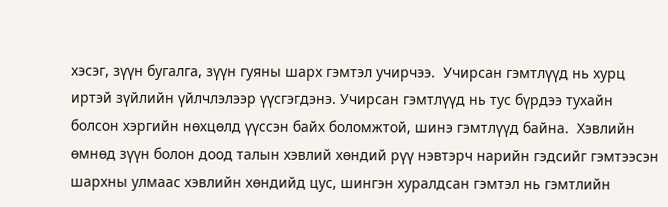хэсэг, зүүн бугалга, зүүн гуяны шарх гэмтэл учирчээ.  Учирсан гэмтлүүд нь хурц иртэй зүйлийн үйлчлэлээр үүсгэгдэнэ. Учирсан гэмтлүүд нь тус бүрдээ тухайн болсон хэргийн нөхцөлд үүссэн байх боломжтой, шинэ гэмтлүүд байна.  Хэвлийн өмнөд зүүн болон доод талын хэвлий хөндий рүү нэвтэрч нарийн гэдсийг гэмтээсэн шархны улмаас хэвлийн хөндийд цус, шингэн хуралдсан гэмтэл нь гэмтлийн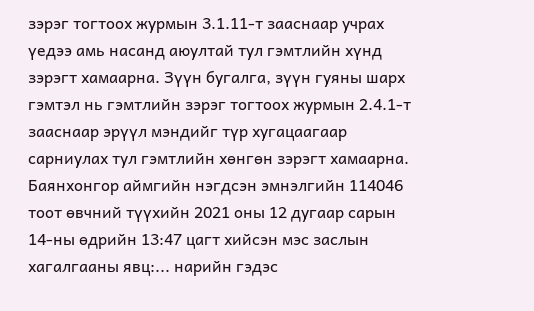зэрэг тогтоох журмын 3.1.11-т зааснаар учрах үедээ амь насанд аюултай тул гэмтлийн хүнд зэрэгт хамаарна. Зүүн бугалга, зүүн гуяны шарх гэмтэл нь гэмтлийн зэрэг тогтоох журмын 2.4.1-т зааснаар эрүүл мэндийг түр хугацаагаар сарниулах тул гэмтлийн хөнгөн зэрэгт хамаарна. Баянхонгор аймгийн нэгдсэн эмнэлгийн 114046 тоот өвчний түүхийн 2021 оны 12 дугаар сарын 14-ны өдрийн 13:47 цагт хийсэн мэс заслын хагалгааны явц:... нарийн гэдэс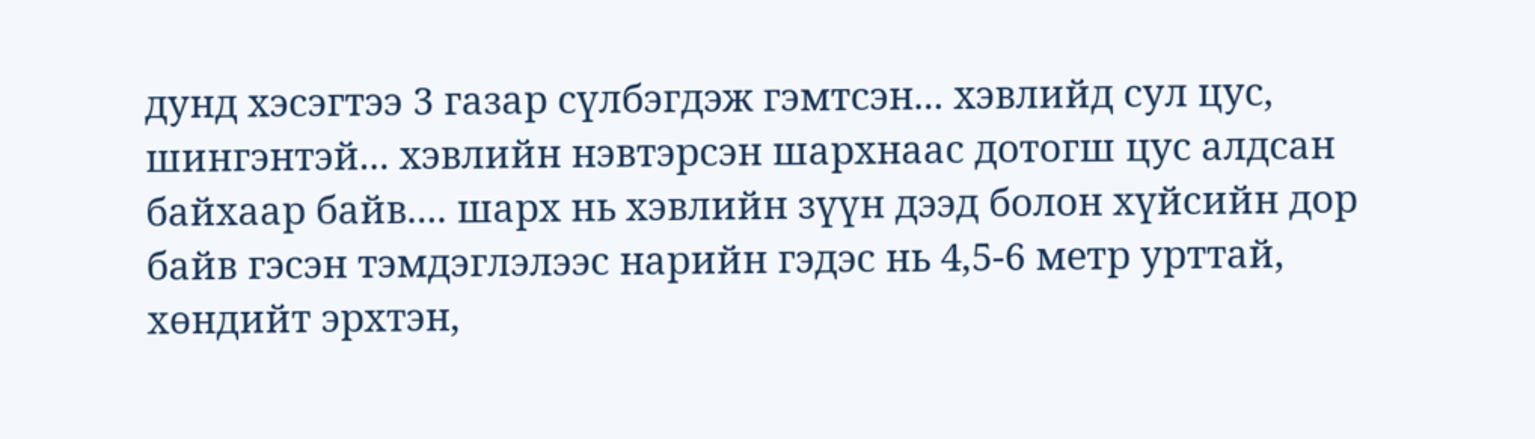дунд хэсэгтээ 3 газар сүлбэгдэж гэмтсэн... хэвлийд сул цус, шингэнтэй... хэвлийн нэвтэрсэн шархнаас дотогш цус алдсан байхаар байв.... шарх нь хэвлийн зүүн дээд болон хүйсийн дор байв гэсэн тэмдэглэлээс нарийн гэдэс нь 4,5-6 метр урттай, хөндийт эрхтэн,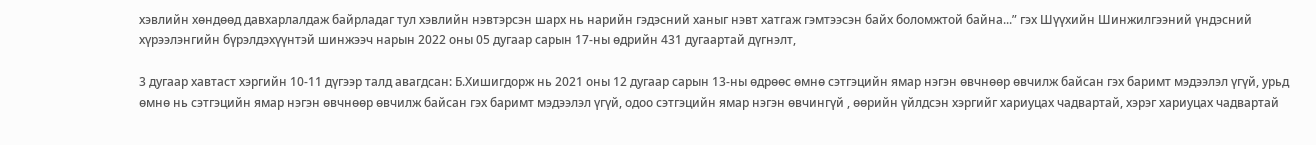хэвлийн хөндөөд давхарлалдаж байрладаг тул хэвлийн нэвтэрсэн шарх нь нарийн гэдэсний ханыг нэвт хатгаж гэмтээсэн байх боломжтой байна...” гэх Шүүхийн Шинжилгээний үндэсний хүрээлэнгийн бүрэлдэхүүнтэй шинжээч нарын 2022 оны 05 дугаар сарын 17-ны өдрийн 431 дугаартай дүгнэлт,

3 дугаар хавтаст хэргийн 10-11 дүгээр талд авагдсан: Б.Хишигдорж нь 2021 оны 12 дугаар сарын 13-ны өдрөөс өмнө сэтгэцийн ямар нэгэн өвчнөөр өвчилж байсан гэх баримт мэдээлэл үгүй, урьд өмнө нь сэтгэцийн ямар нэгэн өвчнөөр өвчилж байсан гэх баримт мэдээлэл үгүй, одоо сэтгэцийн ямар нэгэн өвчингүй , өөрийн үйлдсэн хэргийг хариуцах чадвартай, хэрэг хариуцах чадвартай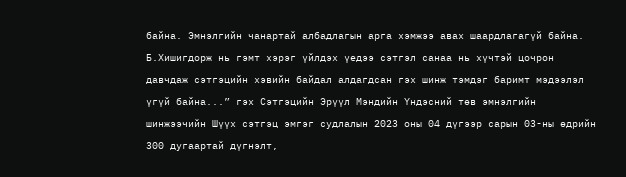байна. Эмнэлгийн чанартай албадлагын арга хэмжээ авах шаардлагагүй байна.  Б.Хишигдорж нь гэмт хэрэг үйлдэх үедээ сэтгэл санаа нь хүчтэй цочрон давчдаж сэтгэцийн хэвийн байдал алдагдсан гэх шинж тэмдэг баримт мэдээлэл үгүй байна...” гэх Сэтгэцийн Эрүүл Мэндийн Үндэсний төв эмнэлгийн шинжээчийн Шүүх сэтгэц эмгэг судлалын 2023 оны 04 дүгээр сарын 03-ны өдрийн 300 дугаартай дүгнэлт,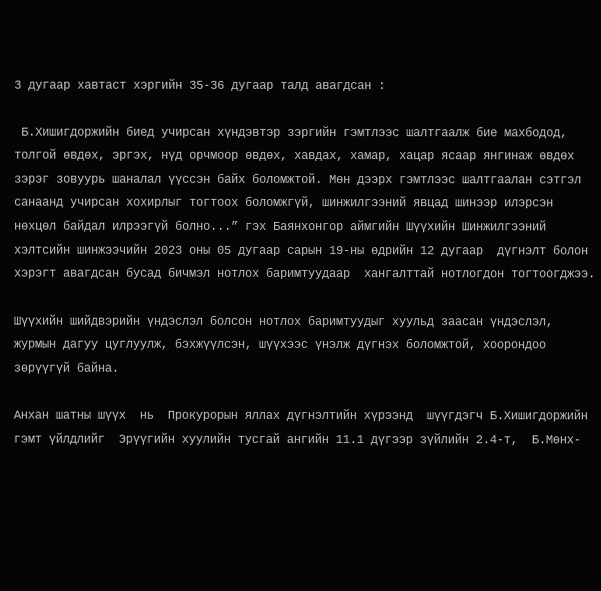3 дугаар хавтаст хэргийн 35-36 дугаар талд авагдсан :

 Б.Хишигдоржийн биед учирсан хүндэвтэр зэргийн гэмтлээс шалтгаалж бие махбодод, толгой өвдөх, эргэх, нүд орчмоор өвдөх, хавдах, хамар, хацар ясаар янгинаж өвдөх зэрэг зовуурь шаналал үүссэн байх боломжтой. Мөн дээрх гэмтлээс шалтгаалан сэтгэл санаанд учирсан хохирлыг тогтоох боломжгүй, шинжилгээний явцад шинээр илэрсэн нөхцөл байдал илрээгүй болно...” гэх Баянхонгор аймгийн Шүүхийн Шинжилгээний хэлтсийн шинжээчийн 2023 оны 05 дугаар сарын 19-ны өдрийн 12 дугаар  дүгнэлт болон хэрэгт авагдсан бусад бичмэл нотлох баримтуудаар  хангалттай нотлогдон тогтоогджээ.

Шүүхийн шийдвэрийн үндэслэл болсон нотлох баримтуудыг хуульд заасан үндэслэл, журмын дагуу цуглуулж, бэхжүүлсэн, шүүхээс үнэлж дүгнэх боломжтой, хоорондоо зөрүүгүй байна.

Анхан шатны шүүх  нь  Прокурорын яллах дүгнэлтийн хүрээнд  шүүгдэгч Б.Хишигдоржийн  гэмт үйлдлийг  Эрүүгийн хуулийн тусгай ангийн 11.1 дүгээр зүйлийн 2.4-т,  Б.Мөнх-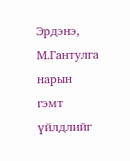Эрдэнэ, М.Гантулга нарын гэмт  үйлдлийг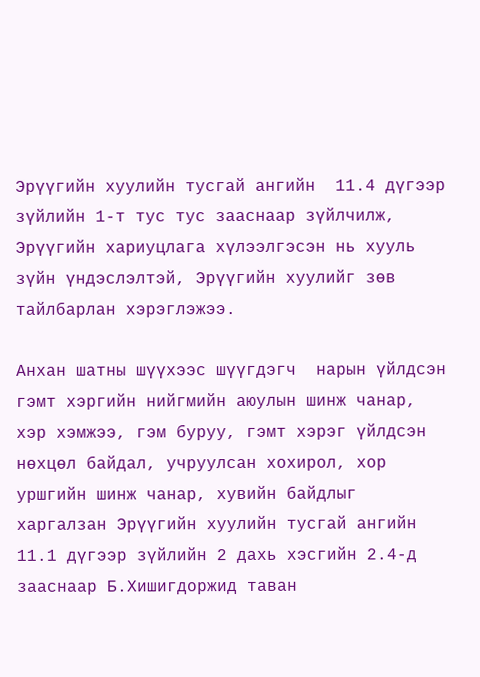Эрүүгийн хуулийн тусгай ангийн  11.4 дүгээр зүйлийн 1-т тус тус зааснаар зүйлчилж,  Эрүүгийн хариуцлага хүлээлгэсэн нь хууль зүйн үндэслэлтэй, Эрүүгийн хуулийг зөв тайлбарлан хэрэглэжээ.

Анхан шатны шүүхээс шүүгдэгч  нарын үйлдсэн гэмт хэргийн нийгмийн аюулын шинж чанар, хэр хэмжээ, гэм буруу, гэмт хэрэг үйлдсэн нөхцөл байдал, учруулсан хохирол, хор уршгийн шинж чанар, хувийн байдлыг харгалзан Эрүүгийн хуулийн тусгай ангийн 11.1 дүгээр зүйлийн 2 дахь хэсгийн 2.4-д зааснаар Б.Хишигдоржид таван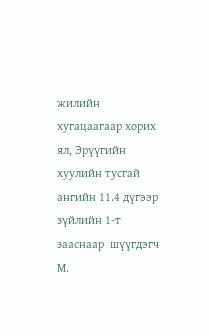жилийн хугацаагаар хорих ял, Эрүүгийн хуулийн тусгай ангийн 11.4 дүгээр зүйлийн 1-т зааснаар  шүүгдэгч  М.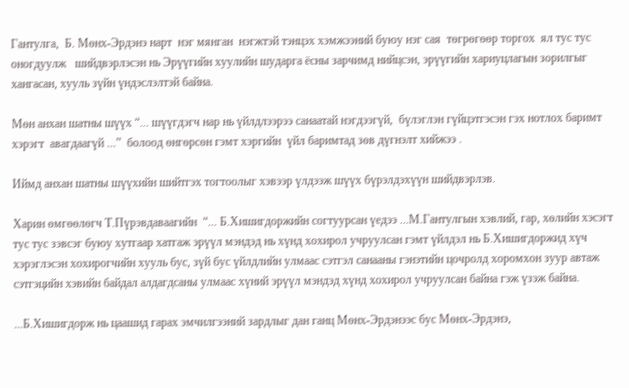Гантулга,  Б. Мөнх-Эрдэнэ нарт  нэг мянган  нэгжтэй тэнцэх хэмжээний буюу нэг сая  төгрөгөөр торгох  ял тус тус  оногдуулж   шийдвэрлэсэн нь Эрүүгийн хуулийн шударга ёсны зарчимд нийцсэн, эрүүгийн хариуцлагын зорилгыг хангасан, хууль зүйн үндэслэлтэй байна.

Мөн анхан шатны шүүх “... шүүгдэгч нар нь үйлдлээрээ санаатай нэгдээгүй,  бүлэглэн гүйцэтгэсэн гэх нотлох баримт хэрэгт  авагдаагүй ...”  болоод өнгөрсөн гэмт хэргийн  үйл баримтад зөв дүгнэлт хийжээ .

Иймд анхан шатны шүүхийн шийтгэх тогтоолыг хэвээр үлдээж шүүх бүрэлдэхүүн шийдвэрлэв.

Харин өмгөөлөгч Т.Пүрэвдаваагийн  “... Б.Хишигдоржийн согтуурсан үедээ ...М.Гантулгын хэвлий, гар, хөлийн хэсэгт тус тус зэвсэг буюу хутгаар хатгаж эрүүл мэндэд нь хүнд хохирол учруулсан гэмт үйлдэл нь Б.Хишигдоржид хүч хэрэглэсэн хохирогчийн хууль бус, зүй бус үйлдлийн улмаас сэтгэл санааны гэнэтийн цочролд хоромхон зуур автаж сэтгэцийн хэвийн байдал алдагдсаны улмаас хүний эрүүл мэндэд хүнд хохирол учруулсан байна гэж үзэж байна.

...Б.Хишигдорж нь цаашид гарах эмчилгээний зардлыг дан ганц Мөнх-Эрдэнээс бус Мөнх-Эрдэнэ,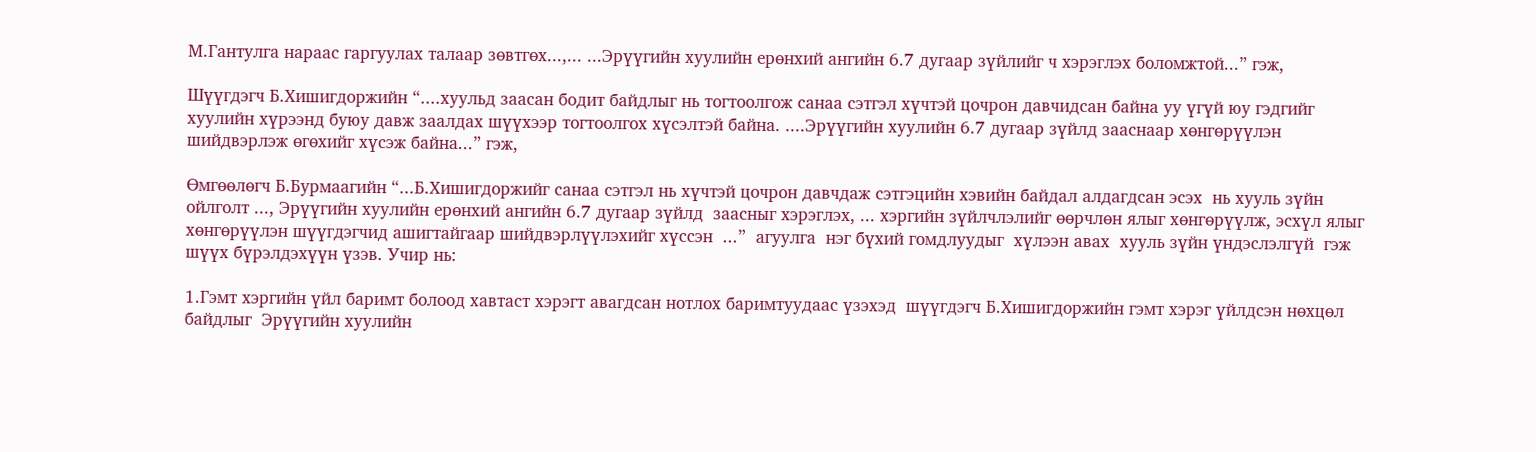М.Гантулга нараас гаргуулах талаар зөвтгөх...,... ...Эрүүгийн хуулийн ерөнхий ангийн 6.7 дугаар зүйлийг ч хэрэглэх боломжтой...” гэж,

Шүүгдэгч Б.Хишигдоржийн “....хуульд заасан бодит байдлыг нь тогтоолгож санаа сэтгэл хүчтэй цочрон давчидсан байна уу үгүй юу гэдгийг хуулийн хүрээнд буюу давж заалдах шүүхээр тогтоолгох хүсэлтэй байна. ....Эрүүгийн хуулийн 6.7 дугаар зүйлд зааснаар хөнгөрүүлэн шийдвэрлэж өгөхийг хүсэж байна...” гэж,

Өмгөөлөгч Б.Бурмаагийн “...Б.Хишигдоржийг санаа сэтгэл нь хүчтэй цочрон давчдаж сэтгэцийн хэвийн байдал алдагдсан эсэх  нь хууль зүйн ойлголт ..., Эрүүгийн хуулийн ерөнхий ангийн 6.7 дугаар зүйлд  заасныг хэрэглэх, ... хэргийн зүйлчлэлийг өөрчлөн ялыг хөнгөрүүлж, эсхүл ялыг хөнгөрүүлэн шүүгдэгчид ашигтайгаар шийдвэрлүүлэхийг хүссэн  ...”  агуулга  нэг бүхий гомдлуудыг  хүлээн авах  хууль зүйн үндэслэлгүй  гэж шүүх бүрэлдэхүүн үзэв. Учир нь:

1.Гэмт хэргийн үйл баримт болоод хавтаст хэрэгт авагдсан нотлох баримтуудаас үзэхэд  шүүгдэгч Б.Хишигдоржийн гэмт хэрэг үйлдсэн нөхцөл байдлыг  Эрүүгийн хуулийн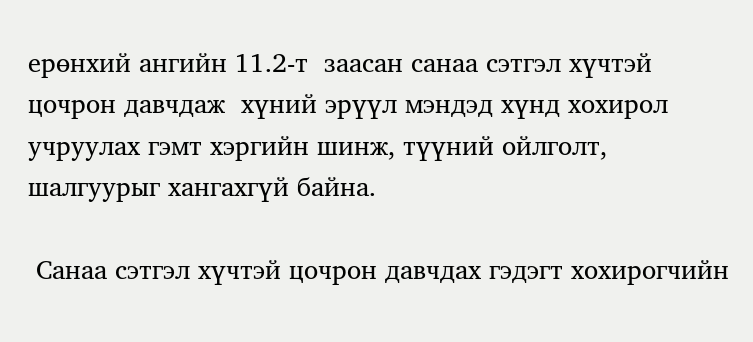ерөнхий ангийн 11.2-т  заасан санаа сэтгэл хүчтэй цочрон давчдаж  хүний эрүүл мэндэд хүнд хохирол учруулах гэмт хэргийн шинж, түүний ойлголт, шалгуурыг хангахгүй байна.

 Санаа сэтгэл хүчтэй цочрон давчдах гэдэгт хохирогчийн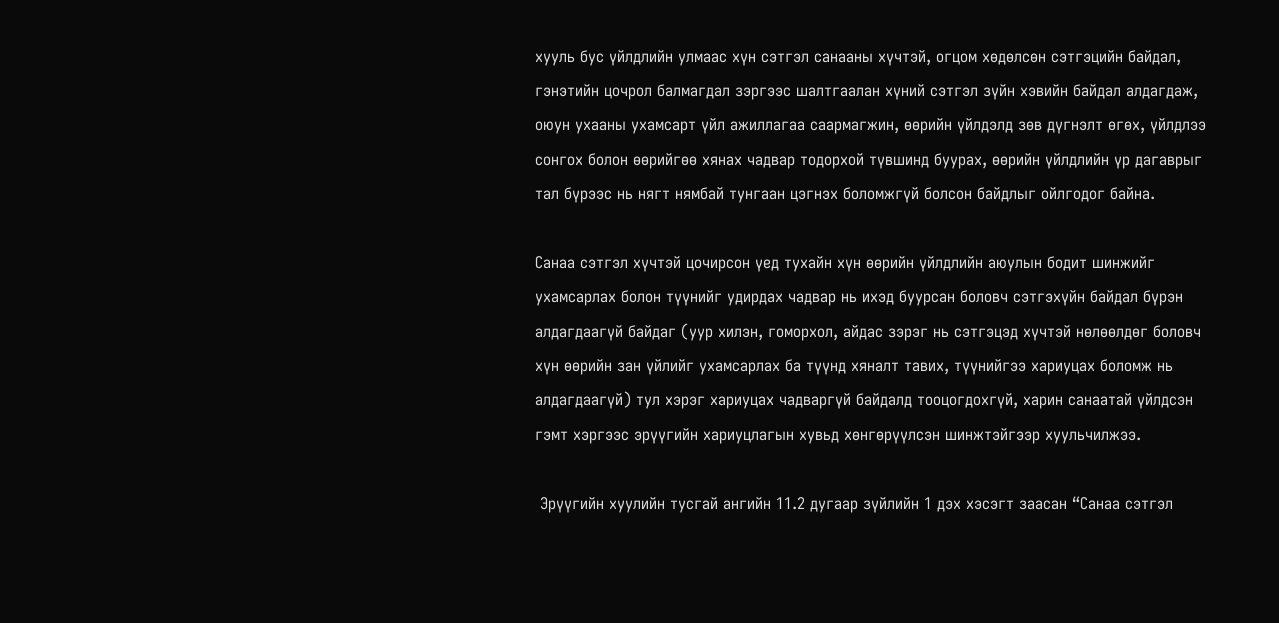хууль бус үйлдлийн улмаас хүн сэтгэл санааны хүчтэй, огцом хөдөлсөн сэтгэцийн байдал, гэнэтийн цочрол балмагдал зэргээс шалтгаалан хүний сэтгэл зүйн хэвийн байдал алдагдаж, оюун ухааны ухамсарт үйл ажиллагаа саармагжин, өөрийн үйлдэлд зөв дүгнэлт өгөх, үйлдлээ сонгох болон өөрийгөө хянах чадвар тодорхой түвшинд буурах, өөрийн үйлдлийн үр дагаврыг тал бүрээс нь нягт нямбай тунгаан цэгнэх боломжгүй болсон байдлыг ойлгодог байна.

Санаа сэтгэл хүчтэй цочирсон үед тухайн хүн өөрийн үйлдлийн аюулын бодит шинжийг ухамсарлах болон түүнийг удирдах чадвар нь ихэд буурсан боловч сэтгэхүйн байдал бүрэн алдагдаагүй байдаг (уур хилэн, гоморхол, айдас зэрэг нь сэтгэцэд хүчтэй нөлөөлдөг боловч хүн өөрийн зан үйлийг ухамсарлах ба түүнд хяналт тавих, түүнийгээ хариуцах боломж нь алдагдаагүй) тул хэрэг хариуцах чадваргүй байдалд тооцогдохгүй, харин санаатай үйлдсэн гэмт хэргээс эрүүгийн хариуцлагын хувьд хөнгөрүүлсэн шинжтэйгээр хуульчилжээ.

 Эрүүгийн хуулийн тусгай ангийн 11.2 дугаар зүйлийн 1 дэх хэсэгт заасан “Санаа сэтгэл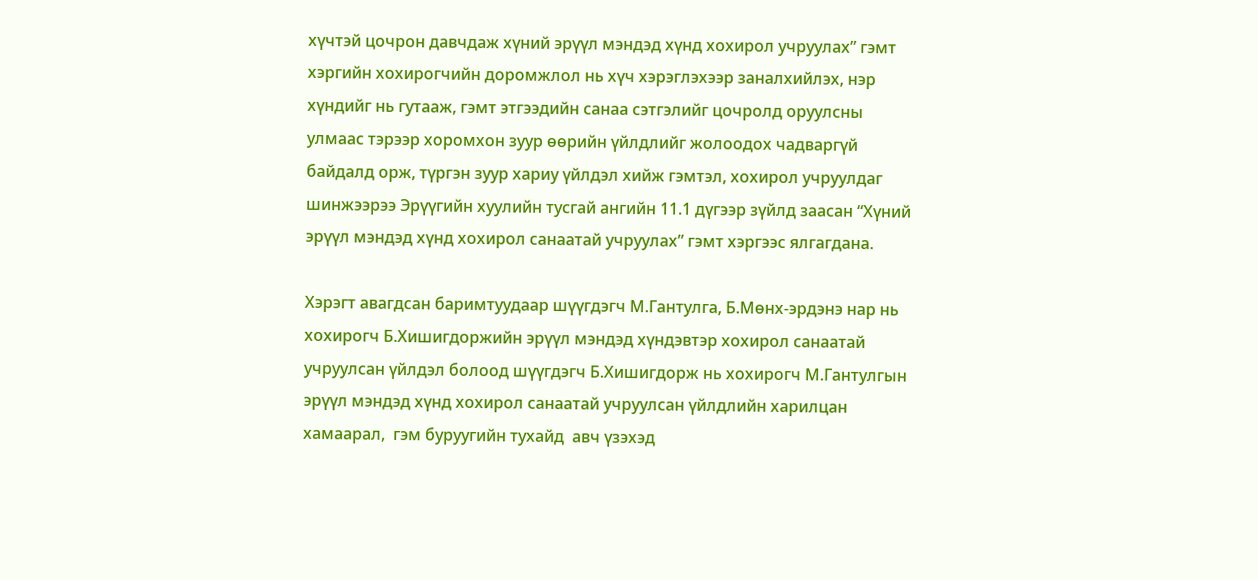хүчтэй цочрон давчдаж хүний эрүүл мэндэд хүнд хохирол учруулах” гэмт хэргийн хохирогчийн доромжлол нь хүч хэрэглэхээр заналхийлэх, нэр хүндийг нь гутааж, гэмт этгээдийн санаа сэтгэлийг цочролд оруулсны улмаас тэрээр хоромхон зуур өөрийн үйлдлийг жолоодох чадваргүй байдалд орж, түргэн зуур хариу үйлдэл хийж гэмтэл, хохирол учруулдаг шинжээрээ Эрүүгийн хуулийн тусгай ангийн 11.1 дүгээр зүйлд заасан “Хүний эрүүл мэндэд хүнд хохирол санаатай учруулах” гэмт хэргээс ялгагдана.

Хэрэгт авагдсан баримтуудаар шүүгдэгч М.Гантулга, Б.Мөнх-эрдэнэ нар нь хохирогч Б.Хишигдоржийн эрүүл мэндэд хүндэвтэр хохирол санаатай учруулсан үйлдэл болоод шүүгдэгч Б.Хишигдорж нь хохирогч М.Гантулгын  эрүүл мэндэд хүнд хохирол санаатай учруулсан үйлдлийн харилцан хамаарал,  гэм буруугийн тухайд  авч үзэхэд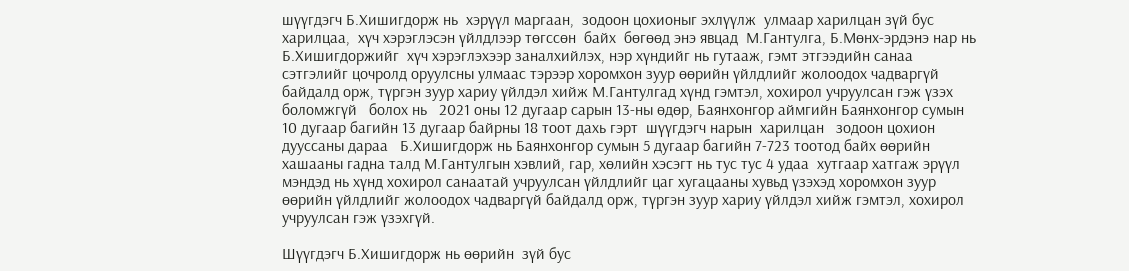шүүгдэгч Б.Хишигдорж нь  хэрүүл маргаан,  зодоон цохионыг эхлүүлж  улмаар харилцан зүй бус  харилцаа,  хүч хэрэглэсэн үйлдлээр төгссөн  байх  бөгөөд энэ явцад  М.Гантулга, Б.Мөнх-эрдэнэ нар нь  Б.Хишигдоржийг  хүч хэрэглэхээр заналхийлэх, нэр хүндийг нь гутааж, гэмт этгээдийн санаа сэтгэлийг цочролд оруулсны улмаас тэрээр хоромхон зуур өөрийн үйлдлийг жолоодох чадваргүй байдалд орж, түргэн зуур хариу үйлдэл хийж М.Гантулгад хүнд гэмтэл, хохирол учруулсан гэж үзэх боломжгүй   болох нь   2021 оны 12 дугаар сарын 13-ны өдөр, Баянхонгор аймгийн Баянхонгор сумын 10 дугаар багийн 13 дугаар байрны 18 тоот дахь гэрт  шүүгдэгч нарын  харилцан   зодоон цохион  дууссаны дараа   Б.Хишигдорж нь Баянхонгор сумын 5 дугаар багийн 7-723 тоотод байх өөрийн хашааны гадна талд М.Гантулгын хэвлий, гар, хөлийн хэсэгт нь тус тус 4 удаа  хутгаар хатгаж эрүүл мэндэд нь хүнд хохирол санаатай учруулсан үйлдлийг цаг хугацааны хувьд үзэхэд хоромхон зуур өөрийн үйлдлийг жолоодох чадваргүй байдалд орж, түргэн зуур хариу үйлдэл хийж гэмтэл, хохирол учруулсан гэж үзэхгүй.

Шүүгдэгч Б.Хишигдорж нь өөрийн  зүй бус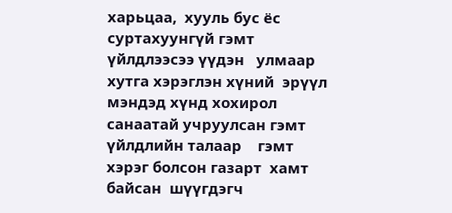харьцаа,  хууль бус ёс суртахуунгүй гэмт үйлдлээсээ үүдэн   улмаар хутга хэрэглэн хүний  эрүүл мэндэд хүнд хохирол санаатай учруулсан гэмт үйлдлийн талаар    гэмт хэрэг болсон газарт  хамт байсан  шүүгдэгч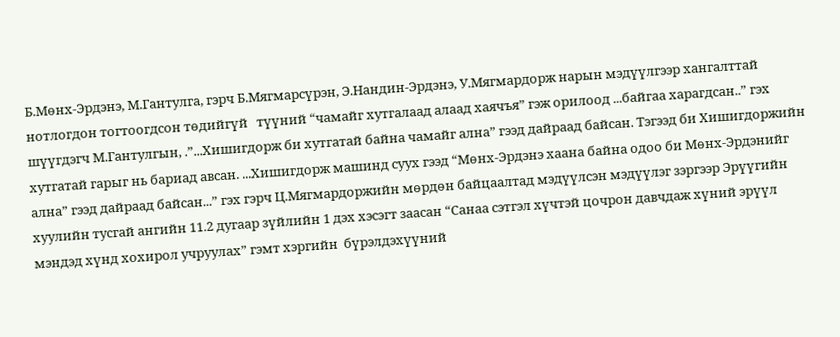Б.Мөнх-Эрдэнэ, М.Гантулга, гэрч Б.Мягмарсүрэн, Э.Нандин-Эрдэнэ, У.Мягмардорж нарын мэдүүлгээр хангалттай нотлогдон тогтоогдсон төдийгүй   түүний “чамайг хутгалаад алаад хаячъя” гэж орилоод ...байгаа харагдсан..” гэх шүүгдэгч М.Гантулгын, .”...Хишигдорж би хутгатай байна чамайг ална” гээд дайраад байсан. Тэгээд би Хишигдоржийн хутгатай гарыг нь бариад авсан. ...Хишигдорж машинд суух гээд “Мөнх-Эрдэнэ хаана байна одоо би Мөнх-Эрдэнийг ална” гээд дайраад байсан...” гэх гэрч Ц.Мягмардоржийн мөрдөн байцаалтад мэдүүлсэн мэдүүлэг зэргээр Эрүүгийн хуулийн тусгай ангийн 11.2 дугаар зүйлийн 1 дэх хэсэгт заасан “Санаа сэтгэл хүчтэй цочрон давчдаж хүний эрүүл мэндэд хүнд хохирол учруулах” гэмт хэргийн  бүрэлдэхүүний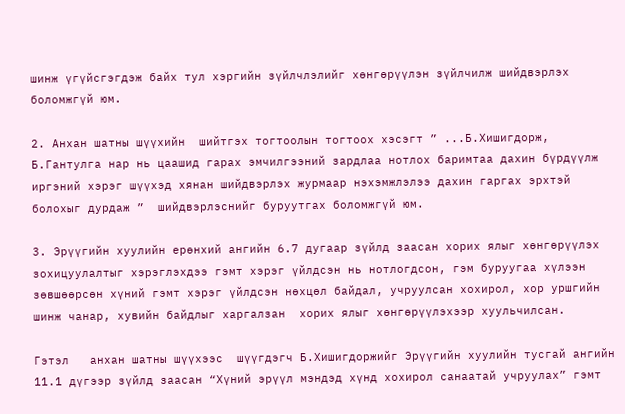шинж үгүйсгэгдэж байх тул хэргийн зүйлчлэлийг хөнгөрүүлэн зүйлчилж шийдвэрлэх боломжгүй юм.

2. Анхан шатны шүүхийн  шийтгэх тогтоолын тогтоох хэсэгт ” ...Б.Хишигдорж, Б.Гантулга нар нь цаашид гарах эмчилгээний зардлаа нотлох баримтаа дахин бүрдүүлж иргэний хэрэг шүүхэд хянан шийдвэрлэх журмаар нэхэмжлэлээ дахин гаргах эрхтэй болохыг дурдаж ”  шийдвэрлэснийг буруутгах боломжгүй юм.

3. Эрүүгийн хуулийн ерөнхий ангийн 6.7 дугаар зүйлд заасан хорих ялыг хөнгөрүүлэх зохицуулалтыг хэрэглэхдээ гэмт хэрэг үйлдсэн нь нотлогдсон, гэм буруугаа хүлээн зөвшөөрсөн хүний гэмт хэрэг үйлдсэн нөхцөл байдал, учруулсан хохирол, хор уршгийн шинж чанар, хувийн байдлыг харгалзан  хорих ялыг хөнгөрүүлэхээр хуульчилсан.

Гэтэл   анхан шатны шүүхээс  шүүгдэгч Б.Хишигдоржийг Эрүүгийн хуулийн тусгай ангийн 11.1 дүгээр зүйлд заасан “Хүний эрүүл мэндэд хүнд хохирол санаатай учруулах” гэмт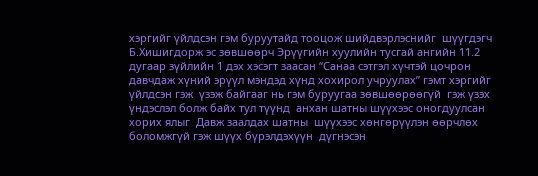хэргийг үйлдсэн гэм буруутайд тооцож шийдвэрлэснийг  шүүгдэгч Б.Хишигдорж эс зөвшөөрч Эрүүгийн хуулийн тусгай ангийн 11.2 дугаар зүйлийн 1 дэх хэсэгт заасан “Санаа сэтгэл хүчтэй цочрон давчдаж хүний эрүүл мэндэд хүнд хохирол учруулах” гэмт хэргийг үйлдсэн гэж  үзэж байгааг нь гэм буруугаа зөвшөөрөөгүй  гэж үзэх үндэслэл болж байх тул түүнд  анхан шатны шүүхээс оногдуулсан хорих ялыг  Давж заалдах шатны  шүүхээс хөнгөрүүлэн өөрчлөх боломжгүй гэж шүүх бүрэлдэхүүн  дүгнэсэн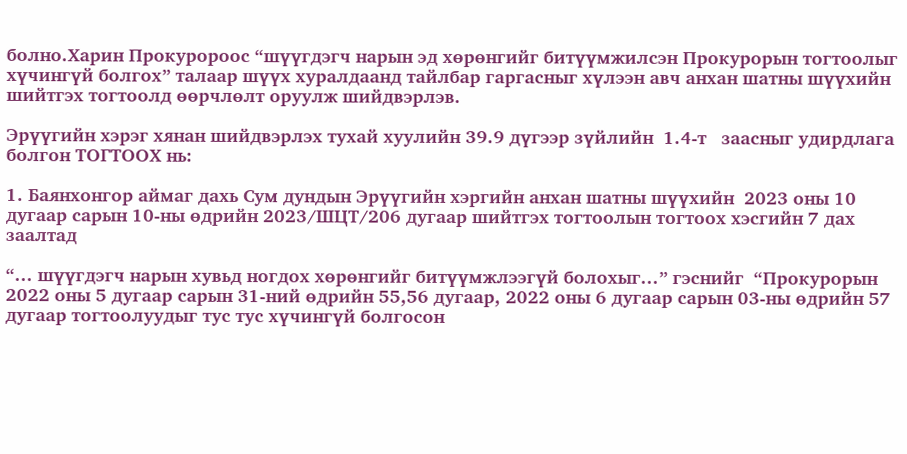болно.Харин Прокуророос “шүүгдэгч нарын эд хөрөнгийг битүүмжилсэн Прокурорын тогтоолыг хүчингүй болгох” талаар шүүх хуралдаанд тайлбар гаргасныг хүлээн авч анхан шатны шүүхийн шийтгэх тогтоолд өөрчлөлт оруулж шийдвэрлэв.

Эрүүгийн хэрэг хянан шийдвэрлэх тухай хуулийн 39.9 дүгээр зүйлийн  1.4-т   заасныг удирдлага болгон ТОГТООХ нь:

1. Баянхонгор аймаг дахь Сум дундын Эрүүгийн хэргийн анхан шатны шүүхийн  2023 оны 10 дугаар сарын 10-ны өдрийн 2023/ШЦТ/206 дугаар шийтгэх тогтоолын тогтоох хэсгийн 7 дах заалтад

“... шүүгдэгч нарын хувьд ногдох хөрөнгийг битүүмжлээгүй болохыг...” гэснийг  “Прокурорын 2022 оны 5 дугаар сарын 31-ний өдрийн 55,56 дугаар, 2022 оны 6 дугаар сарын 03-ны өдрийн 57 дугаар тогтоолуудыг тус тус хүчингүй болгосон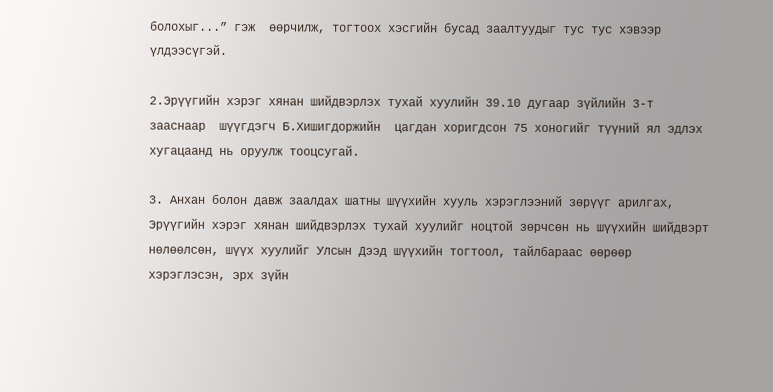болохыг...” гэж  өөрчилж, тогтоох хэсгийн бусад заалтуудыг тус тус хэвээр үлдээсүгэй.

2.Эрүүгийн хэрэг хянан шийдвэрлэх тухай хуулийн 39.10 дугаар зүйлийн 3-т зааснаар  шүүгдэгч Б.Хишигдоржийн  цагдан хоригдсон 75 хоногийг түүний ял эдлэх хугацаанд нь оруулж тооцсугай.

3. Анхан болон давж заалдах шатны шүүхийн хууль хэрэглээний зөрүүг арилгах, Эрүүгийн хэрэг хянан шийдвэрлэх тухай хуулийг ноцтой зөрчсөн нь шүүхийн шийдвэрт нөлөөлсөн, шүүх хуулийг Улсын Дээд шүүхийн тогтоол, тайлбараас өөрөөр хэрэглэсэн, эрх зүйн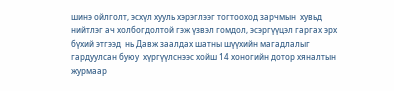шинэ ойлголт, эсхүл хууль хэрэглээг тогтооход зарчмын  хувьд нийтлэг ач холбогдолтой гэж үзвэл гомдол, эсэргүүцэл гаргах эрх бүхий этгээд  нь Давж заалдах шатны шүүхийн магадлалыг гардуулсан буюу  хүргүүлснээс хойш 14 хоногийн дотор хяналтын журмаар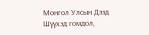Монгол Улсын Дээд Шүүхэд гомдол,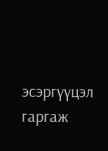эсэргүүцэл гаргаж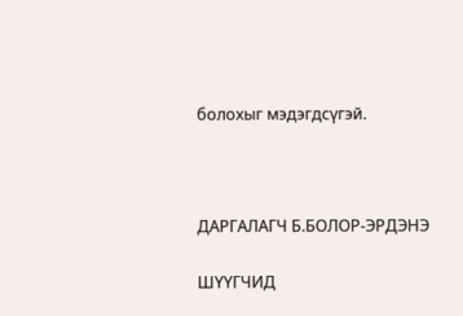болохыг мэдэгдсүгэй.



ДАРГАЛАГЧ Б.БОЛОР-ЭРДЭНЭ

ШҮҮГЧИД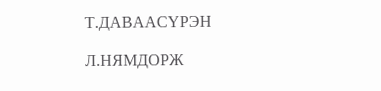Т.ДАВААСҮРЭН

Л.НЯМДОРЖ